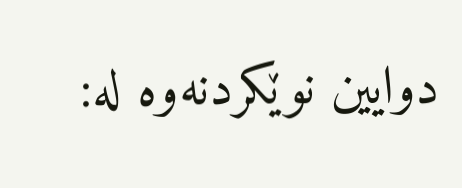دوایین نوێکردنەوە لە: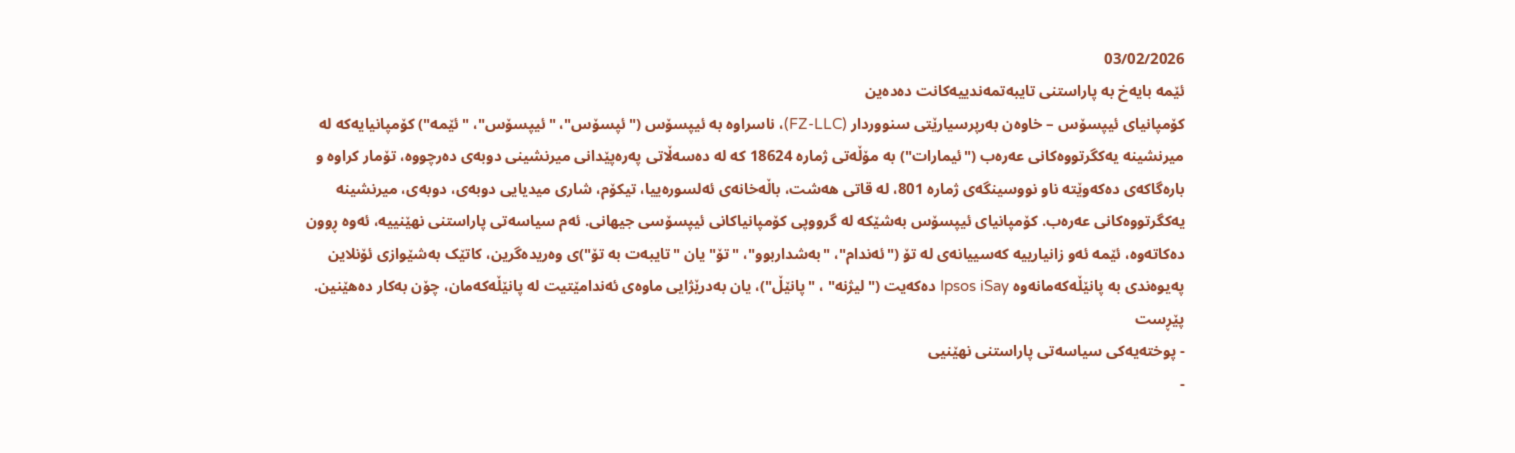03/02/2026
ئێمە بایەخ بە پاراستنی تایبەتمەندییەکانت دەدەین
کۆمپانیای ئیپسۆس – خاوەن بەرپرسیارێتی سنووردار (FZ-LLC)، ناسراوە بە ئیپسۆس ("ئپسۆس"، "ئیپسۆس"، "ئێمە") كۆمپانیایەكە لە میرنشینە یەکگرتووەکانی عەرەب ("ئیمارات") بە مۆڵەتی ژمارە 18624 کە لە دەسەڵاتی پەرەپێدانی میرنشینی دوبەی دەرچووە، تۆمار كراوە و بارەگاکەی دەكەوێتە ناو نووسینگەی ژمارە 801، لە قاتی هەشت، باڵەخانەی ئەلسورەییا، تیکۆم، شاری میدیایی دوبەی، دوبەی، میرنشینە یەکگرتووەکانی عەرەب. کۆمپانیای ئیپسۆس بەشێكە لە گرووپی كۆمپانیاكانی ئیپسۆسی جیهانی. ئەم سیاسەتی پاراستنی نهێنییە، ئەوە ڕوون دەكاتەوە، ئێمە ئەو زانیارییە كەسییانەی لە تۆ ("ئەندام"، "بەشداربوو"، "تۆ" یان "تایبەت بە تۆ")ی وەریدەگرین، کاتێک بەشێوازی ئۆنلاین پەیوەندی بە پانێڵەکەمانەوە Ipsos iSay دەکەیت ("لیژنە" ، "پانێڵ")، یان بەدرێژایی ماوەی ئەندامێتیت لە پانێڵەکەمان، چۆن بەکار دەهێنین.
پێڕست
- پوختەیەکی سیاسەتی پاراستنی نهێنیی
-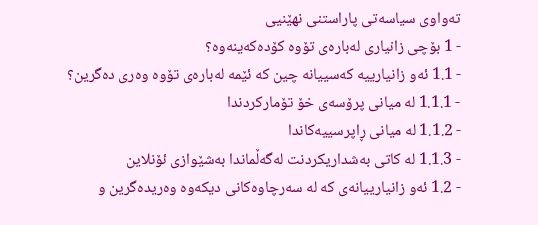تەواوی سیاسەتی پاراستنی نهێنیی
- 1 بۆچی زانیاری لەبارەی تۆوە كۆدەكەینەوە؟
- 1.1 ئەو زانیارییە كەسییانە چین کە ئێمە لەبارەی تۆوە وەری دەگرین؟
- 1.1.1 لە میانی پرۆسەی خۆ تۆمارکردندا
- 1.1.2 لە میانی ڕاپرسییەکاندا
- 1.1.3 لە کاتی بەشداریکردنت لەگەڵماندا بەشێوازی ئۆنلاین
- 1.2 ئەو زانیارییانەی کە لە سەرچاوەکانی دیکەوە وەریدەگرین و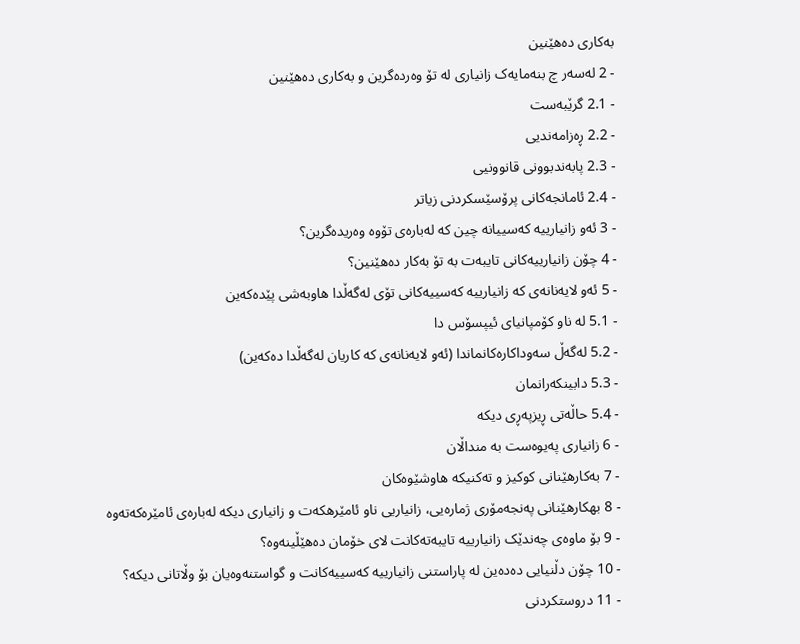بەکاری دەهێنین
- 2 لەسەر چ بنەمایەک زانیاری لە تۆ وەردەگرین و بەکاری دەهێنین
- 2.1 گرێبەست
- 2.2 ڕەزامەندیی
- 2.3 پابەندبوونی قانوونیی
- 2.4 ئامانجەکانی پرۆسێسکردنی زیاتر
- 3 ئەو زانیارییە کەسییانە چین کە لەبارەی تۆوە وەریدەگرین؟
- 4 چۆن زانیارییەکانی تایبەت بە تۆ بەکار دەهێنین؟
- 5 ئەو لایەنانەی کە زانیارییە کەسییەکانی تۆی لەگەڵدا هاوبەشی پێدەکەین
- 5.1 لە ناو کۆمپانیای ئیپسۆس دا
- 5.2 لەگەڵ سەوداکارەکانماندا (ئەو لایەنانەی کە کاریان لەگەڵدا دەکەین)
- 5.3 دابینکەرانمان
- 5.4 حاڵەتی ڕیزپەڕی دیکە
- 6 زانیاری پەیوەست بە منداڵان
- 7 بەكارهێنانی کوکیز و تەکنیکە هاوشێوەکان
- 8 بهکارهێنانی پەنجەمۆری ژمارەیی، زانیاریی ناو ئامێرهکەت و زانیاری دیکە لەبارەی ئامێرەکەتەوە
- 9 بۆ ماوەی چەندێک زانیارییە تایبەتەکانت لای خۆمان دەهێڵینەوە؟
- 10 چۆن دڵنیایی دەدەین لە پاراستنی زانیارییە کەسییەکانت و گواستنەوەیان بۆ وڵاتانی دیکە؟
- 11 دروستکردنی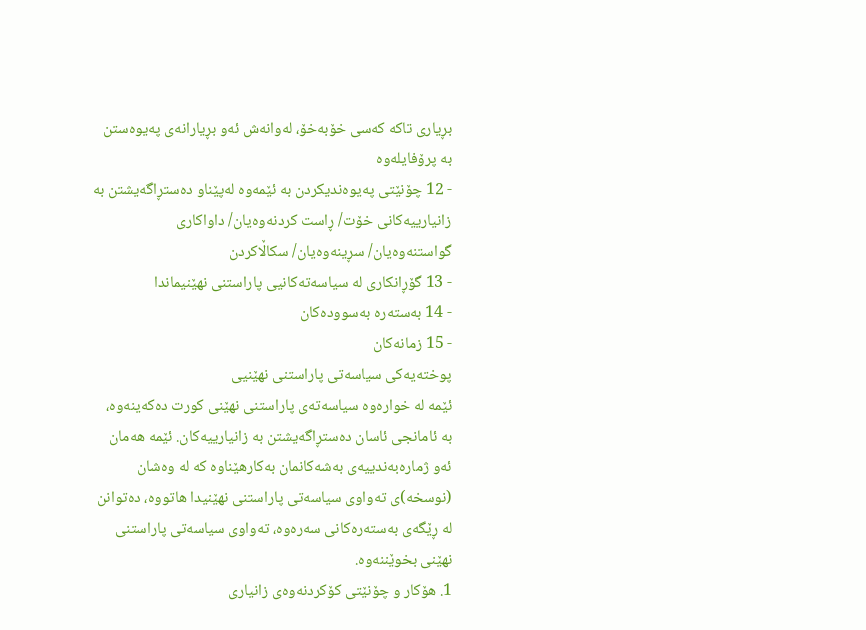بڕیاری تاکە کەسی خۆبەخۆ، لەوانەش ئەو بڕیارانەی پەیوەستن بە پرۆفایلەوە
- 12 چۆنێتی پەیوەندیکردن بە ئێمەوە لەپێناو دەستڕاگەیشتن بە زانیارییەكانی خۆت/ ڕاست کردنەوەیان/ داواکاری گواستنەوەیان/ سڕینەوەیان/ سکاڵاکردن
- 13 گۆڕانکاری لە سیاسەتەکانیی پاراستنی نهێنیماندا
- 14 بەستەرە بەسوودەکان
- 15 زمانەکان
پوختەیەکی سیاسەتی پاراستنی نهێنیی
ئێمە لە خوارەوە سیاسەتەی پاراستنی نهێنی کورت دەکەینەوە، بە ئامانجی ئاسان دەستڕاگەیشتن بە زانیارییەکان. ئێمە هەمان ئەو ژمارەبەندییەی بەشەکانمان بەکارهێناوە کە لە وەشان (نوسخە)ی تەواوی سیاسەتی پاراستنی نهێنیدا هاتووە، دەتوانن لە ڕێگەی بەستەرەکانی سەرەوە، تەواوی سیاسەتی پاراستنی نهێنی بخوێننەوە.
1. هۆکار و چۆنێتی کۆکردنەوەی زانیاری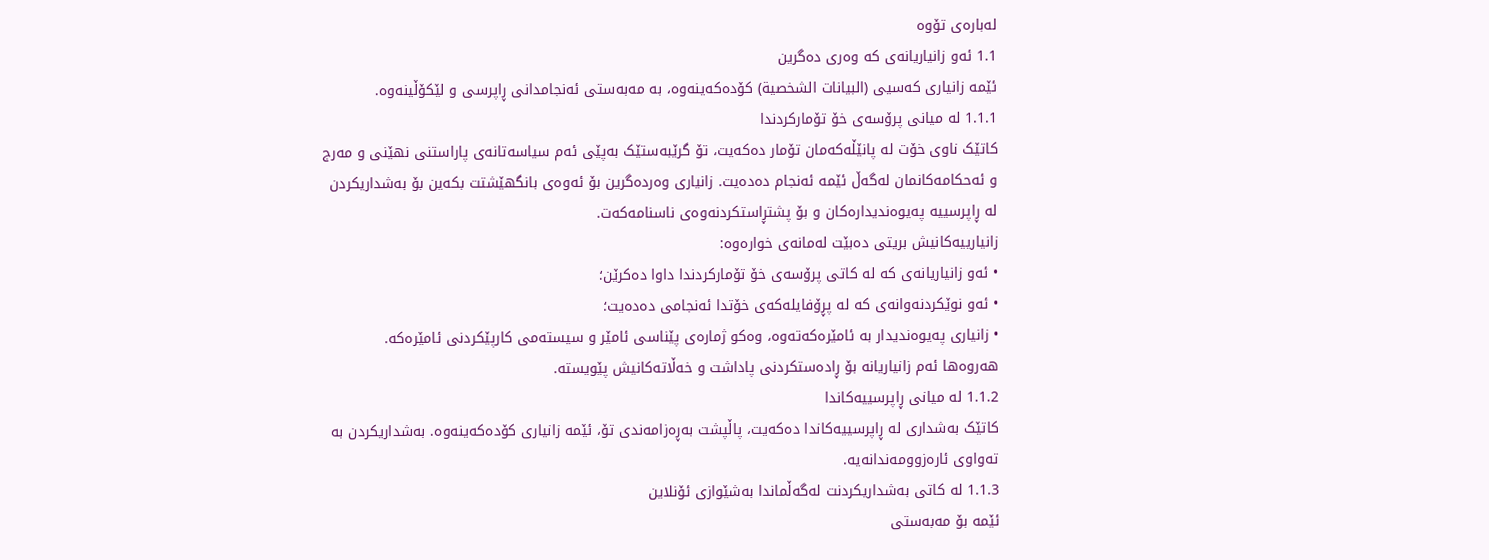لەبارەی تۆوە
1.1 ئەو زانیاریانەی کە وەری دەگرین
ئێمە زانیاری کەسیی (البيانات الشخصية) کۆدەکەینەوە، بە مەبەستی ئەنجامدانی ڕاپرسی و لێکۆڵینەوە.
1.1.1 لە میانی پرۆسەی خۆ تۆمارکردندا
کاتێک ناوی خۆت لە پانێڵەکەمان تۆمار دەکەیت، تۆ گرێبەستێک بەپێی ئەم سیاسەتانەی پاراستنی نهێنی و مەرج و ئەحکامەکانمان لەگەڵ ئێمە ئەنجام دەدەیت. زانیاری وەردەگرین بۆ ئەوەی بانگهێشتت بکەین بۆ بەشداریکردن لە ڕاپرسییە پەیوەندیدارەکان و بۆ پشتڕاستکردنەوەی ناسنامەکەت.
زانیارییەکانیش بریتی دەبێت لەمانەی خوارەوە:
• ئەو زانیاریانەی کە لە کاتی پرۆسەی خۆ تۆمارکردندا داوا دەکرێن؛
• ئەو نوێکردنەوانەی کە لە پڕۆفایلەکەی خۆتدا ئەنجامی دەدەیت؛
• زانیاری پەیوەندیدار بە ئامێرەکەتەوە، وەکو ژمارەی پێناسی ئامێر و سیستەمی کارپێکردنی ئامێرەکە.
هەروەها ئەم زانیاریانە بۆ ڕادەستکردنی پاداشت و خەڵاتەکانیش پێویستە.
1.1.2 لە میانی ڕاپرسییەکاندا
کاتێک بەشداری لە ڕاپرسییەکاندا دەکەیت، پاڵپشت بەڕەزامەندی تۆ، ئێمە زانیاری کۆدەکەینەوە. بەشداریکردن بە تەواوی ئارەزوومەندانەیە.
1.1.3 لە کاتی بەشداریکردنت لەگەڵماندا بەشێوازی ئۆنلاین
ئێمە بۆ مەبەستی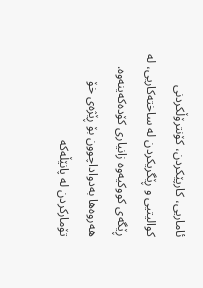ئاماریی، کارپێکردن، کۆنترۆڵکردنی کوالیتیی و ڕێگریکردن لە ساختەکاریی، لە ڕێگەی کووکیەوە زانیاری کۆدەکەینەوە. هەروەها بەدواداچوون بۆ ڕێژەی خۆ تۆمارکردن لە پانێڵەکە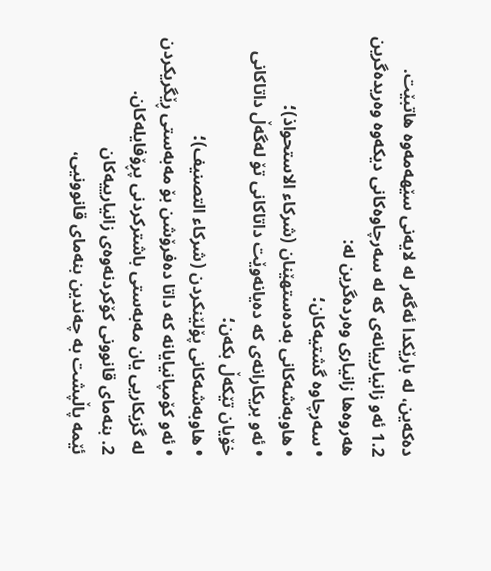دەکەین، لە بارێکدا ئەگەر لە لایەنی سێهەمەوە هاتبێت.
1.2 ئەو زانیارییانەی کە لە سەرچاوەکانی دیکەوە وەریدەگرین
هەروەها زانیاری وەردەگرین لە:
• سەرچاوە گشتیەکان؛
• هاوبەشەکانی بەدەستهێنان (شركاء الاستحواذ)؛
• ئەو بریکارانەی کە دەیانەوێت داتاکانی تۆ لەگەڵ داتاکانی خۆیان تێکەڵ بکەن؛
• هاوبەشەکانی پۆلێنکردن (شركاء التصنيف)؛
• ئەو کۆمپانیایانە کە داتا دەفرۆشن بۆ مەبەستی ڕێگریکردن لە گزیکاریی یان مەبەستی باشترکردنی پڕۆفایلەکان.
2. بنەمای قانوونی کۆکردنەوەی زانیارییەکان
ئێمە پاڵپشت بە چەندین بنەمای قانوونیی،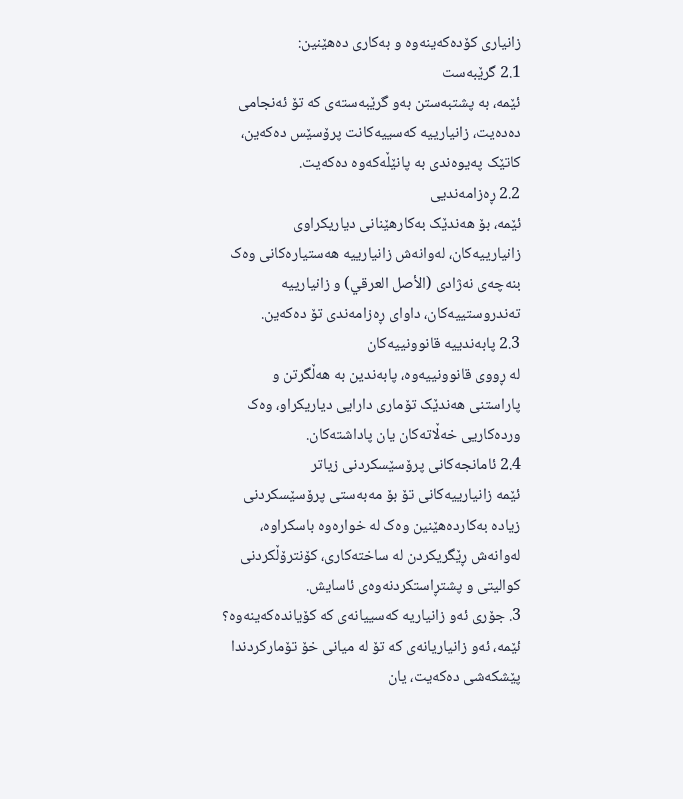زانیاری کۆدەکەینەوە و بەکاری دەهێنین:
2.1 گرێبەست
ئێمە، بە پشتبەستن بەو گرێبەستەی کە تۆ ئەنجامی دەدەیت، زانیارییە کەسییەکانت پرۆسێس دەکەین، کاتێک پەیوەندی بە پانێڵەکەوە دەکەیت.
2.2 ڕەزامەندیی
ئێمە، بۆ هەندێک بەکارهێنانی دیاریکراوی زانیارییەکان، لەوانەش زانیارییە هەستیارەکانی وەک بنەچەی نەژادی (الأصل العرقي) و زانیارییە تەندروستییەکان، داوای ڕەزامەندی تۆ دەکەین.
2.3 پابەندییە قانوونییەکان
لە ڕووی قانوونییەوە، پابەندین بە هەڵگرتن و پاراستنی هەندێک تۆماری دارایی دیاریکراو، وەک وردەکاریی خەڵاتەکان یان پاداشتەکان.
2.4 ئامانجەکانی پرۆسێسکردنی زیاتر
ئێمە زانیارییەکانی تۆ بۆ مەبەستی پرۆسێسکردنی زیادە بەکاردەهێنین وەک لە خوارەوە باسکراوە، لەوانەش ڕێگریکردن لە ساختەکاری، کۆنترۆڵکردنی کوالیتی و پشتڕاستکردنەوەی ئاسایش.
3. جۆری ئەو زانیاریە کەسییانەی کە کۆیاندەکەینەوە؟
ئێمە، ئەو زانیاریانەی کە تۆ لە میانی خۆ تۆمارکردندا پێشکەشی دەکەیت، یان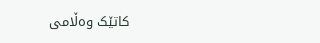کاتێک وەڵامی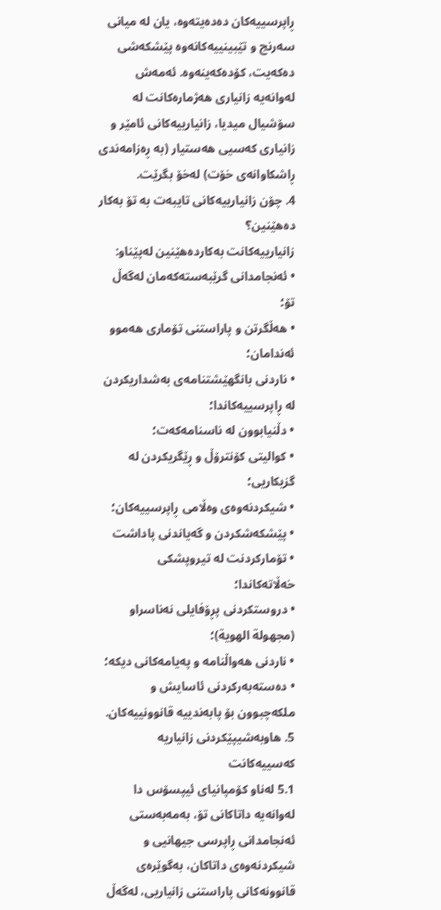ڕاپرسییەکان دەدەیتەوە، یان لە میانی سەرنج و تێبینییەکانەوە پێشکەشی دەکەیت، کۆدەکەینەوە. ئەمەش لەوانەیە زانیاری هەژمارەکانت لە سۆشیال میدیا، زانیارییەکانی ئامێر و زانیاری کەسیی هەستیار (بە ڕەزامەندی ڕاشکاوانەی خۆت) لەخۆ بگرێت.
4. چۆن زانیارییەکانی تایبەت بە تۆ بەکار دەهێنین؟
زانیارییەکانت بەکاردەهێنین لەپێناو:
• ئەنجامدانی گرێبەستەکەمان لەگەڵ تۆ؛
• هەڵگرتن و پاراستنی تۆماری هەموو ئەندامان؛
• ناردنی بانگهێشتنامەی بەشداریکردن لە ڕاپرسییەکاندا؛
• دڵنیابوون لە ناسنامەکەت؛
• کوالیتی کۆنترۆڵ و ڕێگریکردن لە گزیکاریی؛
• شیکردنەوەی وەڵامی ڕاپرسییەکان؛
• پێشکەشکردن و گەیاندنی پاداشت
• تۆمارکردنت لە تیروپشکی خەڵاتەکاندا؛
• دروستکردنی پڕۆفایلی نەناسراو (مجهولة الهوية)؛
• ناردنی هەواڵنامە و پەیامەکانی دیکە؛
• دەستەبەرکردنی ئاسایش و ملکەچبوون بۆ پابەندییە قانوونییەکان.
5. هاوبەشیپێکردنی زانیاریە کەسییەکانت
5.1 لەناو کۆمپانیای ئیپسۆس دا
لەوانەیە داتاکانی تۆ، بەمەبەستی ئەنجامدانی ڕاپرسی جیهانیی و شیکردنەوەی داتاکان، بەگوێرەی قانوونەکانی پاراستنی زانیاریی، لەگەڵ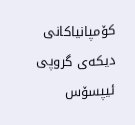کۆمپانیاکانی دیکەی گروپی ئیپسۆس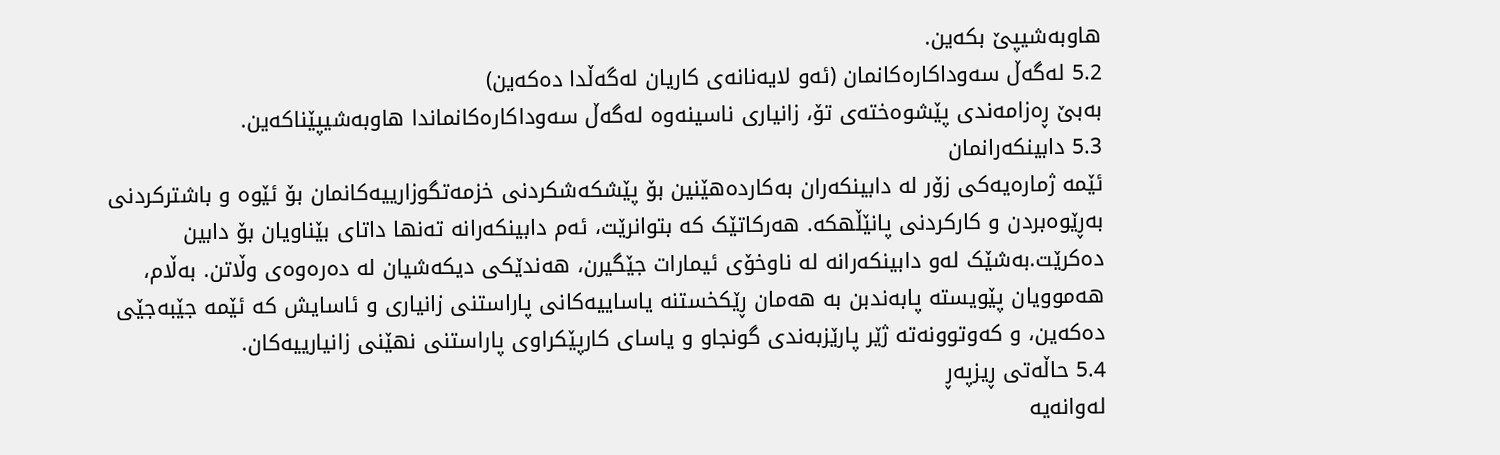هاوبەشیپێ بکەین.
5.2 لەگەڵ سەوداکارەکانمان (ئەو لایەنانەی کاریان لەگەڵدا دەکەین)
بەبێ ڕەزامەندی پێشوەختەی تۆ، زانیاری ناسینەوە لەگەڵ سەوداکارەکانماندا هاوبەشیپێناکەین.
5.3 دابینکەرانمان
ئێمە ژمارەیەکی زۆر لە دابینکەران بەکاردەهێنین بۆ پێشکەشکردنی خزمەتگوزارییەکانمان بۆ ئێوە و باشترکردنی بەڕێوەبردن و کارکردنی پانێڵهكه. هەرکاتێک کە بتوانرێت، ئەم دابینکەرانە تەنها داتای بێناویان بۆ دابین دەکرێت.بەشێک لەو دابینکەرانە لە ناوخۆی ئیمارات جێگیرن، هەندێکی دیکەشیان لە دەرەوەی وڵاتن. بەڵام، هەموویان پێویستە پابەندبن بە هەمان ڕێکخستنە یاساییەکانی پاراستنی زانیاری و ئاسایش کە ئێمە جێبەجێی دەکەین، و کەوتوونەتە ژێر پارێزبەندی گونجاو و یاسای کارپێکراوی پاراستنی نهێنی زانیارییەکان.
5.4 حاڵەتی ڕیزپەڕ
لەوانەیە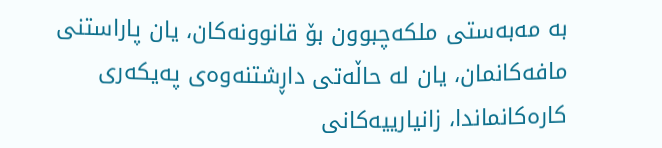بە مەبەستی ملکەچبوون بۆ قانوونەکان، یان پاراستنی مافەکانمان، یان لە حاڵەتی داڕشتنەوەی پەیکەری کارەکانماندا، زانیارییەکانی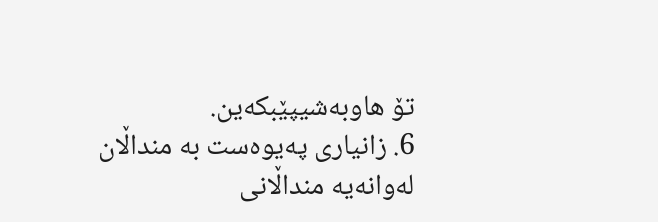تۆ هاوبەشیپێبکەین.
6. زانیاری پەیوەست بە منداڵان
لەوانەیە منداڵانی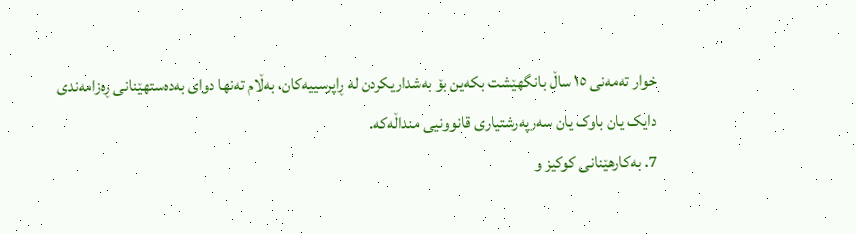خوار تەمەنی ١٥ ساڵ بانگهێشت بکەین بۆ بەشداریکردن لە ڕاپرسییەکان، بەڵام تەنها دوای بەدەستهێنانی ڕەزامەندی دایک یان باوک یان سەرپەرشتیاری قانوونیی منداڵەکە.
7. بەكارهێنانی کوکیز و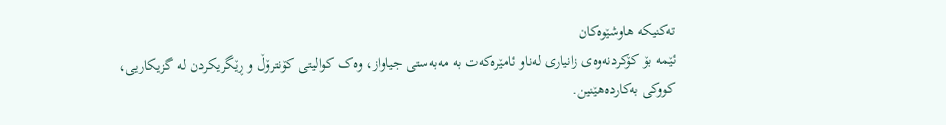تەکنیکە هاوشێوەکان
ئێمە بۆ کۆکردنەوەی زانیاری لەناو ئامێرەکەت بە مەبەستی جیاواز، وەک کوالیتی کۆنترۆڵ و ڕێگریکردن لە گزیکاریی، کووکی بەکاردەهێنین.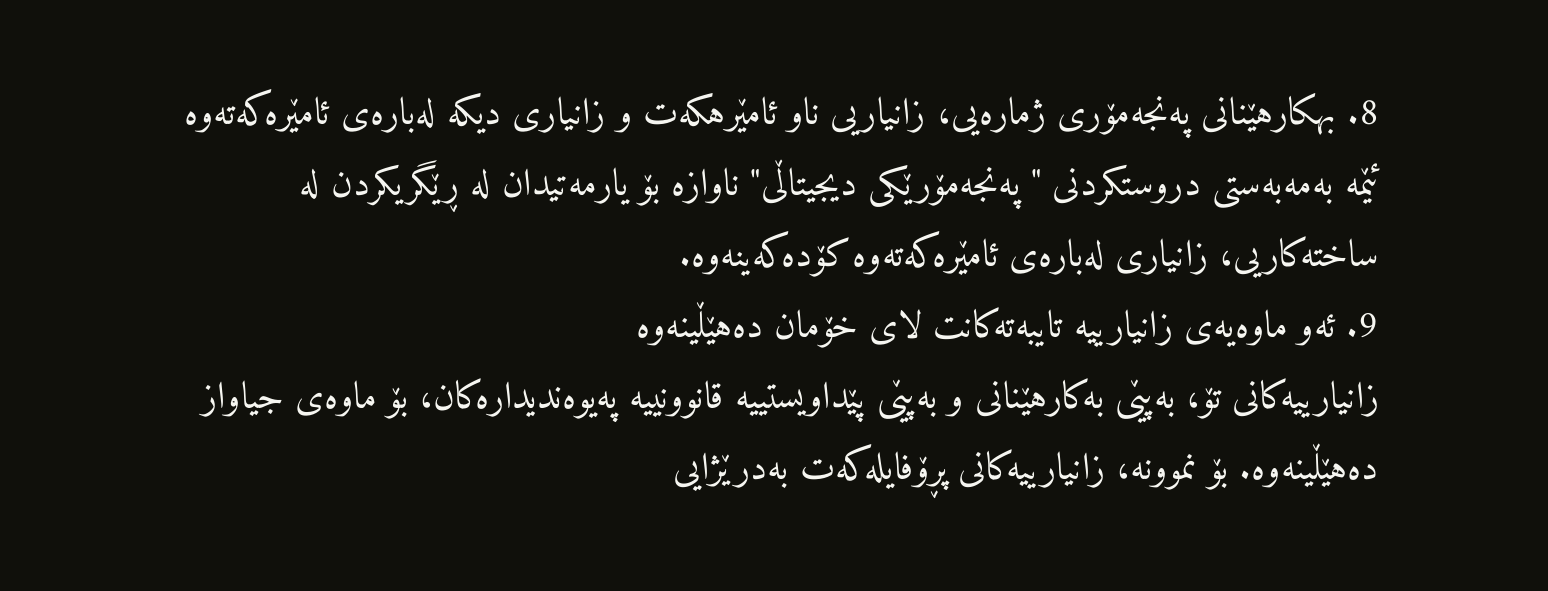8. بهکارهێنانی پەنجەمۆری ژمارەیی، زانیاریی ناو ئامێرهکەت و زانیاری دیکە لەبارەی ئامێرەکەتەوە
ئێمە بەمەبەستی دروستکردنی "پەنجەمۆرێکی دیجیتاڵی" ناوازە بۆ یارمەتیدان لە ڕێگریکردن لە ساختەکاریی، زانیاری لەبارەی ئامێرەکەتەوە کۆدەکەینەوە.
9. ئەو ماوەیەی زانیارییە تایبەتەکانت لای خۆمان دەهێڵینەوە
زانیارییەکانی تۆ، بەپێی بەکارهێنانی و بەپێی پێداویستییە قانوونییە پەیوەندیدارەکان، بۆ ماوەی جیاواز دەهێڵینەوە. بۆ نموونە، زانیارییەکانی پڕۆفایلەکەت بەدرێژایی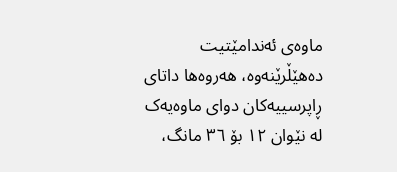ماوەی ئەندامێتیت دەهێڵرێنەوە، هەروەها داتای ڕاپرسییەکان دوای ماوەیەک لە نێوان ١٢ بۆ ٣٦ مانگ،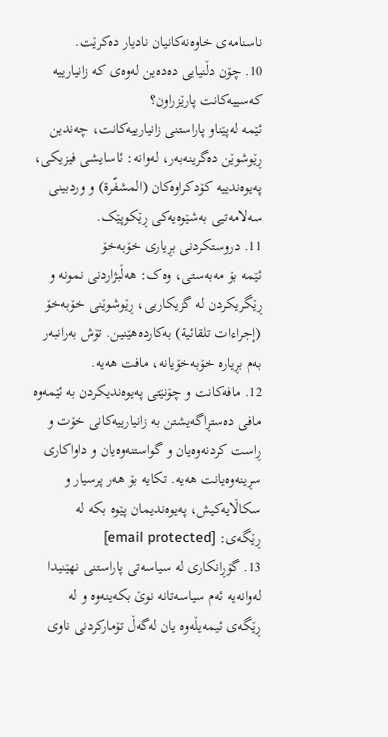ناسنامەی خاوەنەکانیان نادیار دەکرێت.
10. چۆن دڵنیایی دەدەین لەوەی کە زانیارییە كەسییەكانت پارێزراون؟
ئێمە لەپێناو پاراستنی زانیارییەکانت، چەندین ڕێوشوێن دەگرینەبەر، لەوانە: ئاسایشی فیزیکی، پەیوەندییە کۆدکراوەکان (المشفّرة) و وردبینی سەلامەتیی بەشێوەیەکی ڕێکوپێک.
11. دروستکردنی بڕیاری خۆبەخۆ
ئێمە بۆ مەبەستی، وەک: هەڵبژاردنی نمونە و ڕێگریکردن لە گزیکاریی، ڕێوشوێنی خۆبەخۆ (إجراءات تلقائية) بەکاردەهێنین. تۆش بەرانبەر بەم بڕیارە خۆبەخۆیانە، مافت هەیە.
12. مافەکانت و چۆنێتی پەیوەندیکردن بە ئێمەوە
مافی دەستڕاگەیشتن بە زانیارییەكانی خۆت و ڕاست کردنەوەیان و گواستنەوەیان و داواکاری سڕینەوەیانت هەیە. تکایە بۆ هەر پرسیار و سکاڵایەکیش، پەیوەندیمان پێوە بکە لە ڕێگەی: [email protected]
13. گۆڕانکاری لە سیاسەتی پاراستنی نهێنیدا
لەوانەیە ئەم سیاسەتانە نوێ بکەینەوە و لە ڕێگەی ئیمەیڵەوە یان لەگەڵ تۆمارکردنی ناوی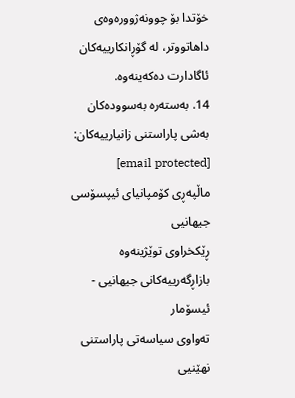خۆتدا بۆ چوونەژوورەوەی داهاتووتر، لە گۆڕانکارییەکان ئاگادارت دەکەینەوە.
14. بەستەرە بەسوودەکان
بەشی پاراستنی زانیارییەکان: [email protected]
ماڵپەڕی کۆمپانیای ئیپسۆسی جیهانیی
ڕێکخراوی توێژینەوە بازاڕگەرییەکانی جیهانیی - ئیسۆمار
تەواوی سیاسەتی پاراستنی نهێنیی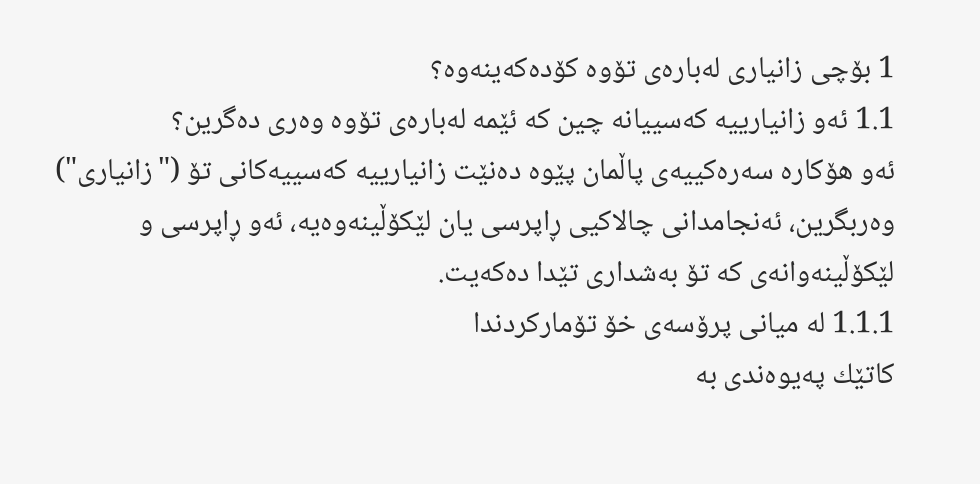1 بۆچی زانیاری لەبارەی تۆوە كۆدەكەینەوە؟
1.1 ئەو زانیارییە كەسییانە چین کە ئێمە لەبارەی تۆوە وەری دەگرین؟
ئەو هۆکارە سەرەکییەی پاڵمان پێوە دەنێت زانیارییە کەسییەکانی تۆ ("زانیاری") وەربگرین، ئەنجامدانی چالاکیی ڕاپرسی یان لێکۆڵینەوەیە، ئەو ڕاپرسی و لێکۆڵینەوانەی کە تۆ بەشداری تێدا دەکەیت.
1.1.1 لە میانی پرۆسەی خۆ تۆمارکردندا
كاتێك پەیوەندی بە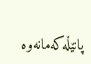پانێڵەکەمانەوە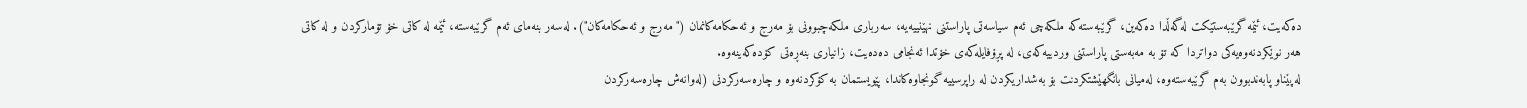دەکەیت، ئێمە گرێبەستێکت لەگەڵدا دەکەین، گرێبەستەکە ملکەچی ئەم سیاسەتی پاراستنی نهێنییەیە، سەرباری ملکەچبوونی بۆ مەرج و ئەحکامەکانمان ("مەرج و ئەحکامەکان"). لەسەر بنەمای ئەم گرێبەستە، ئێمە لە کاتی خۆ تۆمارکردن و لە کاتی هەر نوێکردنەوەیەکی دواتردا کە تۆ بە مەبەستی پاراستنی وردییەکەی، لە پڕۆفایلەکەی خۆتدا ئەنجامی دەدەیت، زانیاری بنەڕەتی کۆدەکەینەوە.
لەپێناو پابەندبوون بەم گرێبەستەوە، لەمیانی بانگهێشتکردنت بۆ بەشداریکردن لە راپرسییە گونجاوەکاندا، پێویستمان بە کۆکردنەوە و چارەسەرکردنی (لەوانەش چارەسەرکردن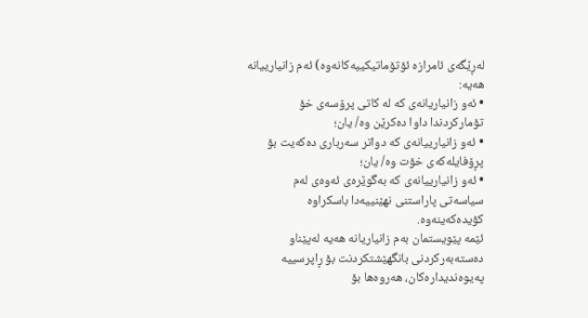لەڕێگەی ئامرازە ئۆتۆماتیکییەکانەوە) ئەم زانیارییانە هەیە:
• ئەو زانیاریانەی کە لە کاتی پرۆسەی خۆ تۆمارکردندا داوا دەکرێن وە/ یان؛
• ئەو زانیارییانەی کە دواتر سەرباری دەکەیت بۆ پڕۆفایلەکەی خۆت وە/ یان؛
• ئەو زانیارییانەی کە بەگوێرەی ئەوەی لەم سیاسەتی پاراستنی نهێنییەدا باسکراوە کۆیدەکەینەوە.
ئێمە پێویستمان بەم زانیاریانە هەیە لەپێناو دەستەبەرکردنی بانگهێشتکردنت بۆ ڕاپرسییە پەیوەندیدارەکان، هەروەها بۆ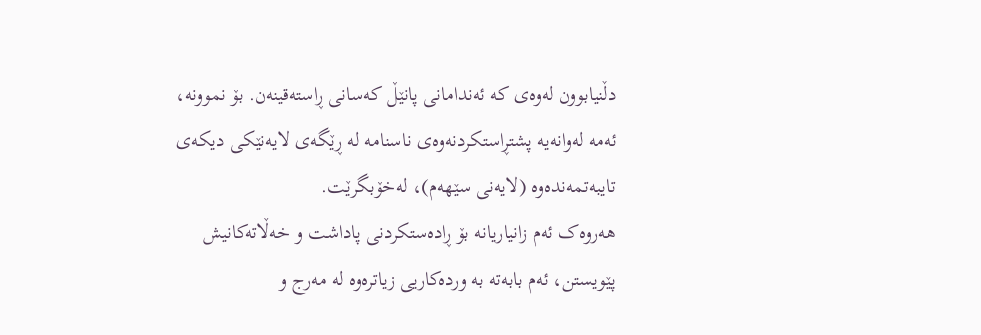دڵنیابوون لەوەی کە ئەندامانی پانێڵ کەسانی ڕاستەقینەن. بۆ نموونە، ئەمە لەوانەیە پشتڕاستکردنەوەی ناسنامە لە ڕێگەی لایەنێکی دیکەی تایبەتمەندەوە (لایەنی سێهەم)، لەخۆبگرێت.
هەروەک ئەم زانیاریانە بۆ ڕادەستکردنی پاداشت و خەڵاتەکانیش پێویستن، ئەم بابەتە بە وردەکاریی زیاترەوە لە مەرج و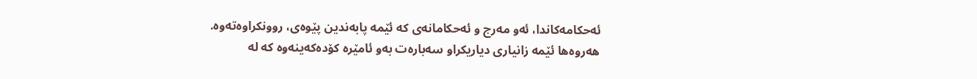ئەحکامەكاندا، ئەو مەرج و ئەحکامانەی کە ئێمە پابەندین پێوەی، روونکراوەتەوە.
هەروەها ئێمە زانیاری دیاریکراو سەبارەت بەو ئامێرە کۆدەکەینەوە کە لە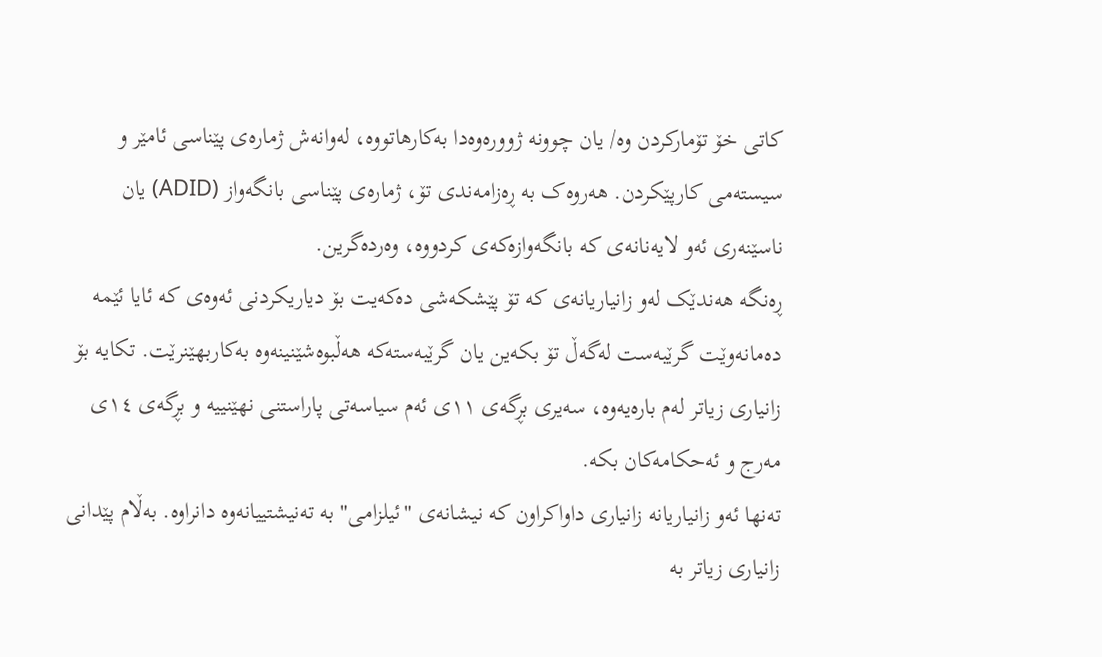کاتی خۆ تۆمارکردن وە/ یان چوونە ژوورەوەدا بەکارهاتووە، لەوانەش ژمارەی پێناسی ئامێر و سیستەمی کارپێکردن. هەروەک بە ڕەزامەندی تۆ، ژمارەی پێناسی بانگەواز (ADID) یان ناسێنەری ئەو لایەنانەی کە بانگەوازەکەی کردووە، وەردەگرین.
ڕەنگە هەندێک لەو زانیاریانەی کە تۆ پێشکەشی دەکەیت بۆ دیاریکردنی ئەوەی کە ئایا ئێمە دەمانەوێت گرێبەست لەگەڵ تۆ بکەین یان گرێبەستەکە هەڵبوەشێنینەوە بەکاربهێنرێت. تکایە بۆ زانیاری زیاتر لەم بارەیەوە، سەیری بڕگەی ١١ی ئەم سیاسەتی پاراستنی نهێنییە و بڕگەی ١٤ی مەرج و ئەحکامەکان بکە.
تەنها ئەو زانیاریانە زانیاری داواکراون کە نیشانەی "ئیلزامی" بە تەنیشتییانەوە دانراوە. بەڵام پێدانی زانیاری زیاتر بە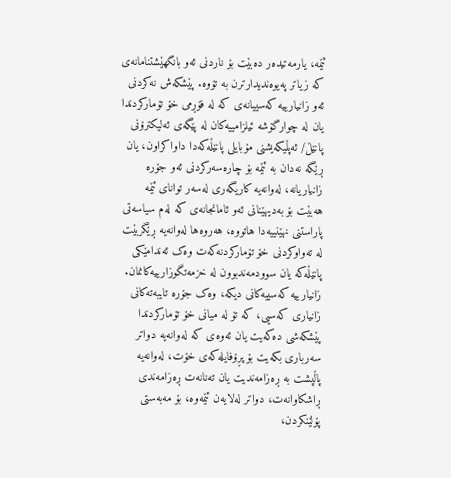ئێمە، یارمەتیدەر دەبێت بۆ ناردنی ئەو بانگهێشتنامانەی کە زیاتر پەیوەندیدارترن بە تۆوە. پێشکەش نەکردنی ئەو زانیارییە کەسییانەی کە لە فۆڕمی خۆ تۆمارکردندا یان لە چوارگۆشە ئیلزامییەکان لە پێگەی ئەلیکترۆنی پانێڵ/ ئەپڵیکەیشنی مۆبایلی پانێڵەکەدا داواکراون، یان ڕێگە نەدان بە ئێمە بۆ چارەسەرکردنی ئەو جۆرە زانیاریانە، لەوانەیە کاریگەری لەسەر توانای ئێمە هەبێت بۆ بەدیهێنانی ئەو ئامانجانەی کە لەم سیاسەتی پاراستنی نهێنییەدا هاتووە، هەروەها لەوانەیە ڕێگربێت لە تەواوکردنی خۆ تۆمارکردنەکەت وەک ئەندامێکی پانێڵەکە یان سوودمەندبوون لە خزمەتگوزارییەکانمان.
زانیارییە کەسییەکانی دیکە، وەک جۆرە تایبەتەکانی زانیاری کەسیی، کە تۆ لە میانی خۆ تۆمارکردندا پێشکەشی دەکەیت یان ئەوەی کە لەوانەیە دواتر سەرباری بکەیت بۆ پڕۆفایلەکەی خۆت، لەوانەیە پاڵپشت بە ڕەزامەندیت یان تەنانەت ڕەزامەندی ڕاشکاوانەت، دواتر لەلایەن ئێمەوە، بۆ مەبەستی پۆلێنکردن،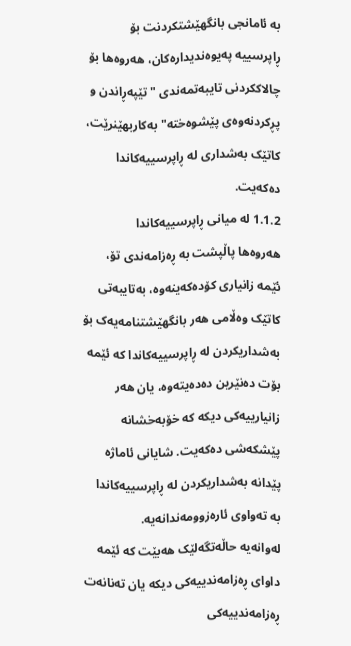بە ئامانجی بانگهێشتکردنت بۆ ڕاپرسییە پەیوەندیدارەکان، هەروەها بۆ چالاککردنی تایبەتمەندی "تێپەڕاندن و پڕکردنەوەی پێشوەختە" بەکاربهێنرێت، کاتێک بەشداری لە ڕاپرسییەکاندا دەکەیت.
1.1.2 لە میانی ڕاپرسییەکاندا
هەروەها پاڵپشت بە ڕەزامەندی تۆ، ئێمە زانیاری کۆدەکەینەوە، بەتایبەتی کاتێک وەڵامی هەر بانگهێشتنامەیەک بۆ بەشداریکردن لە ڕاپرسییەکاندا کە ئێمە بۆت دەنێرین دەدەیتەوە، یان هەر زانیارییەکی دیکە کە خۆبەخشانە پێشکەشی دەکەیت. شایانی ئاماژە پێدانە بەشداریکردن لە ڕاپرسییەکاندا بە تەواوی ئارەزوومەندانەیە.
لەوانەیە حاڵەتگەلێک هەبێت کە ئێمە داوای ڕەزامەندییەکی دیکە یان تەنانەت ڕەزامەندییەکی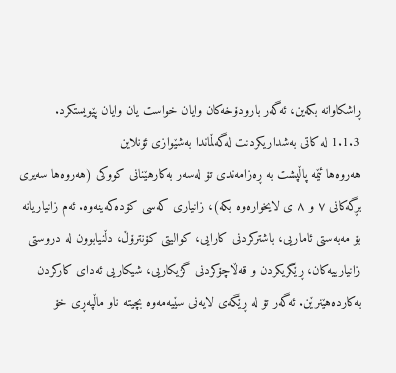ڕاشکاوانە بکەین، ئەگەر بارودۆخەکان وایان خواست یان وایان پێویستکرد.
1.1.3 لە کاتی بەشداریکردنت لەگەڵماندا بەشێوازی ئۆنلاین
هەروەها ئێمە پاڵپشت بە ڕەزامەندی تۆ لەسەر بەکارهێنانی کووکی (هەروەها سەیری بڕگەکانی ٧ و ٨ ی لایخوارەوە بکە)، زانیاری کەسی کۆدەکەینەوە. ئەم زانیاریانە بۆ مەبەستی ئاماریی، باشترکردنی کارایی، کوالیتی کۆنترۆڵ، دڵنیابوون لە دروستی زانیارییەکان، ڕێگریکردن و قەڵاچۆکردنی گزیکاریی، شیکاریی ئەدای کارکردن بەکاردەهێنرێن. ئەگەر تۆ لە ڕێگەی لایەنی سێیەمەوە بچیتە ناو ماڵپەڕی خۆ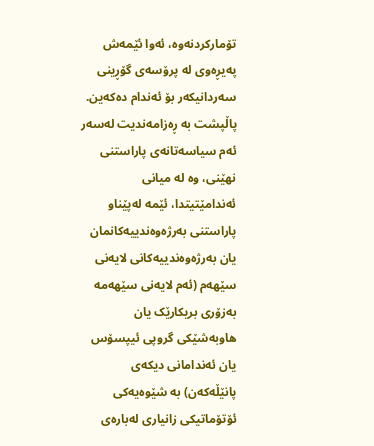تۆمارکردنەوە، ئەوا ئێمەش پەیڕەوی لە پرۆسەی گۆڕینی سەردانیکەر بۆ ئەندام دەکەین.
پاڵپشت بە ڕەزامەندیت لەسەر ئەم سیاسەتانەی پاراستنی نهێنی، وە لە میانی ئەندامێتیتدا، ئێمە لەپێناو پاراستنی بەرژەوەندییەکانمان یان بەرژەوەندییەکانی لایەنی سێهەم (ئەم لایەنی سێهەمە بەزۆری بریکارێک یان هاوبەشێکی گروپی ئیپسۆس یان ئەندامانی دیکەی پانێڵەکەن) بە شێوەیەکی ئۆتۆماتیکی زانیاری لەبارەی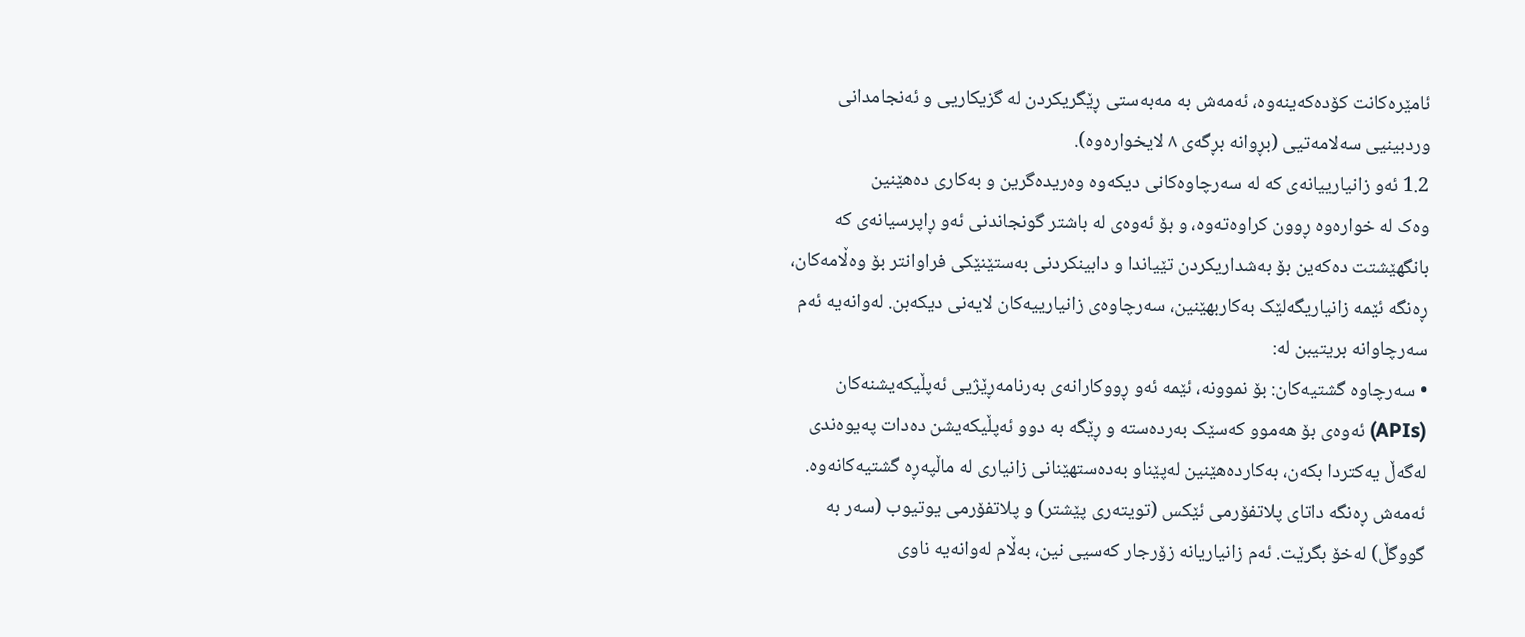ئامێرەکانت کۆدەکەینەوە، ئەمەش بە مەبەستی ڕێگریکردن لە گزیکاریی و ئەنجامدانی وردبینیی سەلامەتیی (بڕوانە بڕگەی ٨ لایخوارەوە).
1.2 ئەو زانیارییانەی کە لە سەرچاوەکانی دیکەوە وەریدەگرین و بەکاری دەهێنین
وەک لە خوارەوە ڕوون کراوەتەوە، و بۆ ئەوەی لە باشتر گونجاندنی ئەو ڕاپرسیانەی کە بانگهێشتت دەکەین بۆ بەشداریکردن تێیاندا و دابینکردنی بەستێنێکی فراوانتر بۆ وەڵامەکان، ڕەنگە ئێمە زانیاریگەلێک بەکاربهێنین، سەرچاوەی زانیارییەکان لایەنی دیکەبن. لەوانەیە ئەم سەرچاوانە بریتیبن لە:
• سەرچاوە گشتیەکان: بۆ نموونە، ئێمە ئەو ڕووکارانەی بەرنامەڕێژیی ئەپڵیکەیشنەکان (APIs) ئەوەی بۆ هەموو کەسێک بەردەستە و ڕێگە بە دوو ئەپڵیکەیشن دەدات پەیوەندی لەگەڵ یەکتردا بکەن، بەکاردەهێنین لەپێناو بەدەستهێنانی زانیاری لە ماڵپەڕە گشتیەکانەوە. ئەمەش ڕەنگە داتای پلاتفۆرمی ئێکس (تویتەری پێشتر) و پلاتفۆرمی یوتیوب (سەر بە گووگڵ) لەخۆ بگرێت. ئەم زانیاریانە زۆرجار کەسیی نین، بەڵام لەوانەیە ناوی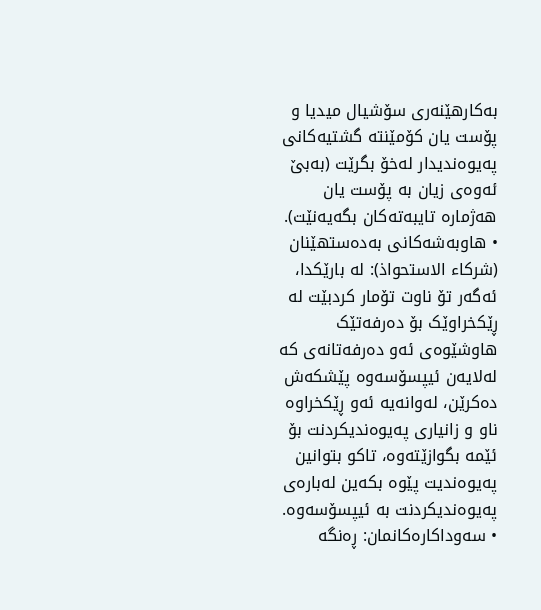بەکارهێنەری سۆشیال میدیا و پۆست یان کۆمێنتە گشتیەکانی پەیوەندیدار لەخۆ بگرێت (بەبێ ئەوەی زیان بە پۆست یان هەژمارە تایبەتەکان بگەیەنێت).
• هاوبەشەکانی بەدەستهێنان (شركاء الاستحواذ): لە بارێکدا، ئەگەر تۆ ناوت تۆمار کردبێت لە ڕێکخراوێک بۆ دەرفەتێک هاوشێوەی ئەو دەرفەتانەی کە لەلایەن ئیپسۆسەوە پێشکەش دەکرێن، لەوانەیە ئەو ڕێکخراوە ناو و زانیاری پەیوەندیکردنت بۆ ئێمە بگوازێتەوە، تاکو بتوانین پەیوەندیت پێوە بکەین لەبارەی پەیوەندیکردنت بە ئیپسۆسەوە.
• سەوداکارەکانمان: ڕەنگە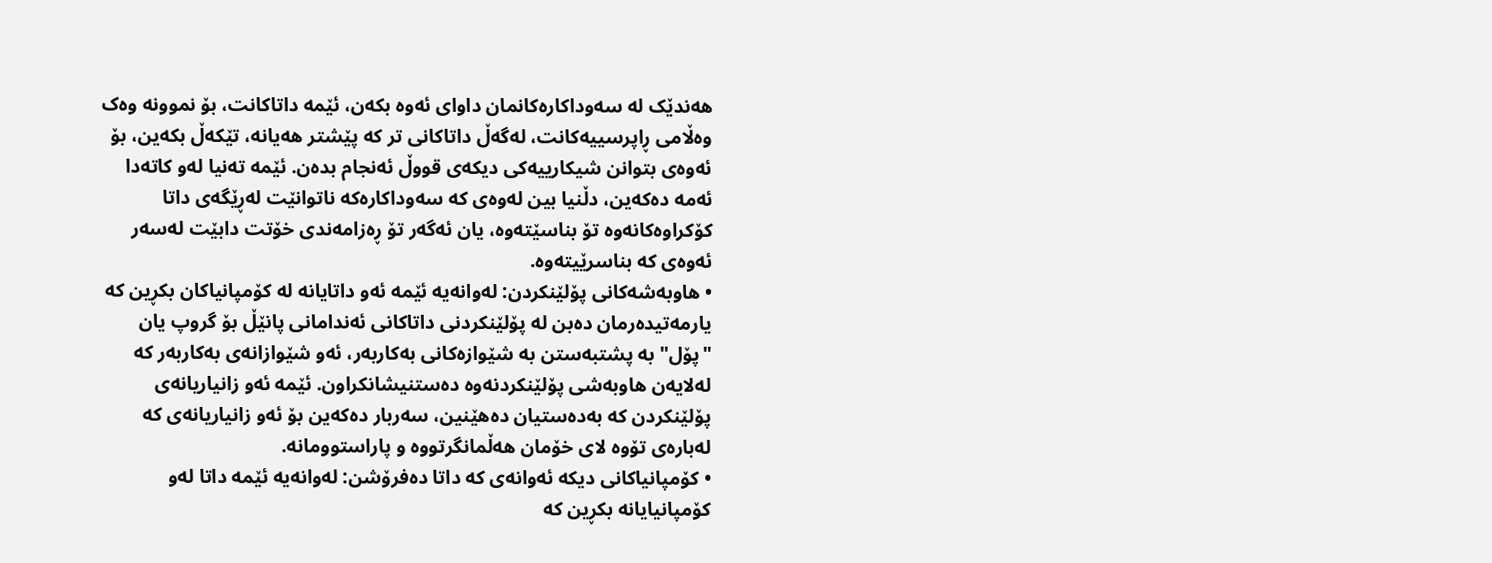هەندێک لە سەوداکارەکانمان داوای ئەوە بکەن، ئێمە داتاکانت، بۆ نموونە وەک وەڵامی ڕاپرسییەکانت، لەگەڵ داتاکانی تر کە پێشتر هەیانە، تێکەڵ بکەین، بۆ ئەوەی بتوانن شیکارییەکی دیکەی قووڵ ئەنجام بدەن. ئێمە تەنیا لەو کاتەدا ئەمە دەکەین، دڵنیا بین لەوەی کە سەوداکارەکە ناتوانێت لەڕێگەی داتا کۆکراوەکانەوە تۆ بناسێتەوە، یان ئەگەر تۆ ڕەزامەندی خۆتت دابێت لەسەر ئەوەی کە بناسرێیتەوە.
• هاوبەشەکانی پۆلێنکردن: لەوانەیە ئێمە ئەو داتایانە لە کۆمپانیاکان بکڕین کە یارمەتیدەرمان دەبن لە پۆلێنکردنی داتاکانی ئەندامانی پانێڵ بۆ گروپ یان "پۆل" بە پشتبەستن بە شێوازەکانی بەکاربەر، ئەو شێوازانەی بەکاربەر کە لەلایەن هاوبەشی پۆلێنکردنەوە دەستنیشانکراون. ئێمە ئەو زانیاریانەی پۆلێنکردن کە بەدەستیان دەهێنین، سەربار دەکەین بۆ ئەو زانیاریانەی کە لەبارەی تۆوە لای خۆمان هەڵمانگرتووە و پاراستوومانە.
• کۆمپانیاکانی دیکە ئەوانەی کە داتا دەفرۆشن: لەوانەیە ئێمە داتا لەو کۆمپانیایانە بکڕین کە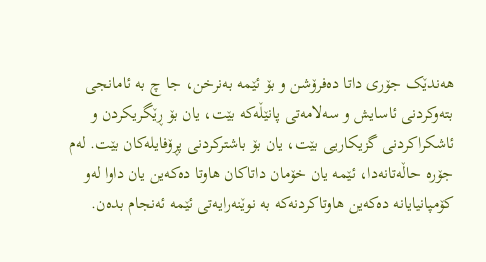هەندێک جۆری داتا دەفرۆشن و بۆ ئێمە بەنرخن، جا چ بە ئامانجی بتەوکردنی ئاسایش و سەلامەتی پانێڵەکە بێت، یان بۆ ڕێگریکردن و ئاشکراکردنی گزیکاریی بێت، یان بۆ باشترکردنی پڕۆفایلەکان بێت. لەم جۆرە حاڵەتانەدا، ئێمە یان خۆمان داتاکان هاوتا دەکەین یان داوا لەو کۆمپانیایانە دەکەین هاوتاکردنەکە بە نوێنەرایەتی ئێمە ئەنجام بدەن.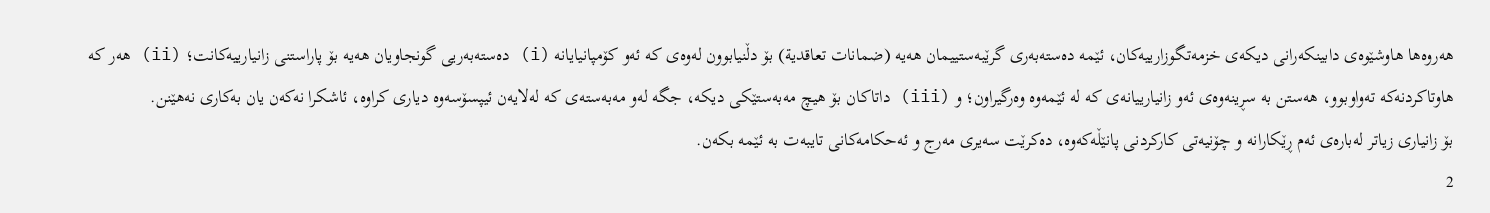هەروەها هاوشێوەی دابینکەرانی دیکەی خزمەتگوزارییەکان، ئێمە دەستەبەری گرێبەستییمان هەیە (ضمانات تعاقدية) بۆ دڵنیابوون لەوەی کە ئەو کۆمپانیایانە (i) دەستەبەریی گونجاویان هەیە بۆ پاراستنی زانیارییەکانت؛ (ii) هەر کە هاوتاکردنەکە تەواوبوو، هەستن بە سڕینەوەی ئەو زانیارییانەی کە لە ئێمەوە وەرگیراون؛ و (iii) داتاکان بۆ هیچ مەبەستێکی دیکە، جگە لەو مەبەستەی کە لەلایەن ئیپسۆسەوە دیاری کراوە، ئاشکرا نەکەن یان بەکاری نەهێنن.
بۆ زانیاری زیاتر لەبارەی ئەم ڕێکارانە و چۆنیەتی کارکردنی پانێڵەکەوە، دەکرێت سەیری مەرج و ئەحکامەکانی تایبەت بە ئێمە بکەن.
2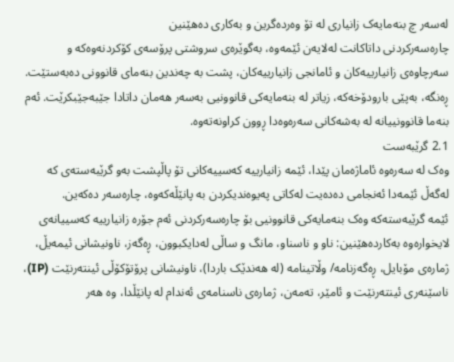لەسەر چ بنەمایەک زانیاری لە تۆ وەردەگرین و بەکاری دەهێنین
چارەسەرکردنی داتاکانت لەلایەن ئێمەوە، بەگوێرەی سروشتی پرۆسەی کۆکردنەوەکە و سەرچاوەی زانیارییەکان و ئامانجی زانیارییەکان، پشت بە چەندین بنەمای قانوونی دەبەستێت. ڕەنگە، بەپێی بارودۆخەکە، زیاتر لە بنەمایەکی قانوونیی بەسەر هەمان داتادا جێبەجێبکرێت. ئەم بنەما قانوونییانە لە بەشەکانی سەرەوەدا ڕوون کراونەتەوە.
2.1 گرێبەست
وەک لە سەرەوە ئاماژەمان پێدا، ئێمە زانیارییە کەسییەکانی تۆ پاڵپشت بەو گرێبەستەی کە لەگەڵ ئێمەدا ئەنجامی دەدەیت لەکاتی پەیوەندیکردن بە پانێڵەکەوە، چارەسەر دەکەین.
ئێمە گرێبەستەکە وەک بنەمایەکی قانوونیی بۆ چارەسەرکردنی ئەم جۆرە زانیارییە کەسییانەی لایخوارەوە بەکاردەهێنین: ناو و ناسناو، مانگ و ساڵی لەدایکبوون، ڕەگەز، ناونیشانی ئیمەیڵ، ژمارەی مۆبایل، ڕەگەزنامە/ وڵاتینامە (لە هەندێک باردا)، ناونیشانی پرۆتۆکۆڵی ئینتەرنێت (IP)، ناسێنەری ئینتەرنێت و ئامێر، تەمەن، ژمارەی ناسنامەی ئەندام لە پانێڵدا، وە هەر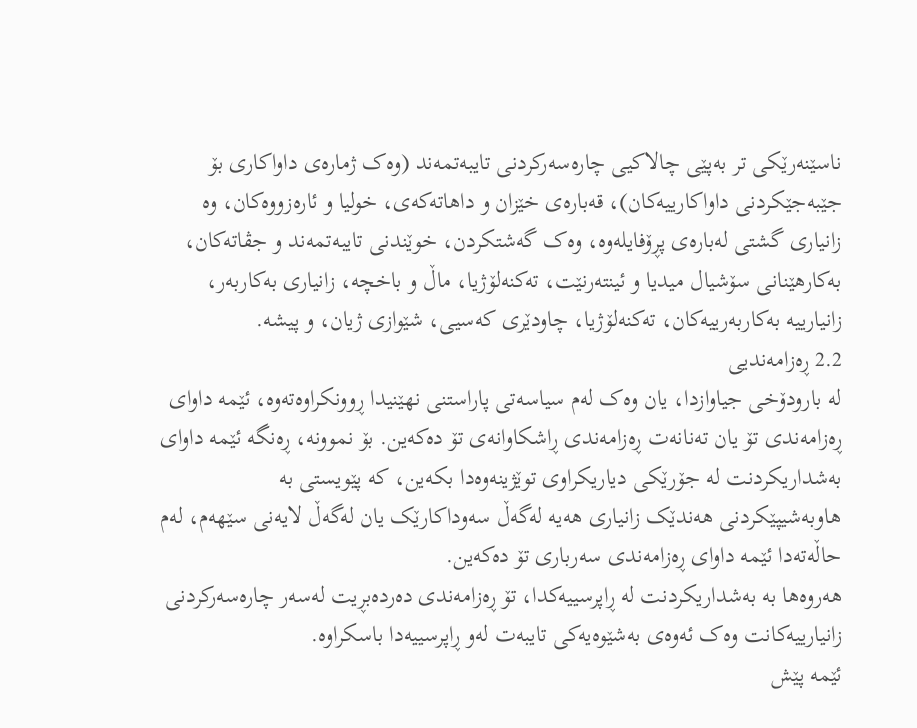ناسێنەرێکی تر بەپێی چالاکیی چارەسەرکردنی تایبەتمەند (وەک ژمارەی داواکاری بۆ جێبەجێکردنی داواکارییەکان)، قەبارەی خێزان و داهاتەکەی، خولیا و ئارەزووەکان، وە زانیاری گشتی لەبارەی پڕۆفایلەوە، وەک گەشتکردن، خوێندنی تایبەتمەند و جڤاتەکان، بەکارهێنانی سۆشیال میدیا و ئینتەرنێت، تەکنەلۆژیا، ماڵ و باخچە، زانیاری بەکاربەر، زانیارییە بەکاربەرییەکان، تەکنەلۆژیا، چاودێری کەسیی، شێوازی ژیان، و پیشە.
2.2 ڕەزامەندیی
لە بارودۆخی جیاوازدا، یان وەک لەم سیاسەتی پاراستنی نهێنیدا ڕوونکراوەتەوە، ئێمە داوای ڕەزامەندی تۆ یان تەنانەت ڕەزامەندی ڕاشکاوانەی تۆ دەکەین. بۆ نموونە، ڕەنگە ئێمە داوای بەشداریکردنت لە جۆرێکی دیاریکراوی توێژینەوەدا بکەین، کە پێویستی بە هاوبەشیپێکردنی هەندێک زانیاری هەیە لەگەڵ سەوداکارێک یان لەگەڵ لایەنی سێهەم، لەم حاڵەتەدا ئێمە داوای ڕەزامەندی سەرباری تۆ دەکەین.
هەروەها بە بەشداریکردنت لە ڕاپرسییەکدا، تۆ ڕەزامەندی دەردەبڕیت لەسەر چارەسەرکردنی زانیارییەکانت وەک ئەوەی بەشێوەیەکی تایبەت لەو ڕاپرسییەدا باسکراوە.
ئێمە پێش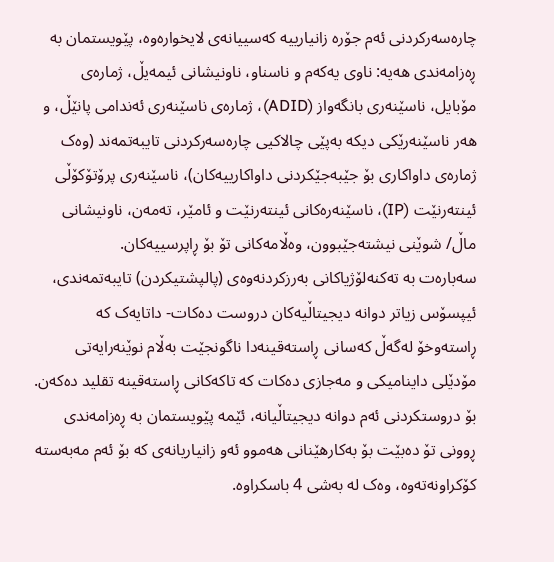چارەسەرکردنی ئەم جۆرە زانیارییە کەسییانەی لایخوارەوە، پێویستمان بە ڕەزامەندی هەیە: ناوی یەکەم و ناسناو، ناونیشانی ئیمەیڵ، ژمارەی مۆبایل، ناسێنەری بانگەواز (ADID)، ژمارەی ناسێنەری ئەندامی پانێڵ، و هەر ناسێنەرێکی دیکە بەپێی چالاکیی چارەسەرکردنی تایبەتمەند (وەک ژمارەی داواکاری بۆ جێبەجێکردنی داواکارییەکان)، ناسێنەری پرۆتۆکۆڵی ئینتەرنێت (IP)، ناسێنەرەکانی ئینتەرنێت و ئامێر، تەمەن، ناونیشانی ماڵ/ شوێنی نیشتەجێبوون، وەڵامەکانی تۆ بۆ ڕاپرسییەکان.
سەبارەت بە تەکنەلۆژیاکانی بەرزکردنەوەی (پالپشتیکردن) تایبەتمەندی، ئیپسۆس زیاتر دوانە دیجیتاڵیەکان دروست دەکات- داتایەک کە ڕاستەوخۆ لەگەڵ کەسانی ڕاستەقینەدا ناگونجێت بەڵام نوێنەرایەتی مۆدێلی داینامیکی و مەجازی دەکات کە تاکەکانی ڕاستەقینە تقلید دەکەن. بۆ دروستکردنی ئەم دوانە دیجیتاڵیانە، ئێمە پێویستمان بە ڕەزامەندی ڕوونی تۆ دەبێت بۆ بەکارهێنانی هەموو ئەو زانیاریانەی کە بۆ ئەم مەبەستە کۆکراونەتەوە، وەک لە بەشی 4 باسکراوە.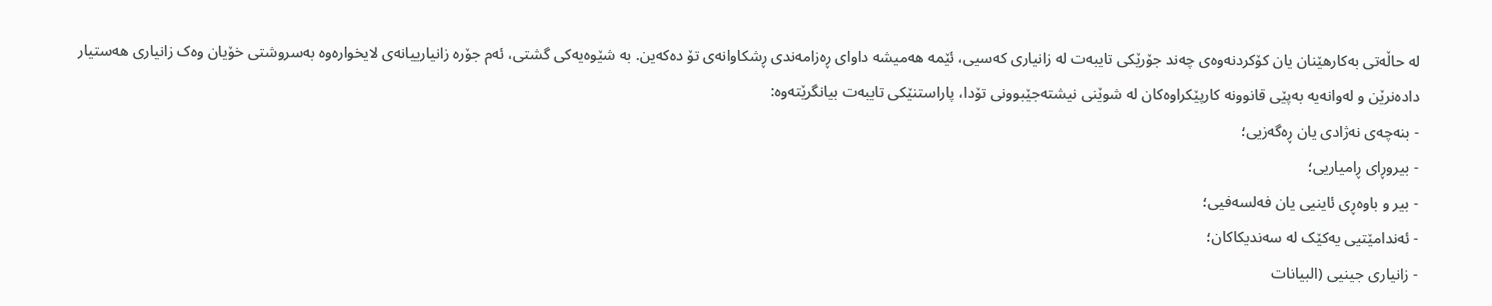لە حاڵەتی بەکارهێنان یان کۆکردنەوەی چەند جۆرێکی تایبەت لە زانیاری کەسیی، ئێمە هەمیشە داوای ڕەزامەندی ڕشکاوانەی تۆ دەکەین. بە شێوەیەکی گشتی، ئەم جۆرە زانیارییانەی لایخوارەوە بەسروشتی خۆیان وەک زانیاری هەستیار دادەنرێن و لەوانەیە بەپێی قانوونە کارپێکراوەکان لە شوێنی نیشتەجێبوونی تۆدا، پاراستنێکی تایبەت بیانگرێتەوە:
- بنەچەی نەژادی یان ڕەگەزیی؛
- بیروڕای ڕامیاریی؛
- بیر و باوەڕی ئاینیی یان فەلسەفیی؛
- ئەندامێتیی یەکێک لە سەندیکاکان؛
- زانیاری جینیی (البيانات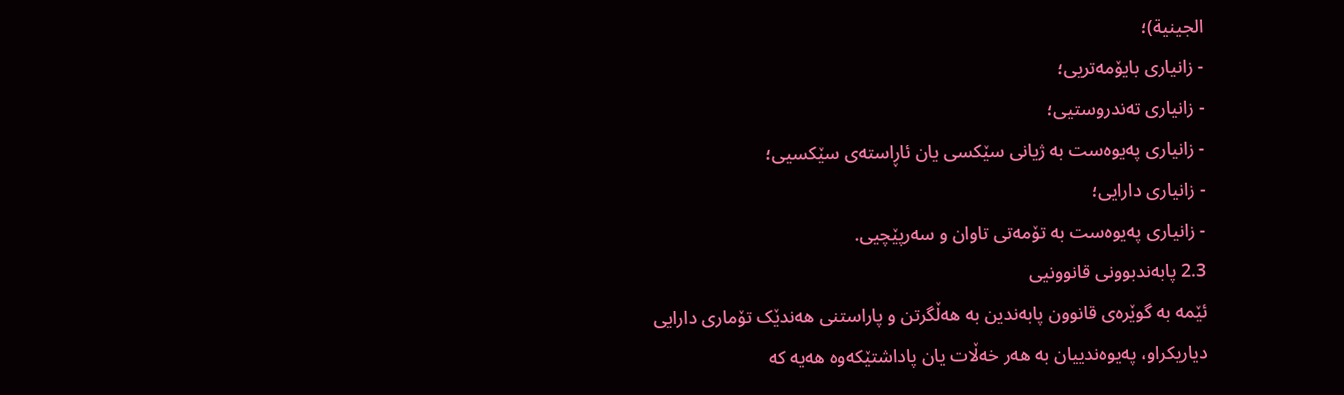الجينية)؛
- زانیاری بایۆمەتریی؛
- زانیاری تەندروستیی؛
- زانیاری پەیوەست بە ژیانی سێکسی یان ئاڕاستەی سێکسیی؛
- زانیاری دارایی؛
- زانیاری پەیوەست بە تۆمەتی تاوان و سەرپێچیی.
2.3 پابەندبوونی قانوونیی
ئێمە بە گوێرەی قانوون پابەندین بە هەڵگرتن و پاراستنی هەندێک تۆماری دارایی دیاریکراو، پەیوەندییان بە هەر خەڵات یان پاداشتێکەوە هەیە کە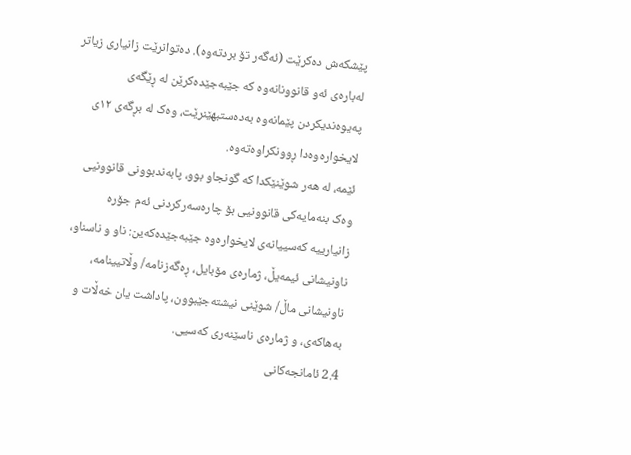پێشکەش دەکرێت (ئەگەر تۆ بردتەوە). دەتوانرێت زانیاری زیاتر لەبارەی ئەو قانوونانەوە کە جێبەجێدەکرێن لە ڕێگەی پەیوەندیکردن پێمانەوە بەدەستبهێنرێت، وەک لە بڕگەی ١٢ی لایخوارەوەدا ڕوونکراوەتەوە.
ئێمە، لە هەر شوێنێکدا کە گونجاو بوو، پابەندبوونی قانوونیی وەک بنەمایەکی قانوونیی بۆ چارەسەرکردنی ئەم جۆرە زانیارییە کەسییانەی لایخوارەوە جێبەجێدەکەین: ناو و ناسناو، ناونیشانی ئیمەیڵ، ژمارەی مۆبایل، ڕەگەزنامە/ وڵاتیینامە، ناونیشانی ماڵ/ شوێنی نیشتەجێبوون، پاداشت یان خەڵات و بەهاکەی، و ژمارەی ناسێنەری کەسیی.
2.4 ئامانجەکانی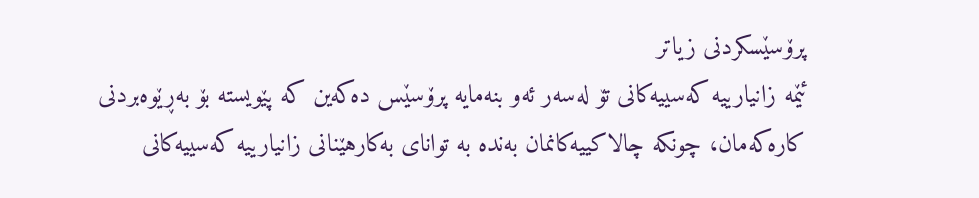پرۆسێسکردنی زیاتر
ئێمە زانیارییە کەسییەکانی تۆ لەسەر ئەو بنەمایە پرۆسێس دەکەین کە پێویستە بۆ بەڕێوەبردنی کارەکەمان، چونکە چالاکییەکانمان بەندە بە توانای بەکارهێنانی زانیارییە کەسییەکانی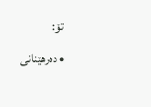تۆ:
• دەرهێنانی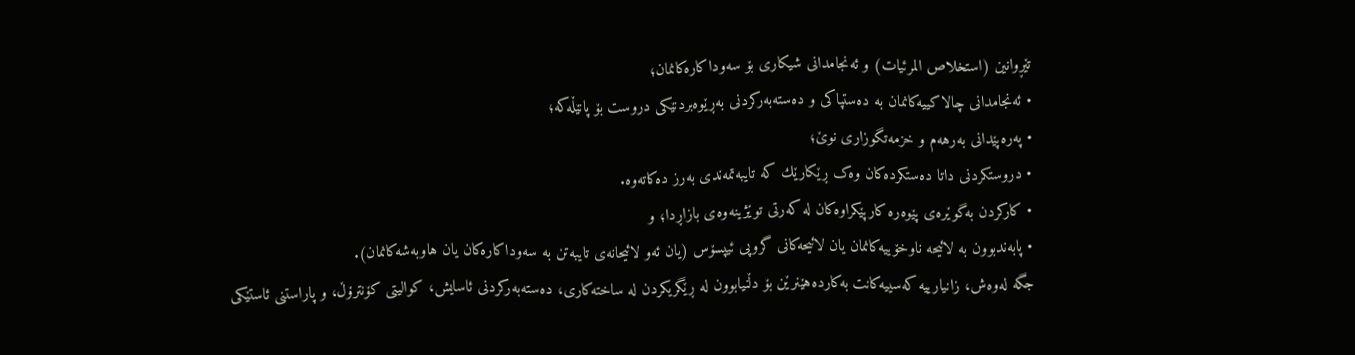تێڕوانین (استخلاص المرئيات) و ئەنجامدانی شیکاری بۆ سەوداکارەکانمان؛
• ئەنجامدانی چالاکییەکانمان بە دەستپاکی و دەستەبەرکردنی بەڕێوەبردنێکی دروست بۆ پانێڵەکە؛
• پەرەپێدانی بەرهەم و خزمەتگوزاری نوێ؛
• دروستکردنی داتا دەستکردەکان وەک ڕێكارێك کە تایبەتمەندی بەرز دەکاتەوە.
• کارکردن بەگوێرەی پێوەرە کارپێکراوەکان لە کەرتی توێژینەوەی بازاڕدا؛ و
• پابەندبوون بە لائیحە ناوخۆییەکانمان یان لائیحەکانی گروپی ئیپسۆس (یان ئەو لائیحانەی تایبەتن بە سەوداکارەکان یان هاوبەشەکانمان).
جگە لەوەش، زانیارییە کەسییەکانت بەکاردەهێنرێن بۆ دڵنیابوون لە ڕێگریکردن لە ساختەکاری، دەستەبەرکردنی ئاسایش، کوالیتی کۆنترۆڵ، و پاراستنی ئاستێکی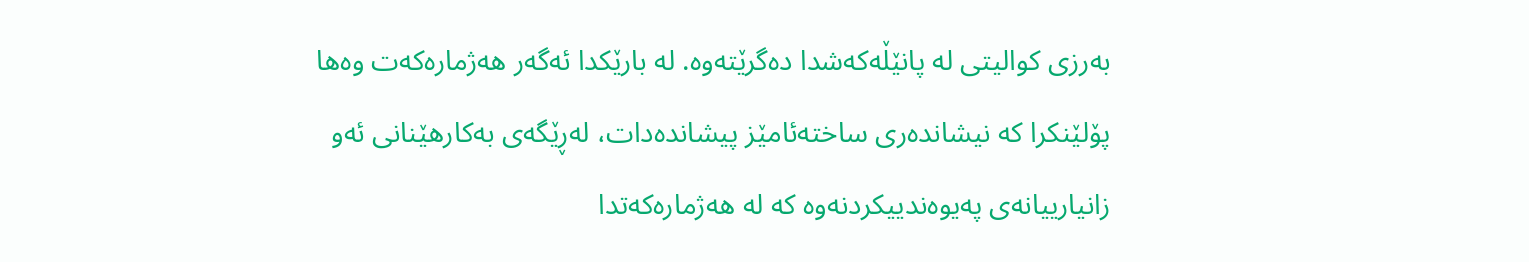بەرزی کوالیتی لە پانێڵەکەشدا دەگرێتەوە. لە بارێکدا ئەگەر هەژمارەکەت وەها پۆلێنکرا کە نیشاندەری ساختەئامێز پیشاندەدات، لەڕێگەی بەکارهێنانی ئەو زانیارییانەی پەیوەندییکردنەوە کە لە هەژمارەکەتدا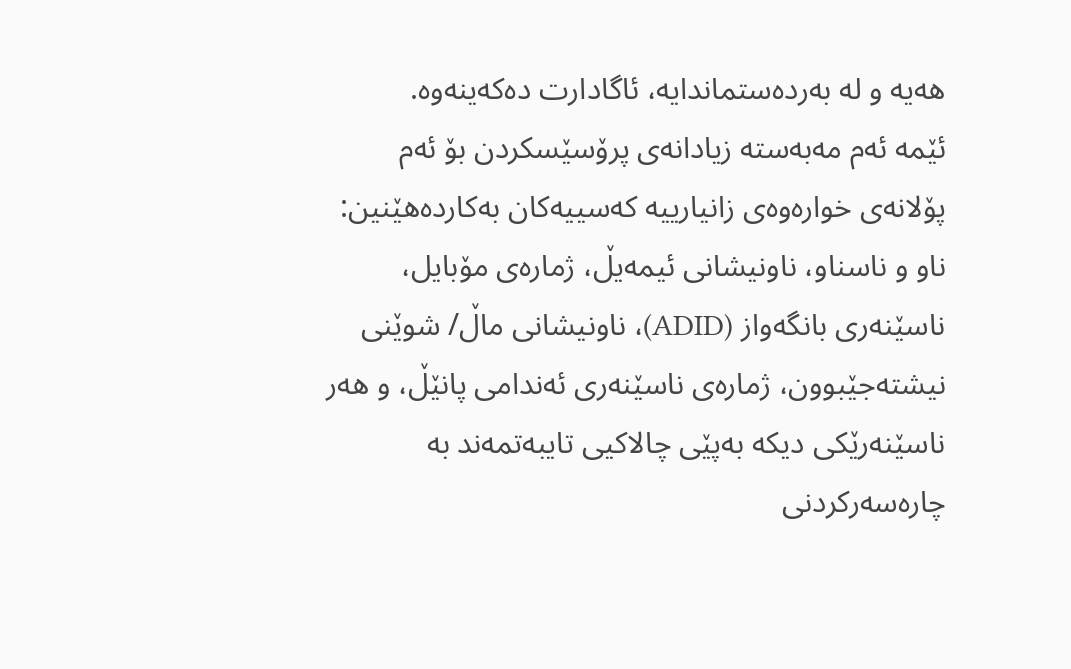هەیە و لە بەردەستماندایە، ئاگادارت دەکەینەوە.
ئێمە ئەم مەبەستە زیادانەی پرۆسێسکردن بۆ ئەم پۆلانەی خوارەوەی زانیارییە کەسییەکان بەکاردەهێنین: ناو و ناسناو، ناونیشانی ئیمەیڵ، ژمارەی مۆبایل، ناسێنەری بانگەواز (ADID)، ناونیشانی ماڵ/ شوێنی نیشتەجێبوون، ژمارەی ناسێنەری ئەندامی پانێڵ، و هەر ناسێنەرێکی دیکە بەپێی چالاکیی تایبەتمەند بە چارەسەرکردنی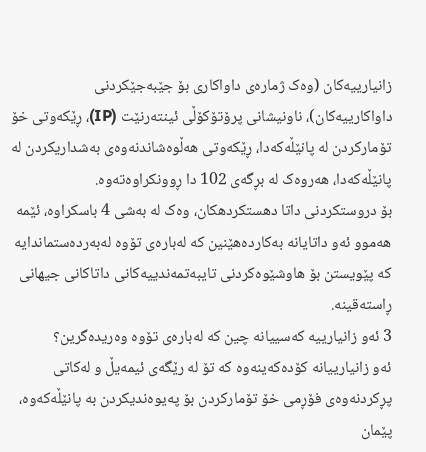زانیارییەکان (وەک ژمارەی داواکاری بۆ جێبەجێکردنی داواکارییەکان)، ناونیشانی پرۆتۆکۆڵی ئینتەرنێت (IP)، ڕێکەوتی خۆ تۆمارکردن لە پانێڵەکەدا، ڕێکەوتی هەڵوەشاندنەوەی بەشداریکردن لە پانێڵەکەدا، هەروەک لە بڕگەی 102 دا ڕوونکراوەتەوە.
بۆ دروستکردنی داتا دهستكردهكان، وەک لە بەشی 4 باسکراوە، ئێمە هەموو ئەو داتایانە بەکاردەهێنین کە لەبارەی تۆوە لەبەردەستماندایە کە پێویستن بۆ ھاوشێوەکردنی تایبەتمەندییەکانی داتاکانی جیهانی ڕاستەقینە.
3 ئەو زانیارییە کەسییانە چین کە لەبارەی تۆوە وەریدەگرین؟
ئەو زانیارییانە کۆدەکەینەوە کە تۆ لە رێگەی ئیمەیڵ و لەکاتی پڕکردنەوەی فۆڕمی خۆ تۆمارکردن بۆ پەیوەندیکردن بە پانێڵەکەوە، پێمان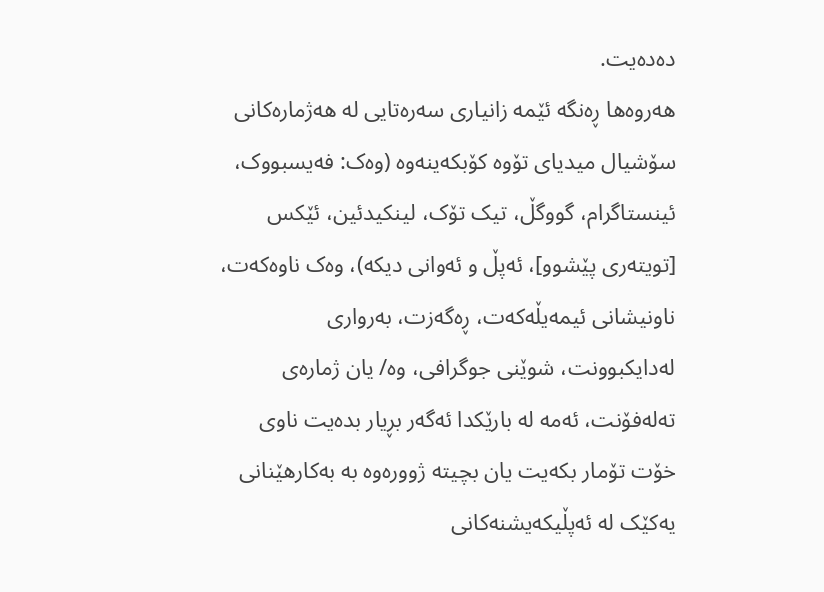دەدەیت.
هەروەها ڕەنگە ئێمە زانیاری سەرەتایی لە هەژمارەکانی سۆشیال میدیای تۆوە کۆبکەینەوە (وەک: فەیسبووک، ئینستاگرام، گووگڵ، تیک تۆک، لینکیدئین، ئێکس [تویتەری پێشوو]، ئەپڵ و ئەوانی دیکە)، وەک ناوەکەت، ناونیشانی ئیمەیڵەکەت، ڕەگەزت، بەرواری لەدایکبوونت، شوێنی جوگرافی، وە/ یان ژمارەی تەلەفۆنت، ئەمە لە بارێکدا ئەگەر بڕیار بدەیت ناوی خۆت تۆمار بکەیت یان بچیتە ژوورەوە بە بەکارهێنانی یەکێک لە ئەپڵیکەیشنەکانی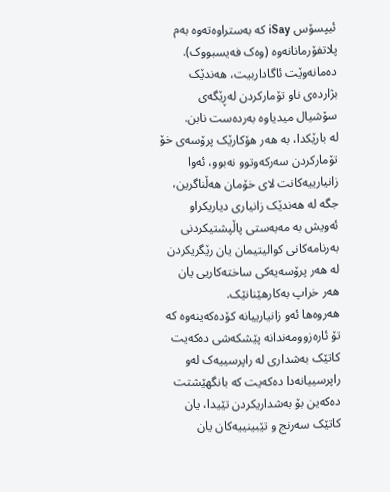ئیپسۆس iSay کە بەستراوەتەوە بەم پلاتفۆرمانانەوە (وەک فەیسبووک). دەمانەوێت ئاگاداربیت، هەندێک بژاردەی ناو تۆمارکردن لەڕێگەی سۆشیال میدیاوە بەردەست نابن.
لە بارێکدا، بە هەر هۆکارێک پرۆسەی خۆ تۆمارکردن سەرکەوتوو نەبوو، ئەوا زانیارییەکانت لای خۆمان هەڵناگرین، جگە لە هەندێک زانیاری دیاریکراو ئەویش بە مەبەستی پاڵپشتیکردنی بەرنامەکانی کوالیتیمان یان رێگریکردن لە هەر پرۆسەیەکی ساختەکاریی یان هەر خراپ بەکارهێنانێک.
هەروەها ئەو زانیارییانە کۆدەکەینەوە کە تۆ ئارەزوومەندانە پێشکەشی دەکەیت کاتێک بەشداری لە راپرسییەک لەو راپرسییانەدا دەکەیت کە بانگهێشتت دەکەین بۆ بەشداریکردن تێیدا، یان کاتێک سەرنج و تێبینییەکان یان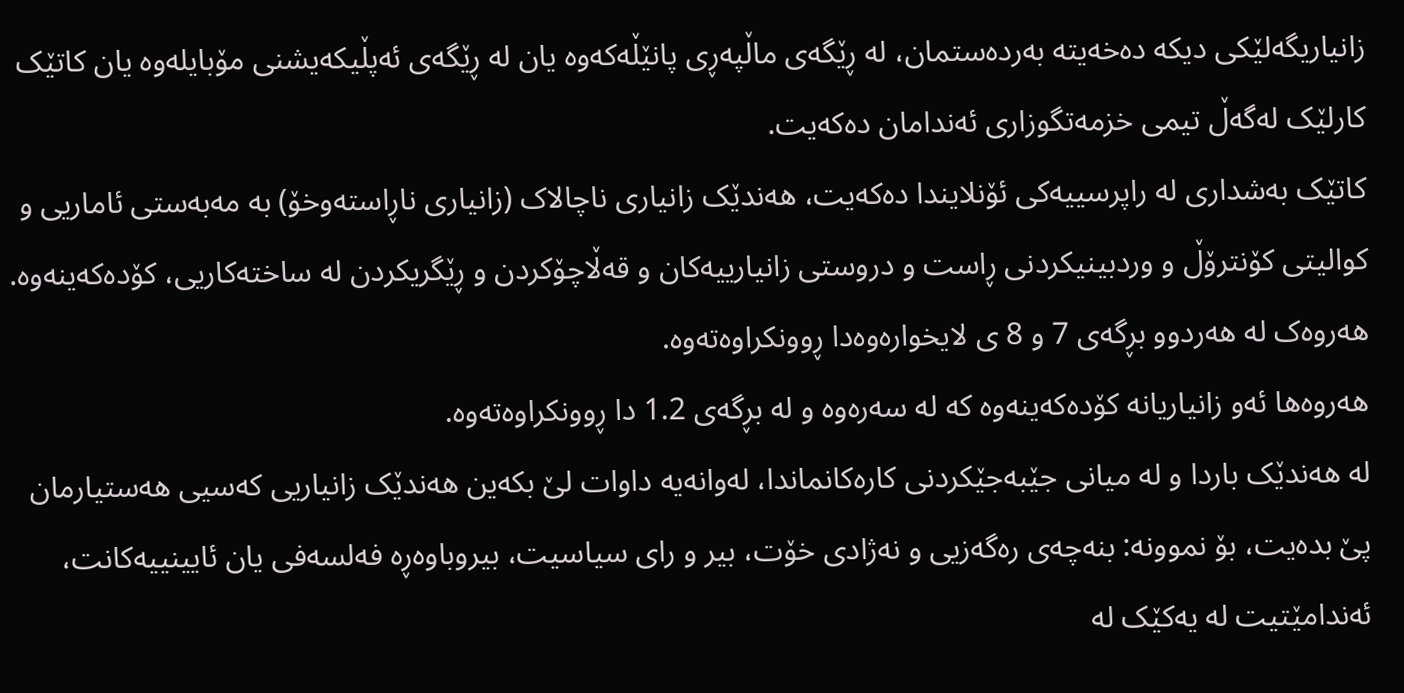زانیاریگەلێکی دیکە دەخەیتە بەردەستمان، لە ڕێگەی ماڵپەڕی پانێڵەکەوە یان لە ڕێگەی ئەپڵیکەیشنی مۆبایلەوە یان کاتێک کارلێک لەگەڵ تیمی خزمەتگوزاری ئەندامان دەکەیت.
کاتێک بەشداری لە راپرسییەکی ئۆنلایندا دەکەیت، هەندێک زانیاری ناچالاک (زانیاری ناڕاستەوخۆ) بە مەبەستی ئاماریی و کوالیتی کۆنترۆڵ و وردبینیکردنی ڕاست و دروستی زانیارییەکان و قەڵاچۆکردن و ڕێگریکردن لە ساختەکاریی، کۆدەکەینەوە. هەروەک لە هەردوو بڕگەی 7 و 8 ی لایخوارەوەدا ڕوونکراوەتەوە.
هەروەها ئەو زانیاریانە کۆدەکەینەوە کە لە سەرەوە و لە بڕگەی 1.2 دا ڕوونکراوەتەوە.
لە هەندێک باردا و لە میانی جێبەجێکردنی کارەکانماندا، لەوانەیە داوات لێ بكەین هەندێک زانیاریی کەسیی هەستیارمان پێ بدەیت، بۆ نموونە: بنەچەی رەگەزیی و نەژادی خۆت، بیر و رای سیاسیت، بیروباوەڕە فەلسەفی یان ئایینییەكانت، ئەندامێتیت لە یەکێک لە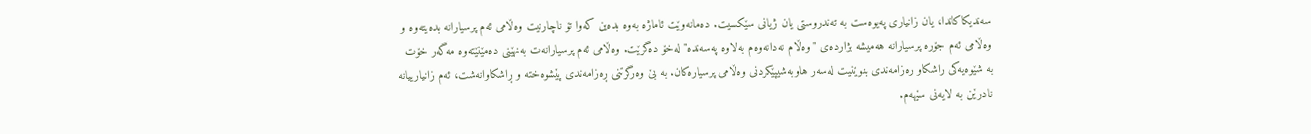سەندیکاکاندا، یان زانیاری پەیوەست بە تەندروستی یان ژیانی سێكسیت. دەمانەوێت ئاماژە بەوە بدەین کەوا تۆ ناچارنیت وەڵامی ئەم پرسیارانە بدەیتەوە و وەڵامی ئەم جۆرە پرسیارانە هەمیشە بژاردەی "وەڵام نەدانەوەم بەلاوە پەسەندە" لەخۆ دەگرێت. وەڵامی ئەم پرسیارانەت بەنهێنی دەمێنێتەوە مەگەر خۆت بە شێوەیەكی راشکاو رەزامەندی بنوێنیت لەسەر هاوبەشیپێکردنی وەڵامی پرسیارەکان. بە بێ وەرگرتنی ڕەزامەندی پێشوەختە و ڕاشکاوانەشت، ئەم زانیارییانە نادرێن بە لایەنی سێهەم.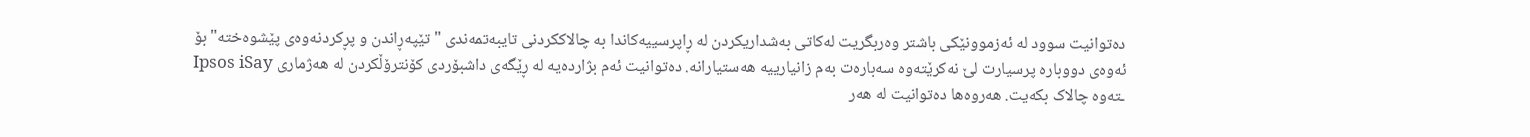دەتوانیت سوود لە ئەزموونێکی باشتر وەربگریت لەکاتی بەشداریکردن لە ڕاپرسییەکاندا بە چالاککردنی تایبەتمەندی "تێپەڕاندن و پڕکردنەوەی پێشوەختە" بۆ ئەوەی دووبارە پرسیارت لێ نەکرێتەوە سەبارەت بەم زانیارییە هەستیارانە. دەتوانیت ئەم بژاردەیە لە ڕێگەی داشبۆردی کۆنترۆڵکردن لە هەژماری Ipsos iSay ـتەوە چالاک بکەیت. هەروەها دەتوانیت لە هەر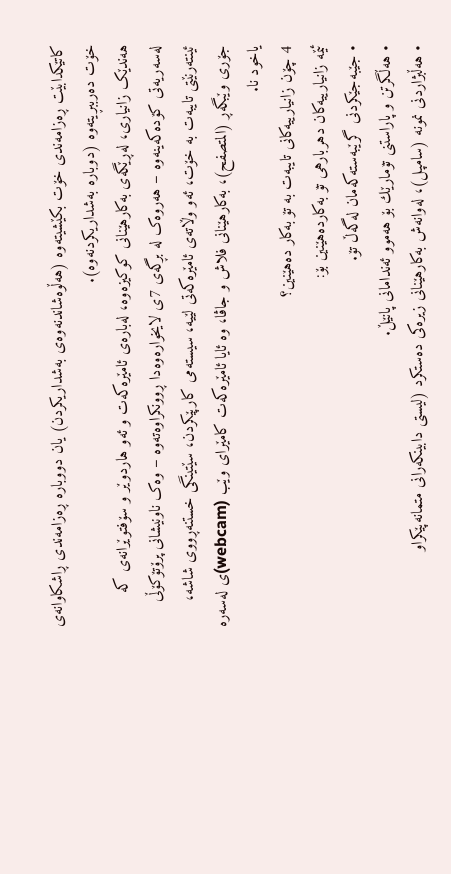کاتێکدابێت ڕەزامەندی خۆت بکێشیتەوە (هەڵوەشاندنەوەی بەشداریکردن) یان دووبارە ڕەزامەندی ڕاشکاوانەی خۆت دەرببڕیتەوە (دوبارە بەشداریکردنەوە).
هەندێک زانیاری، لەڕێگەی بەکارهێنانی کوکیزەوە، لەبارەی ئامێرەکەت و ئەو هاردوێر و سۆفتوێرانەی کە لەسەریەتی کۆدەکەینەوە – هەروەک لە بڕگەی 7ی لایخوارەوەدا ڕوونکراوەتەوە – وەک ناونیشانی پرۆتۆکۆڵی ئینتەرنێتی تایبەت بە خۆت، ئەو وڵاتەی ئامێرەکەتی لێیە، سیستەمی کارپێکردن، سێتینگی خستنەڕووی شاشە، جۆری وێبگەڕ (المتصفح)، بەکارهێنانی فلاش و جاڤا، وە ئایا ئامێرەکەت کامێرای وێب (webcam)ی لەسەرە یاخود نا.
4 چۆن زانیارییەکانی تایبەت بە تۆ بەکار دەهێنین؟
ئێمە زانیارییەکان دهربارهی تۆ بەکاردەهێنین بۆ:
• جێبەجێکردنی گرێبەستەكەمان لەگەڵ تۆ.
• هەڵگرتن و پاراستنی تۆمارێك بۆ هەموو ئەندامانی پانێڵ.
• هەڵبژاردنی نمونە (سامپل)، لەوانەش بەکارهێنانی زیرەکی دەستکرد (لیستی دابینکەرانی متمانەپێکراو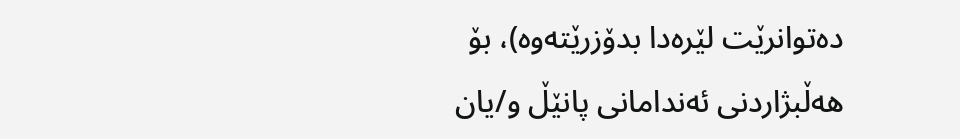دەتوانرێت لێرەدا بدۆزرێتەوە)، بۆ هەڵبژاردنی ئەندامانی پانێڵ و/یان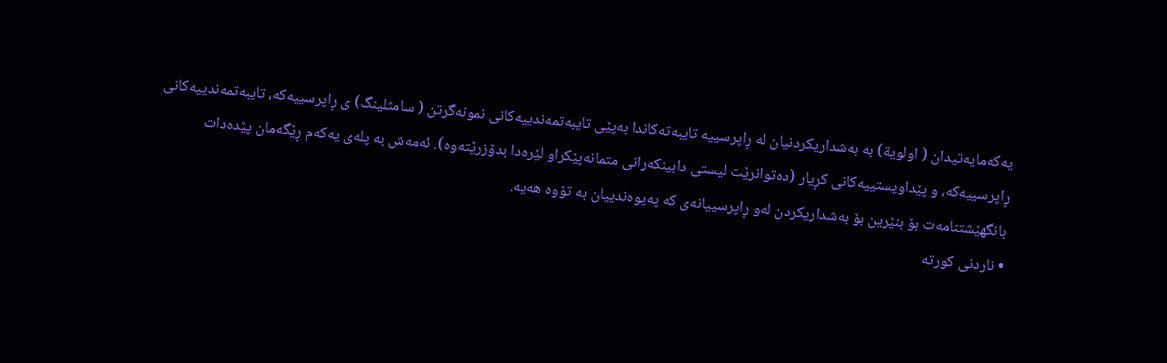یەکەمایەتیدان ( اولوية) بە بەشداریکردنیان لە ڕاپرسییە تایبەتەکاندا بەپێی تایبەتمەندییەکانی نمونەگرتن ( سامثلينگ) ی ڕاپرسییەکە، تایبەتمەندییەکانی ڕاپرسییەکە، و پێداویستییەکانی کڕیار (دەتوانرێت لیستی دابینکەرانی متمانەپێکراو لێرەدا بدۆزرێتەوە). ئەمەش بە پلەی یەکەم ڕێگەمان پێدەدات بانگهێشتنامەت بۆ بنێرین بۆ بەشداریکردن لەو ڕاپرسییانەی کە پەیوەندییان بە تۆوە هەیە.
• ناردنی کورتە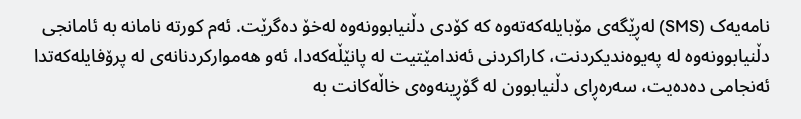نامەیەک (SMS) لەڕێگەی مۆبایلەکەتەوە کە کۆدی دڵنیابوونەوە لەخۆ دەگرێت. ئەم کورتە نامانە بە ئامانجی دڵنیابوونەوە لە پەیوەندیکردنت، کاراکردنی ئەندامێتیت لە پانێڵەکەدا، ئەو هەموارکردنانەی لە پرۆفایلەکەتدا ئەنجامی دەدەیت، سەرەڕای دڵنیابوون لە گۆڕینەوەی خاڵەکانت بە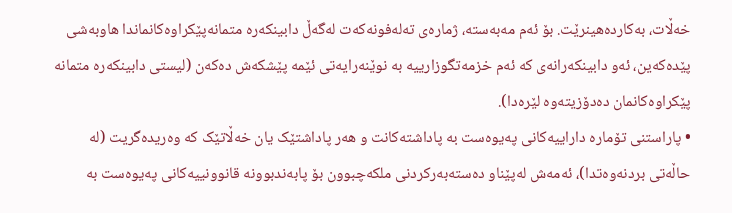خەڵات، بەکاردەهینرێت. بۆ ئەم مەبەستە، ژمارەی تەلەفونەکەت لەگەڵ دابینکەرە متمانەپێکراوەکانماندا هاوبەشی پێدەکەین، ئەو دابینکەرانەی کە ئەم خزمەتگوزارییە بە نوێنەرایەتی ئێمە پێشکەش دەکەن (لیستی دابینکەرە متمانە پێکراوەکانمان دەدۆزیتەوە لێرەدا).
• پاراستنی تۆمارە داراییەکانی پەیوەست بە پاداشتەکانت و هەر پاداشتێک یان خەڵاتێک کە وەریدەگریت (لە حاڵەتی بردنەوەتدا)، ئەمەش لەپێناو دەستەبەرکردنی ملکەچبوون بۆ پابەندبوونە قانوونییەکانی پەیوەست بە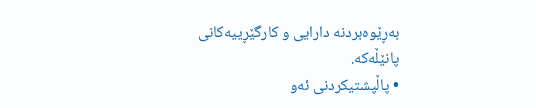بەڕێوەبردنە دارایی و کارگێڕییەکانی پانێڵەکە.
• پاڵپشتیکردنی ئەو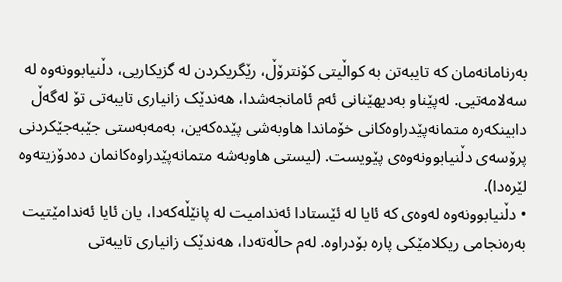بەرنامانەمان کە تایبەتن بە کواڵیتی کۆنترۆڵ، رێگریکردن لە گزیکاریی، دڵنیابوونەوە لە سەلامەتیی. لەپێناو بەدیهێنانی ئەم ئامانجەشدا، هەندێک زانیاری تایبەتی تۆ لەگەڵ دابینکەرە متمانەپێدراوەکانی خۆماندا هاوبەشی پێدەکەین، بەمەبەستی جێبەجێکردنی پرۆسەی دڵنیابوونەوەی پێویست. (لیستی هاوبەشە متمانەپێدراوەکانمان دەدۆزیتەوە لێرەدا).
• دڵنیابوونەوە لەوەی کە ئایا لە ئێستادا ئەندامیت لە پانێڵەکەدا، یان ئایا ئەندامێتیت بەرەنجامی ریکلامێکی پارە بۆدراوە. لەم حاڵەتەدا، هەندێک زانیاری تایبەتی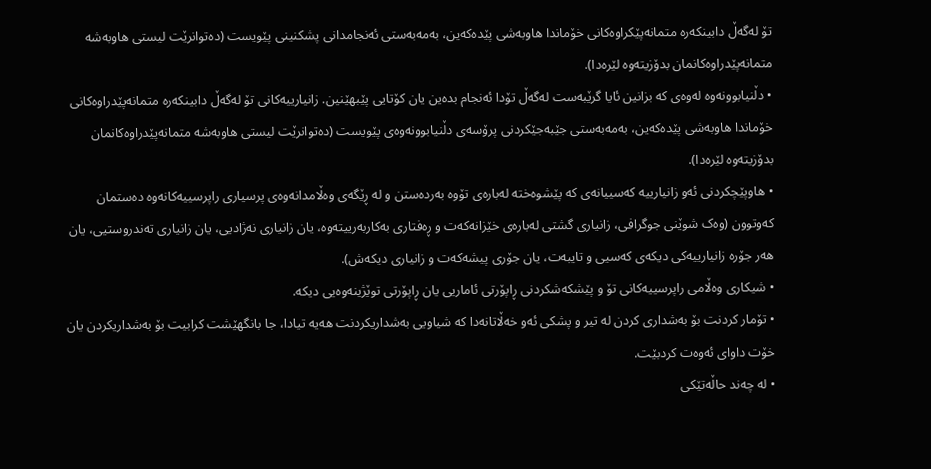تۆ لەگەڵ دابینکەرە متمانەپێکراوەکانی خۆماندا هاوبەشی پێدەکەین، بەمەبەستی ئەنجامدانی پشکنینی پێویست (دەتوانرێت لیستی هاوبەشە متمانەپێدراوەکانمان بدۆزیتەوە لێرەدا).
• دڵنیابوونەوە لەوەی کە بزانین ئایا گرێبەست لەگەڵ تۆدا ئەنجام بدەین یان کۆتایی پێبهێنین. زانیارییەکانی تۆ لەگەڵ دابینکەرە متمانەپێدراوەکانی خۆماندا هاوبەشی پێدەکەین، بەمەبەستی جێبەجێکردنی پرۆسەی دڵنیابوونەوەی پێویست (دەتوانرێت لیستی هاوبەشە متمانەپێدراوەکانمان بدۆزیتەوە لێرەدا).
• هاوپێچکردنی ئەو زانیارییە کەسییانەی کە پێشوەختە لەبارەی تۆوە بەردەستن و لە ڕێگەی وەڵامدانەوەی پرسیاری راپرسییەکانەوە دەستمان کەوتوون (وەک شوێنی جوگرافی، زانیاری گشتی لەبارەی خێزانەکەت و ڕەفتاری بەکاربەرییتەوە، یان زانیاری نەژادیی، یان زانیاری تەندروستیی، یان هەر جۆرە زانیارییەکی دیکەی کەسیی و تایبەت، یان جۆری پیشەکەت و زانیاری دیکەش).
• شیکاری وەڵامی راپرسییەکانی تۆ و پێشکەشکردنی ڕاپۆرتی ئاماریی یان ڕاپۆرتی توێژینەوەیی دیکە.
• تۆمار كردنت بۆ بەشداری كردن لە تیر و پشکی ئەو خەڵاتانەدا كە شیاویی بەشداریکردنت هەیە تیادا، جا بانگهێشت کرابیت بۆ بەشداریکردن یان خۆت داوای ئەوەت کردبێت.
• لە چەند حاڵەتێکی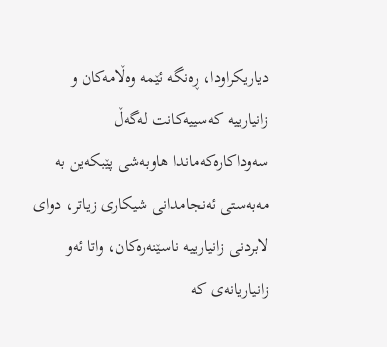دیاریکراودا، ڕەنگە ئێمە وەڵامەکان و زانیارییە کەسییەکانت لەگەڵ سەوداکارەکەماندا هاوبەشی پێبکەین بە مەبەستی ئەنجامدانی شیکاری زیاتر، دوای لابردنی زانیارییە ناسێنەرەکان، واتا ئەو زانیاریانەی کە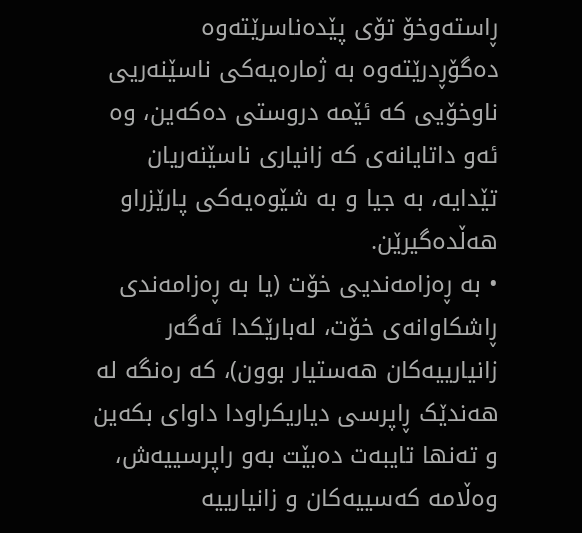ڕاستەوخۆ تۆی پێدەناسرێتەوە دەگۆڕدرێتەوە بە ژمارەیەکی ناسێنەریی ناوخۆیی کە ئێمە دروستی دەکەین، وە ئەو داتایانەی کە زانیاری ناسێنەریان تێدایە، بە جیا و بە شێوەیەکی پارێزراو هەڵدەگیرێن.
• بە ڕەزامەندیی خۆت (یا بە ڕەزامەندی ڕاشکاوانەی خۆت، لەبارێکدا ئەگەر زانیارییەکان هەستیار بوون)، کە رەنگە لە هەندێک ڕاپرسی دیاریکراودا داوای بکەین و تەنها تایبەت دەبێت بەو راپرسییەش، وەڵامە کەسییەكان و زانیارییە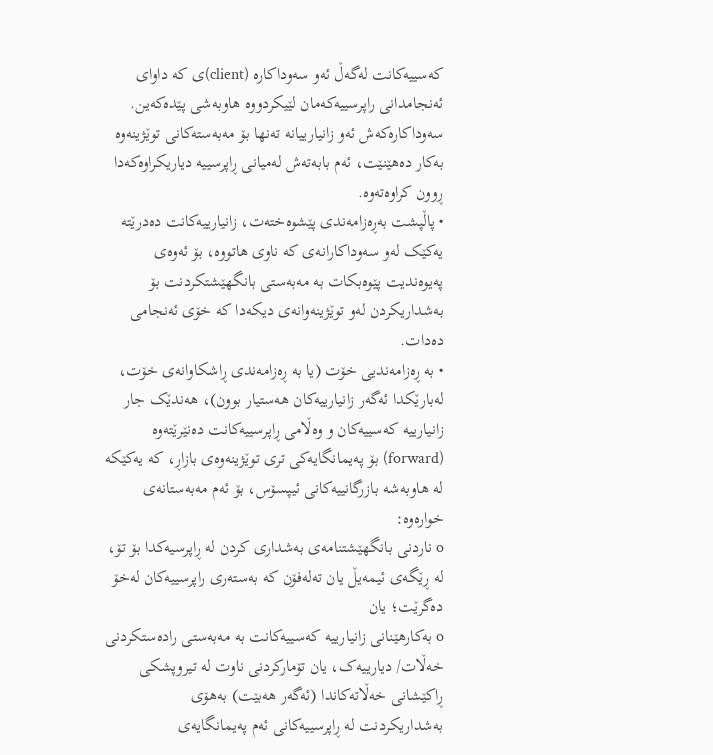كەسییەكانت لەگەڵ ئەو سەوداکارە (client)ی کە داوای ئەنجامدانی راپرسییەکەمان لێیکردووە هاوبەشی پێدەکەین. سەوداکارەکەش ئەو زانیارییانە تەنها بۆ مەبەستەكانی توێژینەوە بەکار دەهێنێت، ئەم بابەتەش لەمیانی ڕاپرسییە دیاریکراوەکەدا ڕوون کراوەتەوە.
• پاڵپشت بەڕەزامەندی پێشوەختەت، زانیارییەكانت دەدرێتە یەکێک لەو سەوداکارانەی کە ناوی هاتووە، بۆ ئەوەی پەیوەندیت پێوەبکات بە مەبەستی بانگهێشتکردنت بۆ بەشداریکردن لەو توێژینەوانەی دیکەدا کە خۆی ئەنجامی دەدات.
• بە ڕەزامەندیی خۆت (یا بە ڕەزامەندی ڕاشکاوانەی خۆت، لەبارێکدا ئەگەر زانیارییەکان هەستیار بوون)، هەندێک جار زانیارییە كەسییەكان و وەڵامی ڕاپرسییەكانت دەنێرێتەوە (forward) بۆ پەیمانگایەكی تری توێژینەوەی بازاڕ، كە یەکێکە لە هاوبەشە بازرگانییەکانی ئیپسۆس، بۆ ئەم مەبەستانەی خوارەوە:
o ناردنی بانگهێشتنامەی بەشداری كردن لە ڕاپرسیەکدا بۆ تۆ، لە ڕێگەی ئیمەیڵ یان تەلەفۆن کە بەستەری راپرسییەکان لەخۆ دەگرێت؛ یان
o بەكارهێنانی زانیارییە كەسییەكانت بە مەبەستی رادەستکردنی خەڵات/ دیارییەک، یان تۆمارکردنی ناوت لە تیروپشکی ڕاكێشانی خەڵاتەکاندا (ئەگەر هەبێت) بەهۆی بەشداریکردنت لە ڕاپرسییەکانی ئەم پەیمانگایەی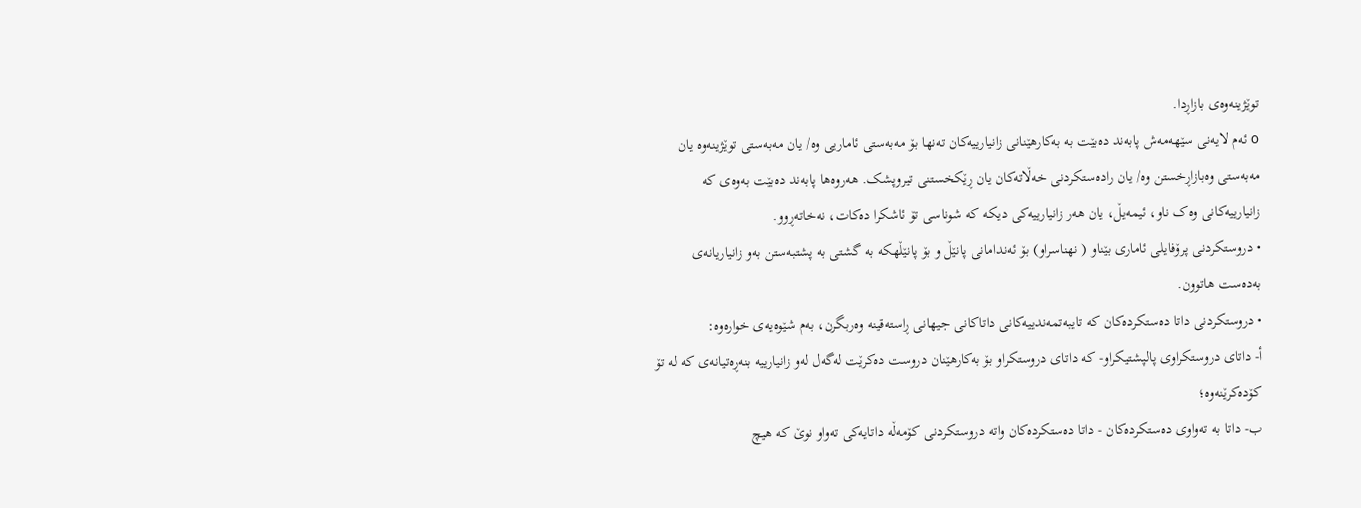توێژینەوەی بازاڕدا.
o ئەم لایەنی سێهەمەش پابەند دەبێت بە بەکارهێنانی زانیارییەكان تەنها بۆ مەبەستی ئاماریی وە/ یان مەبەستی توێژینەوە یان مەبەستی وەبازاڕخستن وە/ یان رادەستکردنی خەڵاتەکان یان ڕێکخستنی تیروپشک. هەروەها پابەند دەبێت بەوەی كە زانیارییەکانی وەک ناو، ئیمەیڵ، یان هەر زانیارییەكی دیکە كە شوناسی تۆ ئاشکرا دەکات، نەخاتەڕوو.
• دروستکردنی پرۆفایلی ئاماری بێناو ( نهناسراو) بۆ ئەندامانی پانێڵ و بۆ پانێڵهكه بە گشتی بە پشتبەستن بەو زانیاریانەی بەدەست هاتوون.
• دروستکردنی داتا دەستکردەکان کە تایبەتمەندییەکانی داتاکانی جیهانی ڕاستەقینە وەربگرن، بەم شێوەیەی خوارەوە:
أ- داتای دروستکراوی پالپشتیکراو- کە داتای دروستکراو بۆ بەکارهێنان دروست دەکرێت لەگەل لەو زانیارییە بنەڕەتیانەی کە لە تۆ کۆدەکرێنەوە؛
ب- داتا بە تەواوی دەستکردەکان - داتا دەستکردەکان واتە دروستکردنی کۆمەڵە داتایەکی تەواو نوێ کە هیچ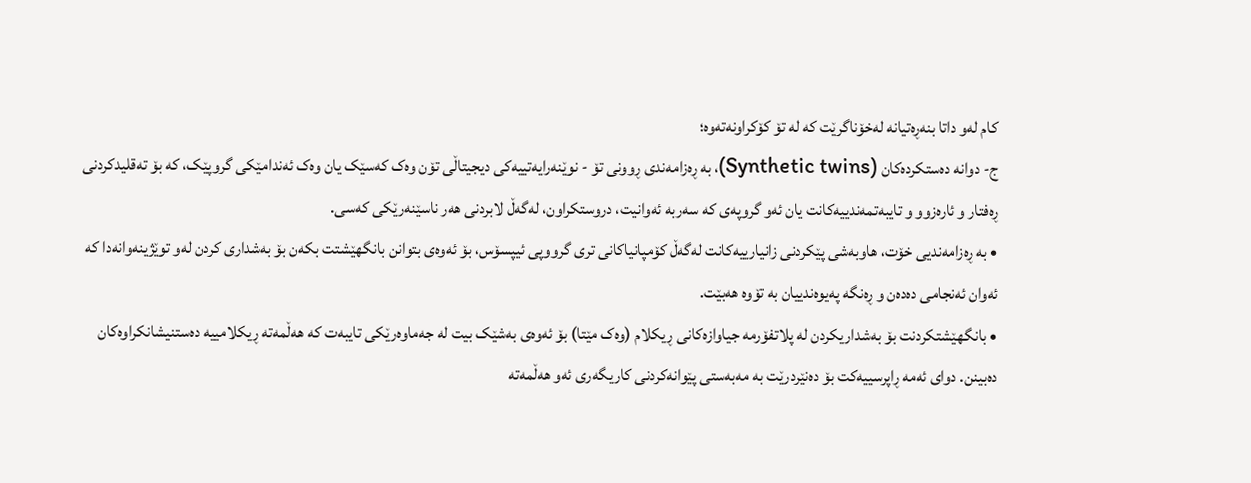کام لەو داتا بنەڕەتیانە لەخۆناگرێت کە لە تۆ کۆکراونەتەوە؛
ج- دوانە دەستکردەکان (Synthetic twins)، بە ڕەزامەندی ڕوونی تۆ - نوێنەرایەتییەکی دیجیتاڵی تۆن وەک کەسێک یان وەک ئەندامێکی گروپێک، کە بۆ تەقلیدکردنی ڕەفتار و ئارەزوو و تایبەتمەندییەکانت یان ئەو گروپەی کە سەربە ئەوانیت، دروستکراون، لەگەڵ لابردنی هەر ناسێنەرێکی کەسی.
• بە ڕەزامەندیی خۆت، هاوبەشی پێکردنی زانیارییەكانت لەگەڵ كۆمپانیاكانی تری گرووپی ئیپسۆس، بۆ ئەوەی بتوانن بانگهێشتت بكەن بۆ بەشداری كردن لەو توێژینەوانەدا كە ئەوان ئەنجامی دەدەن و ڕەنگە پەیوەندییان بە تۆوە هەبێت.
• بانگهێشتکردنت بۆ بەشداریکردن لە پلاتفۆرمە جیاوازەکانی ڕیکلام (وەک مێتا) بۆ ئەوەی بەشێک بیت لە جەماوەرێکی تایبەت کە هەڵمەتە ڕیکلامییە دەستنیشانکراوەکان دەبینن. دوای ئەمە ڕاپرسییەکت بۆ دەنێردرێت بە مەبەستی پێوانەکردنی کاریگەری ئەو هەڵمەتە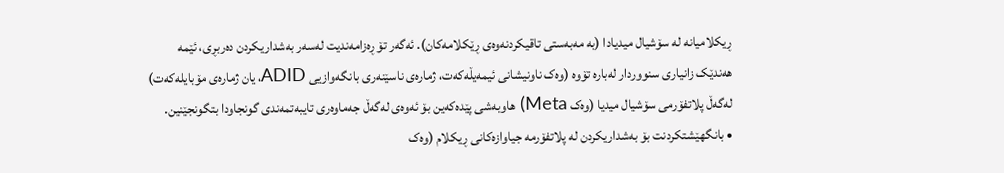ڕیکلامیانە لە سۆشیال میدیادا (بە مەبەستی تاقیکردنەوەی ڕێکلامەکان). ئەگەر تۆ ڕەزامەندیت لەسەر بەشداریکردن دەربڕی، ئێمە هەندێک زانیاری سنووردار لەبارە تۆوە (وەک ناونیشانی ئیمەیڵەکەت، ژمارەی ناسێنەری بانگەوازیی ADID، یان ژمارەی مۆبایلەکەت) لەگەڵ پلاتفۆرمی سۆشیال میدیا (وەک Meta) هاوبەشی پێدەکەین بۆ ئەوەی لەگەڵ جەماوەری تایبەتمەندی گونجاودا بتگونجێنین.
• بانگهێشتکردنت بۆ بەشداریکردن لە پلاتفۆرمە جیاوازەکانی ڕیکلام (وەک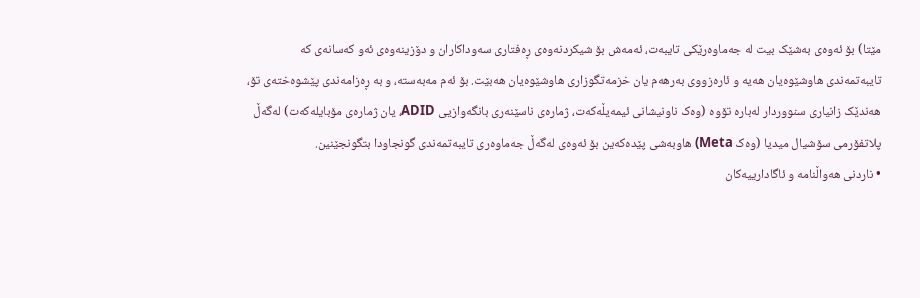مێتا) بۆ ئەوەی بەشێک بیت لە جەماوەرێکی تایبەت، ئەمەش بۆ شیکردنەوەی ڕەفتاری سەوداکاران و دۆزینەوەی ئەو کەسانەی کە تایبەتمەندی هاوشێوەیان هەیە و ئارەزووی بەرهەم یان خزمەتگوزاری هاوشێوەیان هەبێت. بۆ ئەم مەبەستە، و بە ڕەزامەندی پێشوەختەی تۆ، هەندێک زانیاری سنووردار لەبارە تۆوە (وەک ناونیشانی ئیمەیڵەکەت، ژمارەی ناسێنەری بانگەوازیی ADID، یان ژمارەی مۆبایلەکەت) لەگەڵ پلاتفۆرمی سۆشیال میدیا (وەک Meta) هاوبەشی پێدەکەین بۆ ئەوەی لەگەڵ جەماوەری تایبەتمەندی گونجاودا بتگونجێنین.
• ناردنی هەواڵنامە و ئاگادارییەكان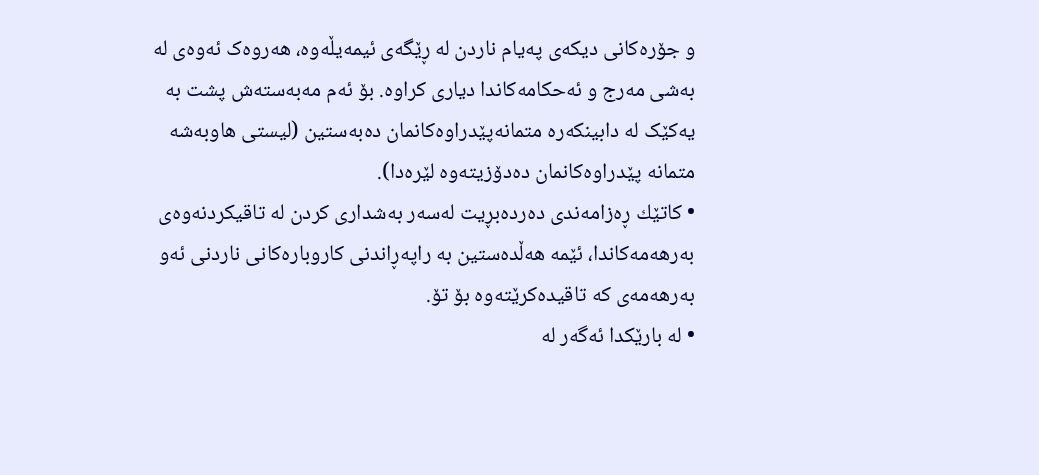و جۆرەكانی دیکەی پەیام ناردن لە ڕێگەی ئیمەیڵەوە، هەروەک ئەوەی لە بەشی مەرج و ئەحکامەكاندا دیاری كراوە. بۆ ئەم مەبەستەش پشت بە یەکێک لە دابینکەرە متمانەپێدراوەکانمان دەبەستین (لیستی هاوبەشە متمانە پێدراوەکانمان دەدۆزیتەوە لێرەدا).
• كاتێك ڕەزامەندی دەردەبڕیت لەسەر بەشداری كردن لە تاقیكردنەوەی بەرهەمەكاندا، ئێمە هەڵدەستین بە راپەڕاندنی کاروبارەکانی ناردنی ئەو بەرهەمەی کە تاقیدەکرێتەوە بۆ تۆ.
• لە بارێکدا ئەگەر لە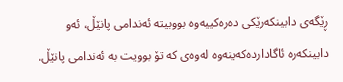ڕێگەی دابینكەرێكی دەرەکییەوە بووبیتە ئەندامی پانێڵ، ئەو دابینکەرە ئاگاداردەکەینەوە لەوەی کە تۆ بوویت بە ئەندامی پانێڵ.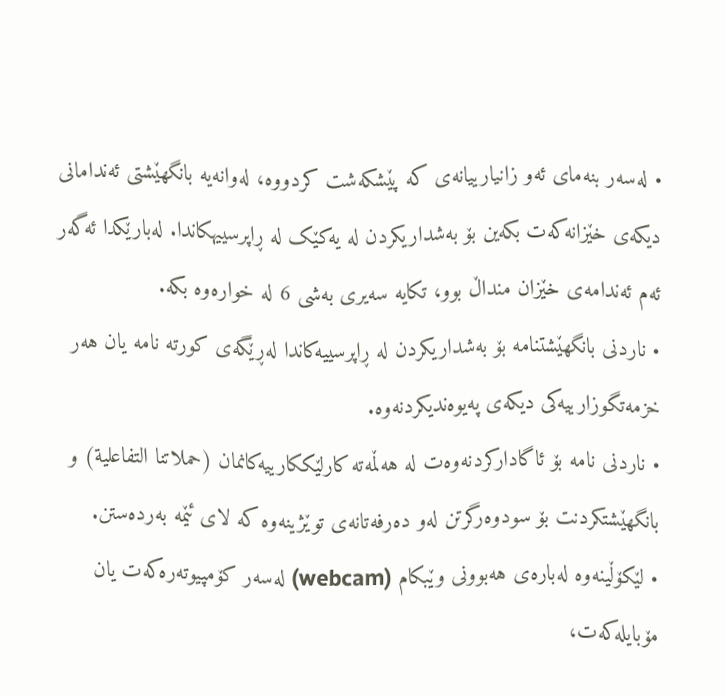• لەسەر بنەمای ئەو زانیارییانەی كە پێشکەشت كردووە، لەوانەیە بانگهێشتی ئەندامانی دیکەی خێزانەكەت بكەین بۆ بەشداریکردن لە یەکێک لە ڕاپرسییهكاندا. لەبارێکدا ئەگەر ئەم ئەندامەی خێزان منداڵ بوو، تكایە سەیری بەشی 6 لە خوارەوە بكە.
• ناردنی بانگهێشتنامە بۆ بەشداریکردن لە ڕاپرسییەکاندا لەڕێگەی کورتە نامە یان هەر خزمەتگوزارییەکی دیکەی پەیوەندیکردنەوە.
• ناردنی نامە بۆ ئاگادارکردنەوەت لە هەڵمەتە کارلێککارییەکانمان (حملاتنا التفاعلية) و بانگهێشتکردنت بۆ سودوەرگرتن لەو دەرفەتانەی توێژینەوە کە لای ئێمە بەردەستن.
• لێکۆڵینەوە لەبارەی هەبوونی وێبکام (webcam) لەسەر کۆمپیوتەرەکەت یان مۆبایلەكەت،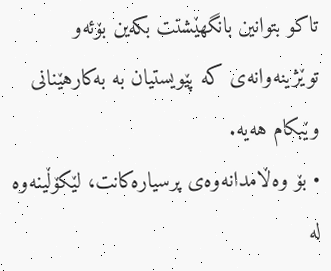تاکو بتوانین بانگهێشتت بکەین بۆئەو توێژینەوانەی کە پێویستیان بە بەكارهێنانی وێبکام هەیە.
• بۆ وەڵامدانەوەی پرسیارەکانت، لێکۆڵینەوە لە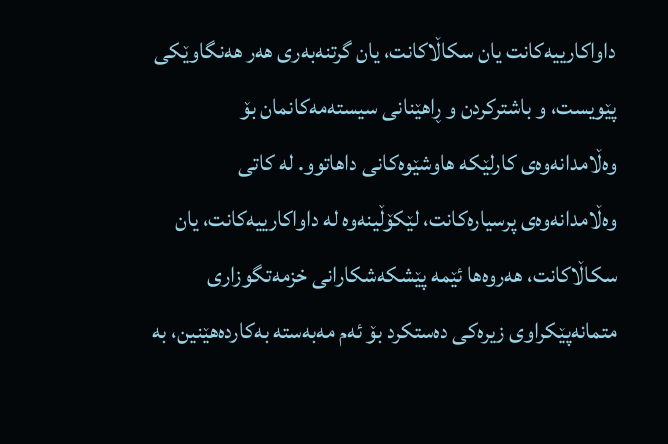داواکارییەکانت یان سکاڵاکانت، یان گرتنەبەری هەر هەنگاوێکی پێویست، و باشترکردن و ڕاهێنانی سیستەمەکانمان بۆ وەڵامدانەوەی کارلێکە هاوشێوەکانی داهاتوو. لە کاتی وەڵامدانەوەی پرسیارەکانت، لێکۆڵینەوە لە داواکارییەکانت، یان سکاڵاکانت، هەروەها ئێمه پێشکەشکارانی خزمەتگوزاری متمانەپێکراوی زیرەکی دەستکرد بۆ ئەم مەبەستە بەکاردەهێنین، به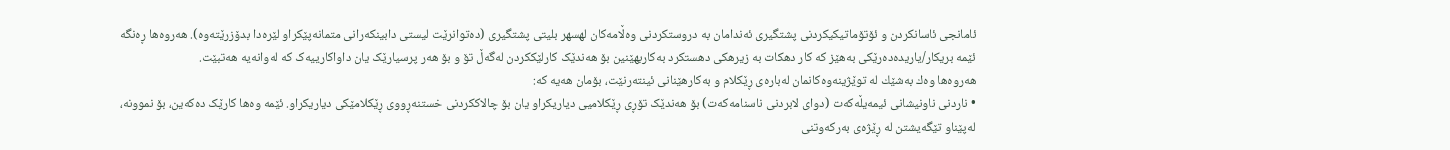ئامانجی ئاسانكردن و ئۆتۆماتیکیکردنی پشتگیری ئەندامان بە دروستکردنی وەڵامەکان لهسهر بلیتی پشتگیری (دەتوانرێت لیستی دابینکەرانی متمانەپێکراو لێرەدا بدۆزرێتەوە). هەروەها ڕەنگە ئێمە بریکار/یاریدەدەرێکی بەهێز كه كار دهكات به زیرهكی دهستكرد بەکاربهێنین بۆ هەندێک کارلێککردن لەگەڵ تۆ و بۆ هەر پرسیارێک یان داواکارییەک کە لەوانەیە هەتبێت.
هەروەها وەك بەشێك لە توێژینەوەکانمان لەبارەی ڕێكلام و بەكارهێنانی ئینتەرنێت، بۆمان هەیە کە:
• ناردنی ناونیشانی ئیمەیڵەکەت (دوای لابردنی ناسنامەکەت) بۆ هەندێک تۆڕی ڕێکلامیی دیاریکراو یان بۆ چالاککردنی خستنەڕووی ڕێکلامێکی دیاریکراو. ئێمە وەها کارێک دەکەین، بۆ نموونە، لەپێناو تێگەیشتن لە ڕێژەی بەرکەوتنی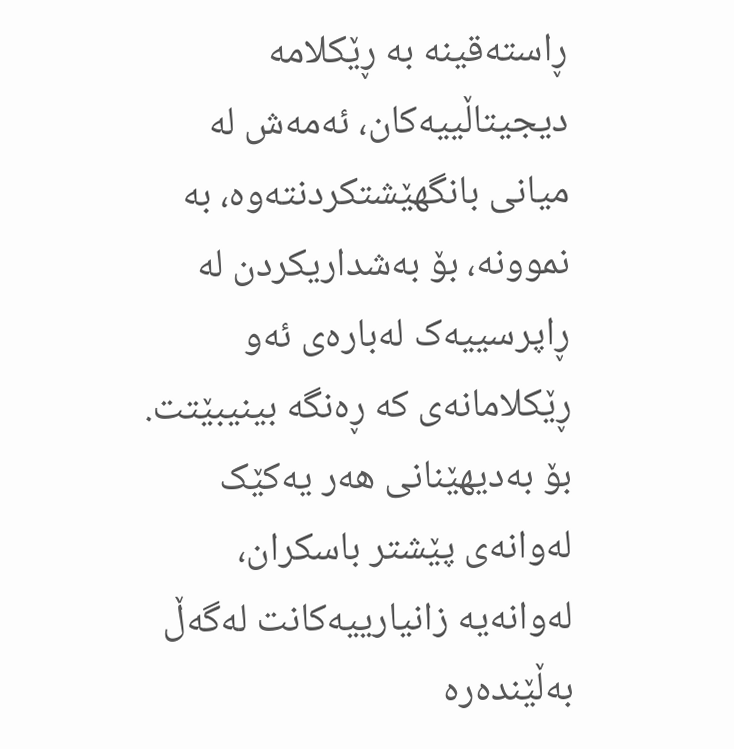ڕاستەقینە بە ڕێکلامە دیجیتاڵییەکان، ئەمەش لە میانی بانگهێشتکردنتەوە، بە نموونە، بۆ بەشداریکردن لە ڕاپرسییەک لەبارەی ئەو ڕێکلامانەی کە ڕەنگە بینیبێتت.
بۆ بەدیهێنانی هەر یەکێک لەوانەی پێشتر باسکران، لەوانەیە زانیارییەكانت لەگەڵ بەڵێندەرە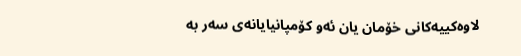لاوەكییەكانی خۆمان یان ئەو كۆمپانیایانەی سەر بە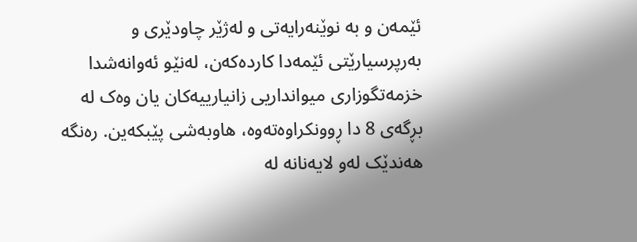ئێمەن و بە نوێنەرایەتی و لەژێر چاودێری و بەرپرسیارێتی ئێمەدا کاردەکەن، لەنێو ئەوانەشدا خزمەتگوزاری میوانداریی زانیارییەکان یان وەک لە بڕگەی 8 دا ڕوونکراوەتەوە، هاوبەشی پێبکەین. رەنگە هەندێک لەو لایەنانە لە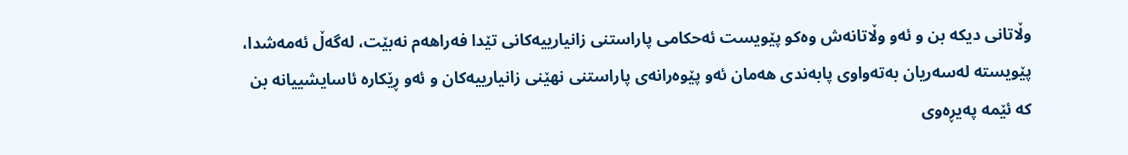وڵاتانی دیکە بن و ئەو وڵاتانەش وەکو پێویست ئەحکامی پاراستنی زانیارییەکانی تێدا فەراهەم نەبێت، لەگەڵ ئەمەشدا، پێویستە لەسەریان بەتەواوی پابەندی هەمان ئەو پێوەرانەی پاراستنی نهێنی زانیارییەکان و ئەو ڕێکارە ئاسایشییانە بن کە ئێمە پەیڕەوی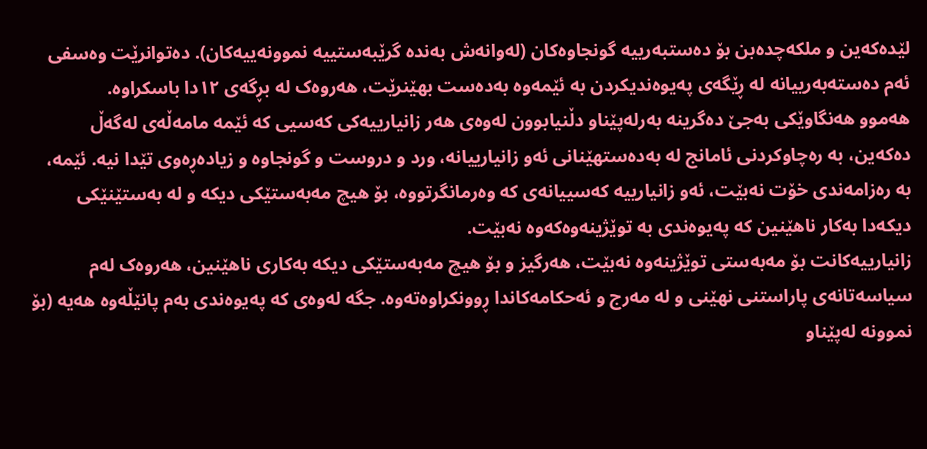لێدەکەین و ملکەچدەبن بۆ دەستبەرییە گونجاوەکان (لەوانەش بەندە گرێبەستییە نموونەییەکان). دەتوانرێت وەسفی ئەم دەستەبەرییانە لە ڕێگەی پەیوەندیکردن بە ئێمەوە بەدەست بهێنرێت، هەروەک لە بڕگەی ١٢دا باسکراوە.
هەموو هەنگاوێكی بەجێ دەگرینە بەرلەپێناو دڵنیابوون لەوەی هەر زانیارییەكی كەسیی كە ئێمە مامەڵەی لەگەڵ دەكەین، بە رەچاوکردنی ئامانج لە بەدەستهێنانی ئەو زانیارییانە، ورد و دروست و گونجاوە و زیادەڕەوی تێدا نیە. ئێمە، بە رەزامەندی خۆت نەبێت، ئەو زانیارییە کەسییانەی کە وەرمانگرتووە، بۆ هیچ مەبەستێکی دیکە و لە بەستێنێکی دیکەدا بەکار ناهێنین کە پەیوەندی بە توێژینەوەکەوە نەبێت.
زانیارییەکانت بۆ مەبەستی توێژینەوە نەبێت، هەرگیز و بۆ هیچ مەبەستێکی دیکە بەکاری ناهێنین، هەروەک لەم سیاسەتانەی پاراستنی نهێنی و لە مەرج و ئەحکامەكاندا ڕوونکراوەتەوە. جگە لەوەی كە پەیوەندی بەم پانێڵەوە هەیە (بۆ نموونە لەپێناو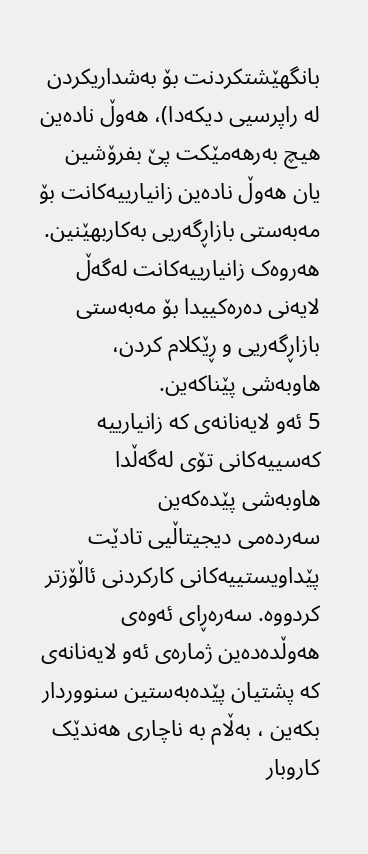بانگهێشتکردنت بۆ بەشداریکردن لە راپرسیی دیکەدا)، هەوڵ نادەین هیچ بەرهەمێکت پێ بفرۆشین یان هەوڵ نادەین زانیارییەكانت بۆ مەبەستی بازاڕگەریی بەکاربهێنین. هەروەک زانیارییەكانت لەگەڵ لایەنی دەرەکییدا بۆ مەبەستی بازاڕگەریی و ڕێكلام كردن، هاوبەشی پێناکەین.
5 ئەو لایەنانەی کە زانیارییە کەسییەکانی تۆی لەگەڵدا هاوبەشی پێدەکەین
سەردەمی دیجیتاڵیی تادێت پێداویستییەکانی کارکردنی ئاڵۆزتر کردووە. سەرەڕای ئەوەی هەوڵدەدەین ژمارەی ئەو لایەنانەی کە پشتیان پێدەبەستین سنووردار بکەین ، بەڵام بە ناچاری هەندێک کاروبار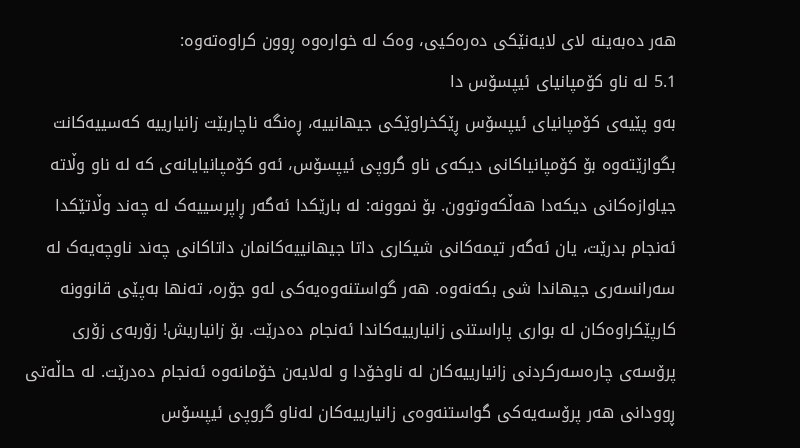هەر دەبەینە لای لایەنێکی دەرەکیی، وەک لە خوارەوە ڕوون کراوەتەوە:
5.1 لە ناو کۆمپانیای ئیپسۆس دا
بەو پێیەی کۆمپانیای ئیپسۆس ڕێکخراوێکی جیهانییە، ڕەنگە ناچاربێت زانیارییە کەسییەکانت بگوازێتەوە بۆ کۆمپانیاکانی دیکەی ناو گروپی ئیپسۆس، ئەو کۆمپانیایانەی کە لە ناو وڵاتە جیاوازەکانی دیکەدا هەڵکەوتوون. بۆ نموونە: لە بارێکدا ئەگەر ڕاپرسییەک لە چەند وڵاتێکدا ئەنجام بدرێت، یان ئەگەر تیمەکانی شیکاری داتا جیهانییەکانمان داتاکانی چەند ناوچەیەک لە سەرانسەری جیهاندا شی بکەنەوە. هەر گواستنەوەیەکی لەو جۆرە، تەنها بەپێی قانوونە کارپێکراوەکان لە بواری پاراستنی زانیارییەکاندا ئەنجام دەدرێت. بۆ زانیاریش! زۆربەی زۆری پرۆسەی چارەسەرکردنی زانیارییەکان لە ناوخۆدا و لەلایەن خۆمانەوە ئەنجام دەدرێت. لە حاڵەتی ڕوودانی هەر پرۆسەیەکی گواستنەوەی زانیارییەکان لەناو گروپی ئیپسۆس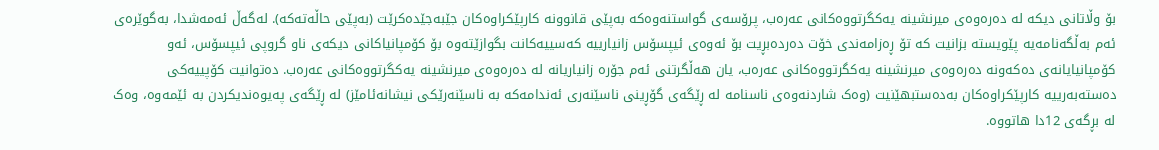بۆ وڵاتانی دیکە لە دەرەوەی میرنشینە یەکگرتووەکانی عەرەب، پرۆسەی گواستنەوەکە بەپێی قانوونە کارپێکراوەکان جێبەجێدەکرێت (بەپێی حاڵەتەکە). لەگەڵ ئەمەشدا، بەگوێرەی ئەم بەڵگەنامەیە پێویستە بزانیت کە تۆ ڕەزامەندی خۆت دەردەبڕیت بۆ ئەوەی ئیپسۆس زانیارییە کەسییەکانت بگوازێتەوە بۆ کۆمپانیاکانی دیکەی ناو گروپی ئیپسۆس، ئەو کۆمپانیایانەی دەکەونە دەرەوەی میرنشینە یەکگرتووەکانی عەرەب، یان هەڵگرتنی ئەم جۆرە زانیاریانە لە دەرەوەی میرنشینە یەکگرتووەکانی عەرەب. دەتوانیت کۆپییەکی دەستەبەرییە کارپێکراوەکان بەدەستبهێنیت (وەک شاردنەوەی ناسنامە لە ڕێگەی گۆڕینی ناسێنەری ئەندامەکە بە ناسێنەرێکی نیشانەئامێز) لە ڕێگەی پەیوەندیکردن بە ئێمەوە، وەک لە بڕگەی 12دا هاتووە.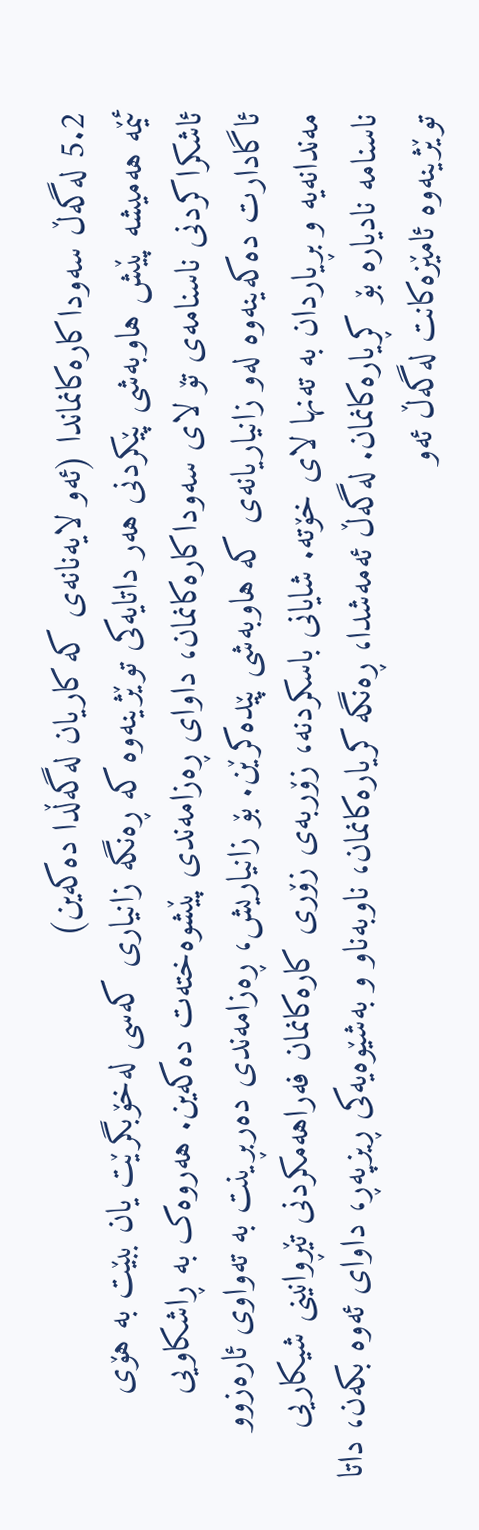5.2 لەگەڵ سەوداکارەکانماندا (ئەو لایەنانەی کە کاریان لەگەڵدا دەکەین)
ئێمە هەمیشە پێش هاوبەشی پێکردنی هەر داتایەکی توێژینەوە کە ڕەنگە زانیاری کەسی لەخۆبگرێت یان ببێت بە هۆی ئاشکراکردنی ناسنامەی تۆ لای سەوداکارەکانمان، داوای ڕەزامەندی پێشوەختەت دەکەین. هەروەک بە ڕاشکاویی ئاگادارت دەکەینەوە لەو زانیاریانەی کە هاوبەشی پێدەکرێن. بۆ زانیاریش، ڕەزامەندی دەربڕینت بە تەواوی ئارەزوو مەندانەیە و بڕیاردان بە تەنها لای خۆتە. شایانی باسکردنە، زۆربەی زۆری کارەکانمان فەراهەمکردنی تێڕوانینی شیکاریی ناسنامە نادیارە بۆ کڕیارەکانمان. لەگەڵ ئەمەشدا، ڕەنگە کریارەکانمان، ناوبەناو و بەشێوەیەکی ڕیزپەڕ، داوای ئەوە بکەن، داتا توێژینەوە ئامێزەکانت لەگەڵ ئەو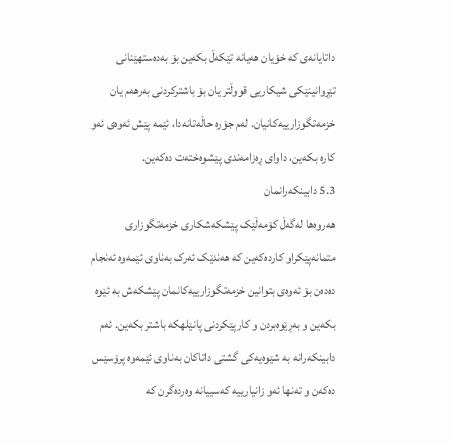داتایانەی کە خۆیان هەیانە تێکەڵ بکەین بۆ بەدەستهێنانی تێڕوانینێکی شیکاریی قووڵتر یان بۆ باشترکردنی بەرهەم یان خزمەتگوزارییەکانیان. لەم جۆرە حاڵەتانەدا، ئێمە پێش ئەوەی ئەو کارە بکەین، داوای ڕەزامەندی پێشوەختەت دەکەین.
5.3 دابینکەرانمان
هەروەها لەگەڵ کۆمەڵێک پێشکەشکاری خزمەتگوزاری متمانەپێکراو کاردەکەین کە هەندێک ئەرک بەناوی ئێمەوە ئەنجام دەدەن بۆ ئەوەی بتوانین خزمەتگوزارییەکانمان پێشکەش بە ئێوە بکەین و بەڕێوەبردن و کارپێکردنی پانێلهكه باشتر بکەین. ئەم دابینکەرانە بە شێوەیەکی گشتی داتاکان بەناوی ئێمەوە پرۆسێس دەکەن و تەنها ئەو زانیارییە کەسییانە وەردەگرن کە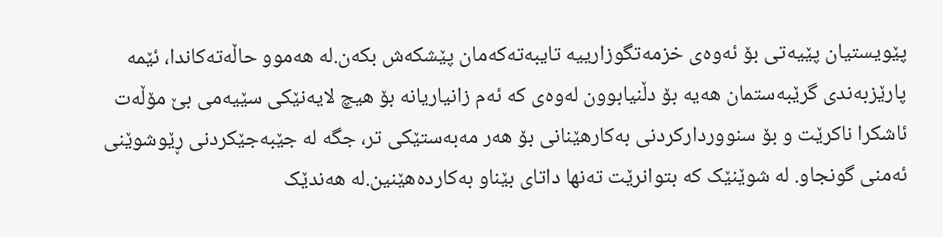پێویستیان پێیەتی بۆ ئەوەی خزمەتگوزارییە تایبەتەکەمان پێشکەش بکەن.لە هەموو حاڵەتەکاندا، ئێمە پارێزبەندی گرێبەستمان هەیە بۆ دڵنیابوون لەوەی کە ئەم زانیاریانە بۆ هیچ لایەنێکی سێیەمی بێ مۆڵەت ئاشکرا ناکرێت و بۆ سنووردارکردنی بەکارهێنانی بۆ هەر مەبەستێکی تر، جگە لە جێبەجێکردنی ڕێوشوێنی ئەمنی گونجاو. لە شوێنێک کە بتوانرێت تەنها داتای بێناو بەکاردەهێنین.لە هەندێک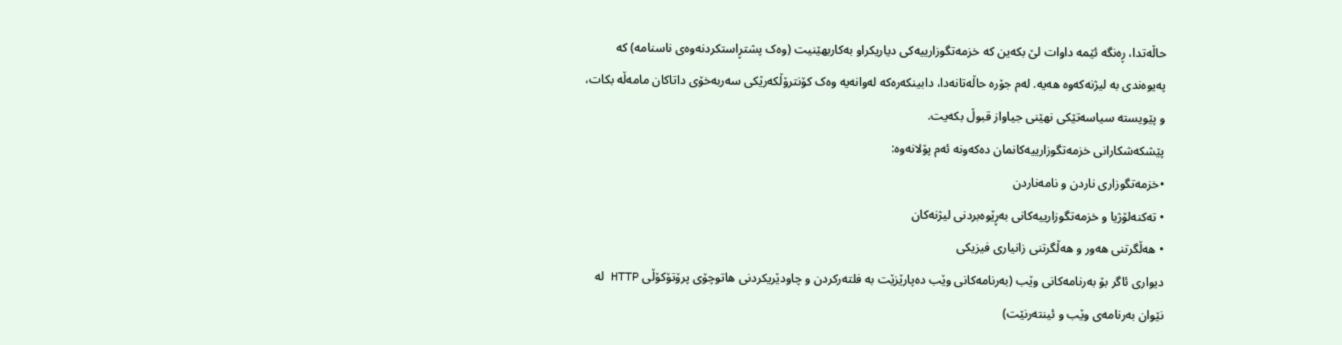حاڵەتدا، ڕەنگە ئێمە داوات لێ بکەین کە خزمەتگوزارییەکی دیاریکراو بەکاربهێنیت (وەک پشتڕاستکردنەوەی ناسنامە) کە پەیوەندی بە لیژنەکەوە هەیە. لەم جۆرە حاڵەتانەدا، دابینکەرەکە لەوانەیە وەک کۆنترۆڵکەرێکی سەربەخۆی داتاکان مامەڵە بکات، و پێویستە سیاسەتێکی نهێنی جیاواز قبوڵ بکەیت.
پێشکەشکارانی خزمەتگوزارییەکانمان دەکەونە ئەم پۆلانەوە:
•خزمەتگوزاری ناردن و نامەناردن
• تەکنەلۆژیا و خزمەتگوزارییەکانی بەڕێوەبردنی لیژنەکان
• هەڵگرتنی هەور و هەڵگرتنی زانیاری فیزیکی
دیواری ئاگر بۆ بەرنامەکانی وێب (بەرنامەکانی وێب دەپارێزێت بە فلتەرکردن و چاودێریکردنی هاتوچۆی پرۆتۆکۆڵی HTTP لە نێوان بەرنامەی وێب و ئینتەرنێت)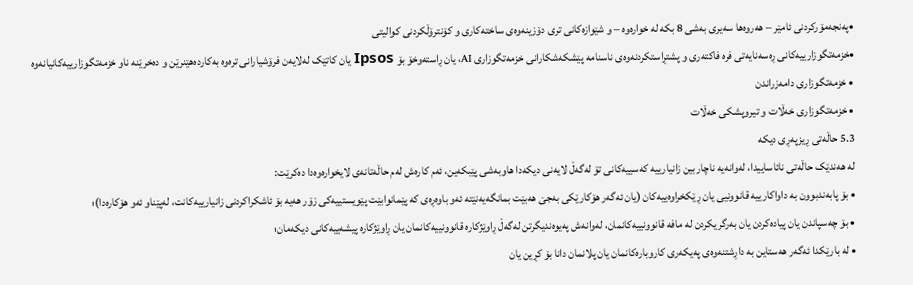•پەنجەمۆرکردنی ئامێر – هەروەها سەیری بەشی 8 بکە لە خوارەوە – و شێوازەکانی تری دۆزینەوەی ساختەکاری و کۆنترۆڵکردنی کوالیتی
•خزمەتگوزارییەکانی ڕەسەنایەتی فرە فاکتەری و پشتڕاستکردنەوەی ناسنامە پێشکەشکارانی خزمەتگوزاری AI، یان ڕاستەوخۆ بۆ Ipsos یان کاتێک لەلایەن فرۆشیارانی ترەوە بەکاردەهێنرێن و دەخرێنە ناو خزمەتگوزارییەکانیانەوە
• خزمەتگوزاری دامەزراندن
• خزمەتگوزاری خەڵات و تیروپشکی خەڵات
5.3 حاڵەتی ڕیزپەڕی دیکە
لە هەندێک حاڵەتی نائاساییدا، لەوانەیە ناچاربین زانیارییە کەسییەکانی تۆ لەگەڵ لایەنی دیکەدا هاوبەشی پێبکەین، ئەم کارەش لەم حاڵەتانەی لایخوارەوەدا دەکرێت:
• بۆ پابەندبوون بە داواکارییە قانوونیی یان ڕێکخراوەییەکان (یان ئەگەر هۆکارێکی بەجێ هەبێت بمانگەیەنێتە ئەو باوەڕەی کە پێمانوابێت پێویستییەکی زۆر هەیە بۆ ئاشکراکردنی زانیارییەکانت، لەپێناو ئەو هۆکارەدا)؛
• بۆ چەسپاندن یان پیادەکردن یان بەرگریکردن لە مافە قانوونییەکانمان، لەوانەش پەیوەندیگرتن لەگەڵ ڕاوێژکارە قانوونییەکانمان یان ڕاوێژکارە پیشەییەکانی دیکەمان؛
• لە بارێکدا ئەگەر هەستاین بە داڕشتنەوەی پەیکەری کاروبارەکانمان یان پلانمان دانا بۆ کڕین یان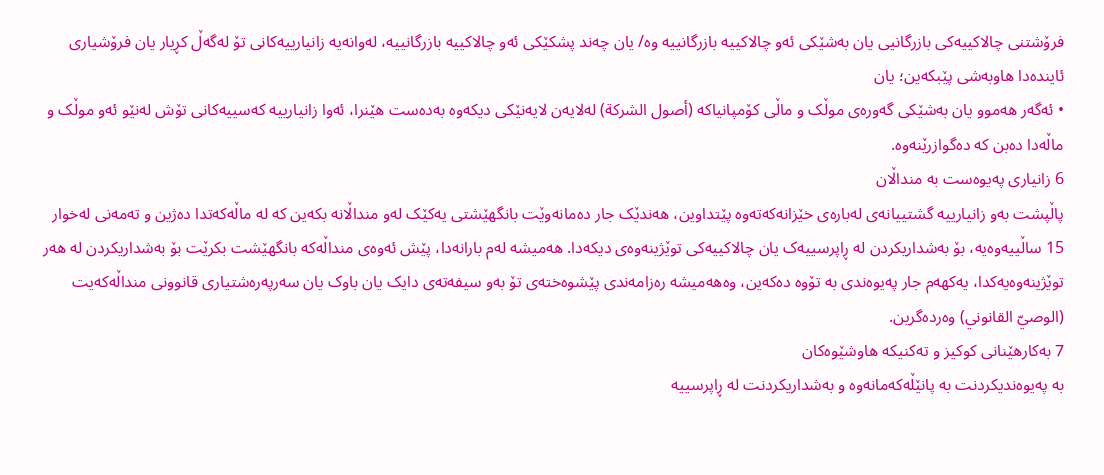فرۆشتنی چالاکییەکی بازرگانیی یان بەشێکی ئەو چالاکییە بازرگانییە وە/ یان چەند پشکێکی ئەو چالاکییە بازرگانییە، لەوانەیە زانیارییەکانی تۆ لەگەڵ کڕیار یان فرۆشیاری ئایندەدا هاوبەشی پێبکەین؛ یان
• ئەگەر هەموو یان بەشێکی گەورەی موڵک و ماڵی کۆمپانیاکە (أصول الشركة) لەلایەن لایەنێکی دیکەوە بەدەست هێنرا، ئەوا زانیارییە کەسییەکانی تۆش لەنێو ئەو موڵک و ماڵەدا دەبن کە دەگوازرێنەوە.
6 زانیاری پەیوەست بە منداڵان
پاڵپشت بەو زانیارییە گشتییانەی لەبارەی خێزانەکەتەوە پێتداوین، هەندێک جار دەمانەوێت بانگهێشتی یەکێک لەو منداڵانە بکەین کە لە ماڵەکەتدا دەژین و تەمەنی لەخوار 15 ساڵییەوەیە، بۆ بەشداریکردن لە ڕاپرسییەک یان چالاکییەکی توێژینەوەی دیکەدا. هەمیشە لەم بارانەدا، پێش ئەوەی منداڵەکە بانگهێشت بکرێت بۆ بەشداریکردن لە هەر توێژینەوەیەکدا، یەکهەم جار پەیوەندی بە تۆوە دەکەین، وەهەمیشە رەزامەندی پێشوەختەی تۆ بەو سیفەتەی دایک یان باوک یان سەرپەرەشتیاری قانوونی منداڵەکەیت (الوصيّ القانوني) وەردەگرین.
7 بەكارهێنانی کوکیز و تەکنیکە هاوشێوەکان
بە پەیوەندیکردنت بە پانێڵەکەمانەوە و بەشداریکردنت لە ڕاپرسییە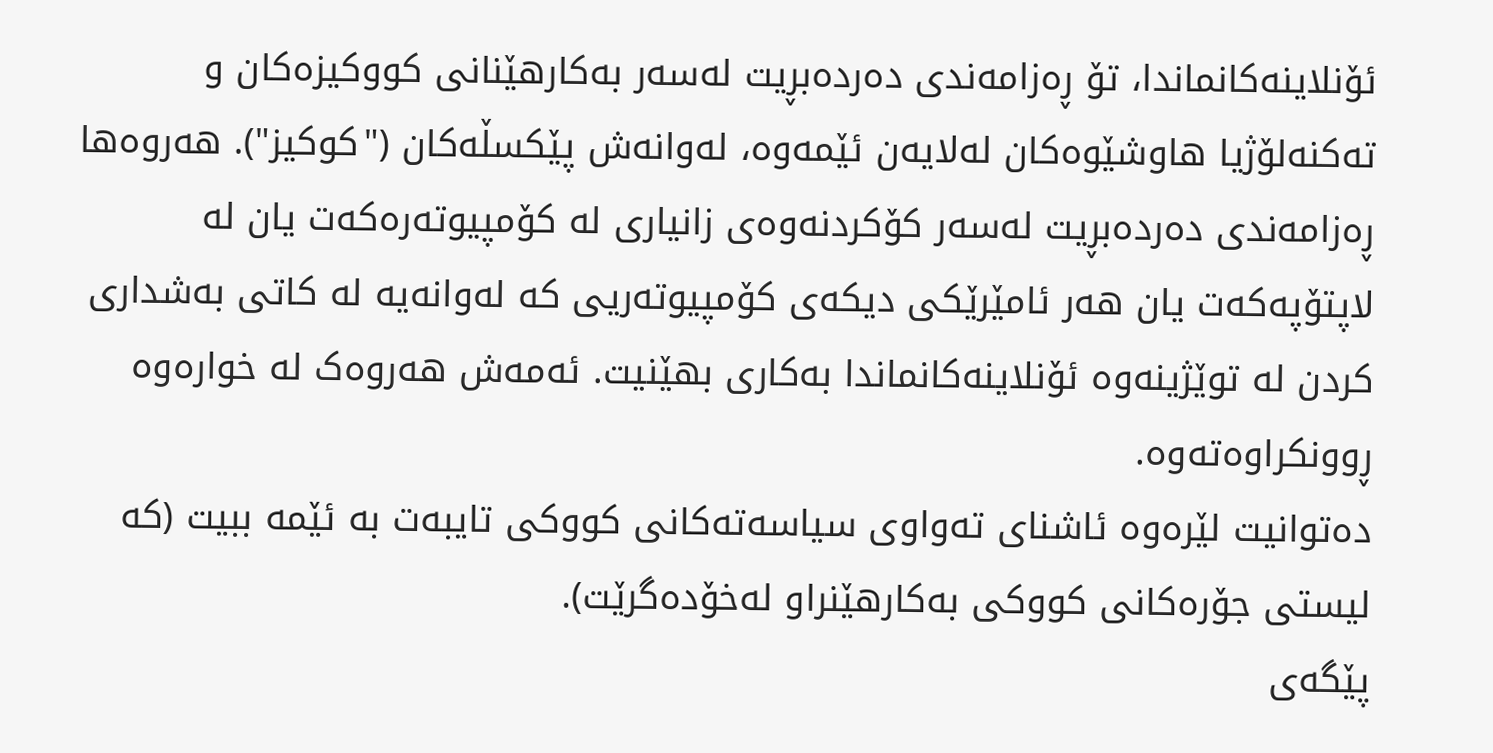ئۆنلاینەکانماندا، تۆ ڕەزامەندی دەردەبڕیت لەسەر بەكارهێنانی كووكیزەكان و تەكنەلۆژیا هاوشێوەكان لەلایەن ئێمەوە، لەوانەش پێکسڵەکان ("کوکیز"). هەروەها ڕەزامەندی دەردەبڕیت لەسەر كۆكردنەوەی زانیاری لە كۆمپیوتەرەكەت یان لە لاپتۆپەکەت یان هەر ئامێرێکی دیکەی کۆمپیوتەریی كە لەوانەیە لە كاتی بەشداری كردن لە توێژینەوە ئۆنلاینەکانماندا بەكاری بهێنیت. ئەمەش هەروەک لە خوارەوە ڕوونکراوەتەوە.
دەتوانیت لێرەوە ئاشنای تەواوی سیاسەتەکانی کووکی تایبەت بە ئێمە ببیت (کە لیستی جۆرەکانی کووکی بەکارهێنراو لەخۆدەگرێت).
پێگەی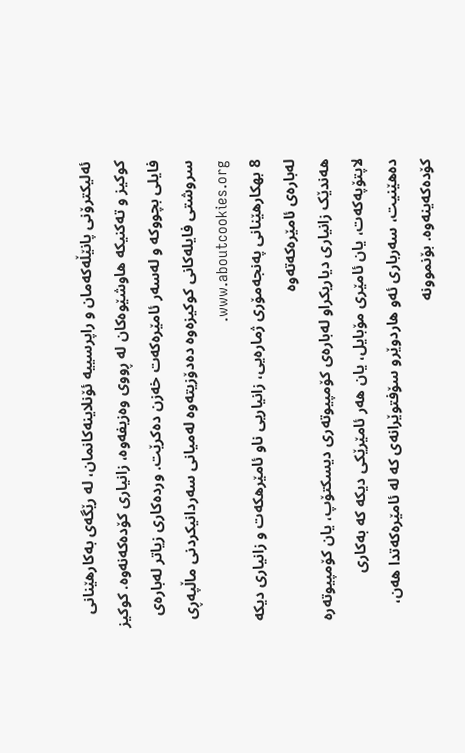ئەلیکترۆنی پانێڵەکەمان و راپرسییە ئۆنلاینەکانمان، لە رێگەی بەکارهێنانی کوکیز و تەکنیکە هاوشێوەکان لە ڕووی وەزیفەوە، زانیاری کۆدەکەنەوە. کوکیز فایلی بچووکە و لەسەر ئامێرەکەت خەزن دەکرێت. وردەکاری زیاتر لەبارەی سروشتی فایلەکانی کوکیزەوە دەدۆزیتەوە لەمیانی سەردانیکردنی ماڵپەڕی www.aboutcookies.org.
8 بهکارهێنانی پەنجەمۆری ژمارەیی، زانیاریی ناو ئامێرهکەت و زانیاری دیکە لەبارەی ئامێرەکەتەوە
هەندێک زانیاری دیاریکراو لەبارەی کۆمپیوتەری دیسکتۆپ، یان کۆمپیوتەرە لاپتۆپەکەت، یان ئامێری مۆبایل، یان هەر ئامێرێکی دیکە کە بەکاری دەهێنیت، سەرباری ئەو هاردوێرو سۆفتوێرانەی کە لە ئامێرەکەتدا هەن، کۆدەکەینەوە. بۆنموونە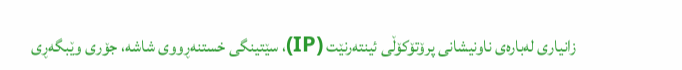زانیاری لەبارەی ناونیشانی پرۆتۆکۆڵی ئینتەرنێت (IP)، سێتینگی خستنەڕووی شاشە، جۆری وێبگەڕی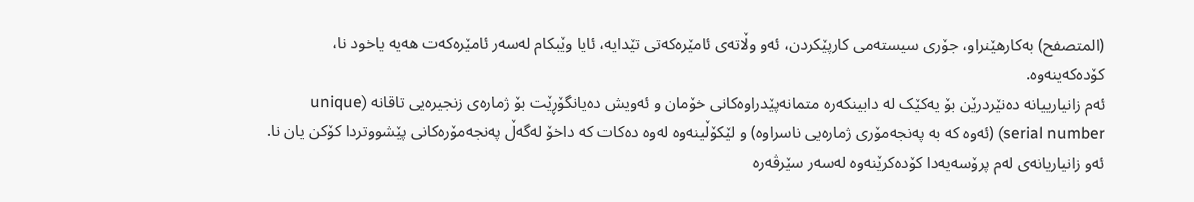(المتصفح) بەکارهێنراو، جۆری سیستەمی کارپێکردن، ئەو وڵاتەی ئامێرەکەتی تێدایە، ئایا وێبکام لەسەر ئامێرەکەت هەیە یاخود نا، کۆدەکەینەوە.
ئەم زانیارییانە دەنێردرێن بۆ یەکێک لە دابینكەرە متمانەپێدراوەکانی خۆمان و ئەویش دەیانگۆڕێت بۆ ژمارەی زنجیرەیی تاقانە (unique serial number) (ئەوە کە بە پەنجەمۆری ژمارەیی ناسراوە) و لێکۆڵینەوە لەوە دەکات كە داخۆ لەگەڵ پەنجەمۆرەكانی پێشووتردا كۆكن یان نا. ئەو زانیاریانەی لەم پرۆسەیەدا کۆدەکرێنەوە لەسەر سێرڤەرە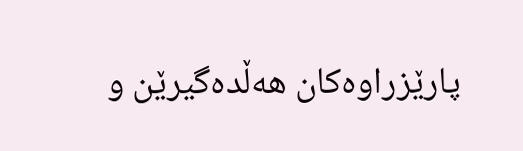پارێزراوەکان هەڵدەگیرێن و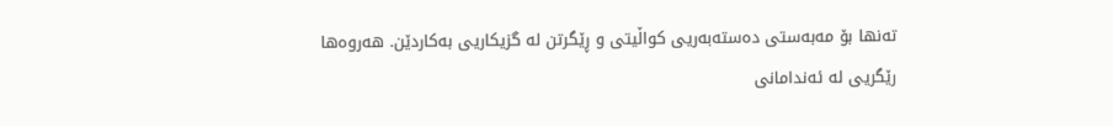تەنها بۆ مەبەستی دەستەبەریی کواڵیتی و ڕێگرتن لە گزیکاریی بەكاردێن. هەروەها رێگریی لە ئەندامانی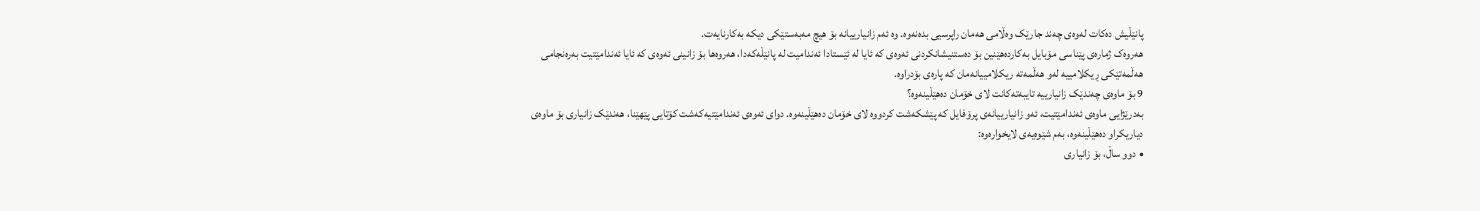پانێڵیش دەکات لەوەی چەند جارێک وەڵامی هەمان راپرسیی بدەنەوە. وە ئەم زانیارییانە بۆ هیچ مەبەستێکی دیکە بەکارنایەت.
هەروەک ژمارەی پێناسی مۆبایل بەکاردەهێنین بۆ دەستنیشانکردنی ئەوەی کە ئایا لە ئێستادا ئەندامیت لە پانێڵەکەدا، هەروەها بۆ زانینی ئەوەی کە ئایا ئەندامێتیت بەرەنجامی هەڵمەتێکی ڕیکلامییە لەو هەڵمەتە ریکلامییانەمان کە پارەی بۆدراوە.
9 بۆ ماوەی چەندێک زانیارییە تایبەتەکانت لای خۆمان دەهێڵینەوە؟
بەدرێژایی ماوەی ئەندامێتیت، ئەو زانیارییانەی پرۆفایل کە پێشکەشت کردووە لای خۆمان دەهێڵینەوە. دوای ئەوەی ئەندامێتیەکەشت کۆتایی پێهێنا، هەندێک زانیاری بۆ ماوەی دیاریکراو دەهێڵینەوە، بەم شێوەیەی لایخوارەوە:
• دوو ساڵ، بۆ زانیاری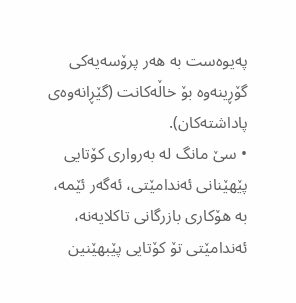پەیوەست بە هەر پرۆسەیەکی گۆڕینەوە بۆ خاڵەکانت (گێڕانەوەی پاداشتەکان).
• سێ مانگ لە بەرواری کۆتایی پێهێنانی ئەندامێتی، ئەگەر ئێمە، بە هۆکاری بازرگانی تاکلایەنە، ئەندامێتی تۆ کۆتایی پێبهێنین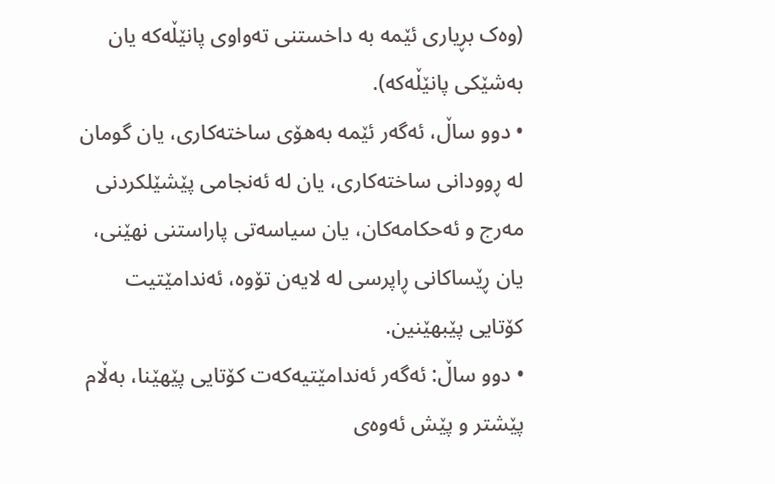(وەک بڕیاری ئێمە بە داخستنی تەواوی پانێڵەکە یان بەشێکی پانێڵەکە).
• دوو ساڵ، ئەگەر ئێمە بەهۆی ساختەکاری، یان گومان لە ڕوودانی ساختەکاری، یان لە ئەنجامی پێشێلکردنی مەرج و ئەحکامەکان، یان سیاسەتی پاراستنی نهێنی، یان ڕێساکانی ڕاپرسی لە لایەن تۆوە، ئەندامێتیت کۆتایی پێبهێنین.
• دوو ساڵ: ئەگەر ئەندامێتیەکەت کۆتایی پێهێنا، بەڵام پێشتر و پێش ئەوەی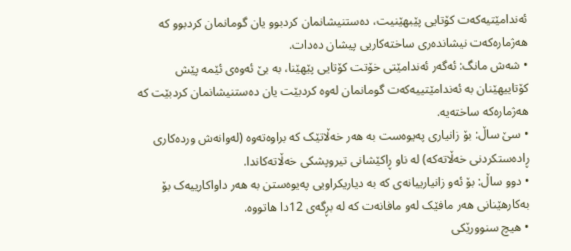ئەندامێتیەکەت کۆتایی پێبهێنیت، دەستنیشانمان کردبوو یان گومانمان کردبوو کە هەژمارەکەت نیشاندەری ساختەکاریی پیشان دەدات.
• شەش مانگ: ئەگەر ئەندامێتی خۆتت کۆتایی پێهێنا، بە بێ ئەوەی ئێمە پێش کۆتاییهێنان بە ئەندامێتییەکەت گومانمان لەوە کردبێت یان دەستنیشانمان کردبێت کە هەژمارەکە ساختەیە.
• سێ ساڵ: بۆ زانیاری پەیوەست بە هەر خەڵاتێک کە براوەتەوە (لەوانەش وردەکاری ڕادەستکردنی خەڵاتەکە) لە ناو ڕاکێشانی تیروپشکی خەڵاتەکاندا.
• دوو ساڵ: بۆ ئەو زانیارییانەی کە بە دیاریکراویی پەیوەستن بە هەر داواکارییەک بۆ بەکارهێنانی هەر مافێک لەو مافانەت کە لە بڕگەی 12دا هاتووە.
• هیچ سنوورێکی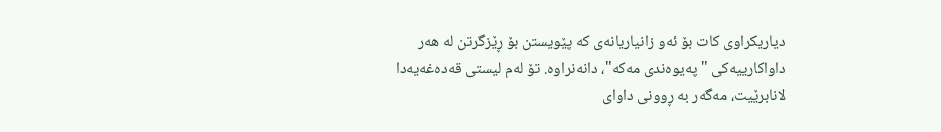دیاریکراوی کات بۆ ئەو زانیاریانەی کە پێویستن بۆ ڕێزگرتن لە هەر داواکارییەکی "پەیوەندی مەکە"، دانەنراوە. تۆ لەم لیستی قەدەغەیەدا لانابرێیت، مەگەر بە ڕوونی داوای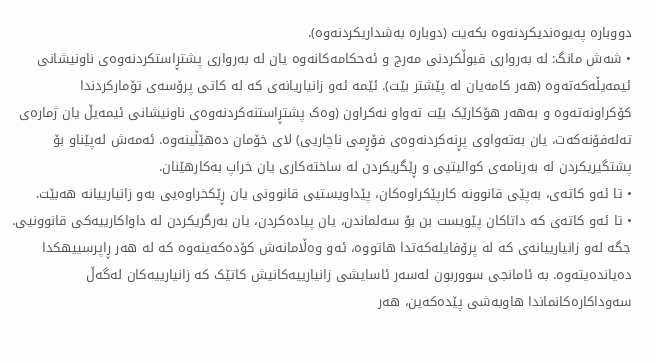دووبارە پەیوەندیکردنەوە بکەیت (دوبارە بەشداریکردنەوە).
• شەش مانگ: لە بەرواری قبوڵکردنی مەرج و ئەحکامەکانەوە یان لە بەرواری پشتڕاستکردنەوەی ناونیشانی ئیمەیڵەکەتەوە (هەر کامەیان لە پێشتر بێت). ئێمە ئەو زانیاریانەی کە لە کاتی پرۆسەی تۆمارکردندا کۆکراونەتەوە و بەهەر هۆکارێک بێت تەواو نەکراون (وەک پشتڕاستنەکردنەوەی ناونیشانی ئیمەیڵ یان ژمارەی تەلەفۆنەکەت، یان بەتەواوی پڕنەکردنەوەی فۆڕمی ناچاریی) لای خۆمان دەهێڵینەوە. ئەمەش لەپێناو بۆ پشتگیریکردن لە بەرنامەی کوالیتیی و ڕێگریکردن لە ساختەکاری یان خراپ بەکارهێنان.
• تا ئەو کاتەی، بەپێی قانوونە کارپێکراوەکان، پێداویستیی قانوونی یان ڕێکخراوەیی بەو زانیارییانە هەبێت.
• تا ئەو کاتەی کە داتاکان پێویست بن بۆ سەلماندن، یان پیادەکردن، یان بەرگریکردن لە داواکارییەکی قانوونیی.
جگە لەو زانیارییانەی کە لە پرۆفایلەكەتدا هاتووە، ئەو وەڵامانەش كۆدەكەینەوە كە لە هەر ڕاپرسییهكدا دەیاندەیتەوە. بە ئامانجی سووربون لەسەر ئاسایشی زانیارییەکانیش کاتێک کە زانیارییەکان لەگەڵ سەوداکارەکانماندا هاوبەشی پێدەکەین، هەر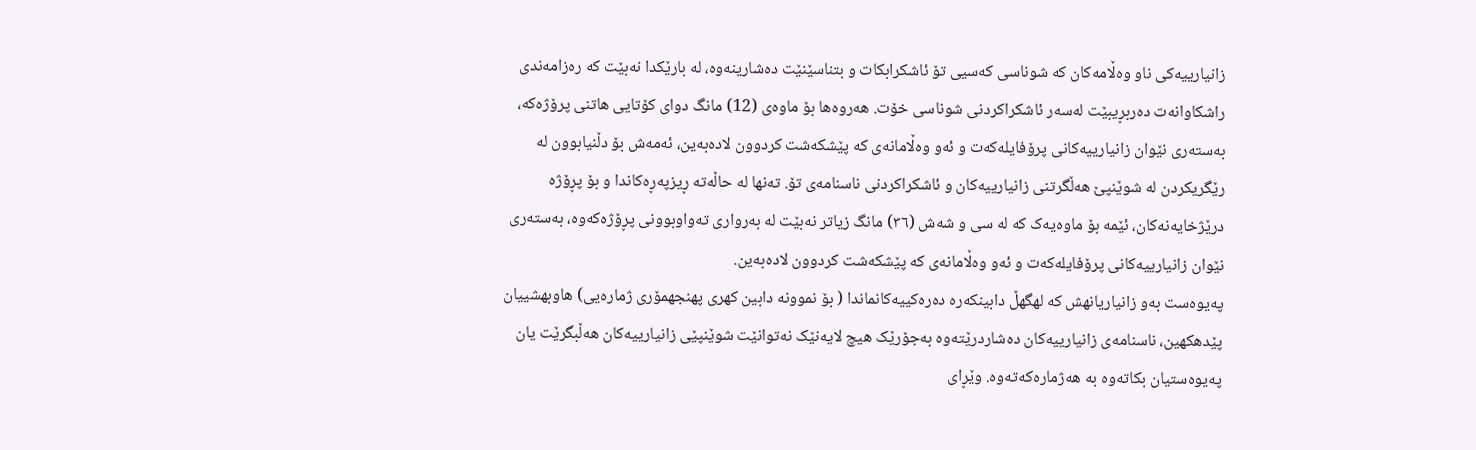زانیارییەکی ناو وەڵامەکان کە شوناسی کەسیی تۆ ئاشکرابکات و بتناسێنێت دەشارینەوە، لە بارێکدا نەبێت کە رەزامەندی راشکاوانەت دەربڕیبێت لەسەر ئاشکراکردنی شوناسی خۆت. هەروەها بۆ ماوەی (12) مانگ دوای کۆتایی هاتنی پرۆژەکە، بەستەری نێوان زانیارییەکانی پرۆفایلەکەت و ئەو وەڵامانەی کە پێشکەشت کردوون لادەبەین، ئەمەش بۆ دڵنیابوون لە رێگریکردن لە شوێنپێ هەڵگرتنی زانیارییەکان و ئاشکراکردنی ناسنامەی تۆ. تەنها لە حاڵەتە ڕیزپەڕەکاندا و بۆ پڕۆژە درێژخایەنەکان، ئێمە بۆ ماوەیەک کە لە سی و شەش (٣٦) مانگ زیاتر نەبێت لە بەرواری تەواوبوونی پڕۆژەکەوە، بەستەری نێوان زانیارییەکانی پرۆفایلەکەت و ئەو وەڵامانەی کە پێشکەشت کردوون لادەبەین.
پەیوەست بەو زانیاریانهش که لهگهڵ دابینکەرە دەرەکییەکانماندا ( بۆ نموونه دابین کهری پهنجهمۆری ژمارەیی) هاوبهشییان پێدهکهین، ناسنامەی زانیارییەکان دەشاردرێتەوە بەجۆرێک هیچ لایەنێک نەتوانێت شوێنپێی زانیارییەکان هەڵبگرێت یان پەیوەستیان بکاتەوە بە هەژمارەکەتەوە. وێڕای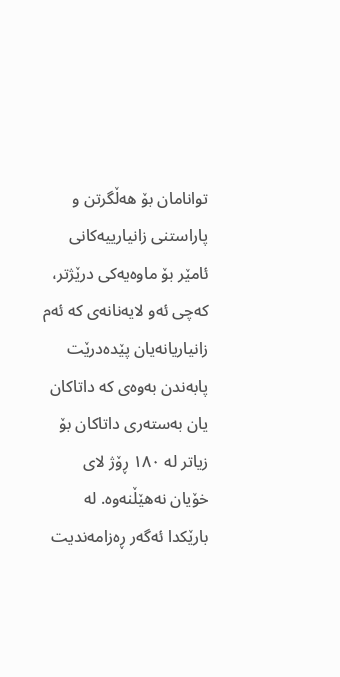توانامان بۆ هەڵگرتن و پاراستنی زانیارییەکانی ئامێر بۆ ماوەیەکی درێژتر، کەچی ئەو لایەنانەی کە ئەم زانیاریانەیان پێدەدرێت پابەندن بەوەی کە داتاکان یان بەستەری داتاکان بۆ زیاتر لە ١٨٠ ڕۆژ لای خۆیان نەهێڵنەوە. لە بارێکدا ئەگەر ڕەزامەندیت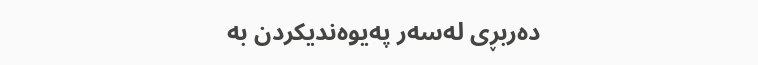دەربڕی لەسەر پەیوەندیکردن بە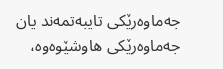جەماوەرێکی تایبەتمەند یان جەماوەرێکی هاوشێوەوە،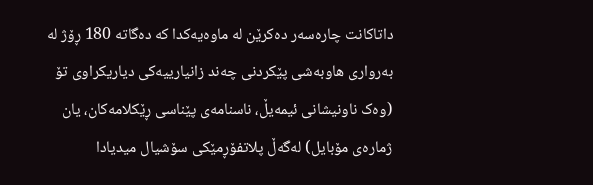داتاکانت چارەسەر دەکرێن لە ماوەیەکدا کە دەگاتە 180 ڕۆژ لە بەرواری هاوبەشی پێکردنی چەند زانیارییەکی دیاریکراوی تۆ (وەک ناونیشانی ئیمەیڵ، ناسنامەی پێناسی ڕێکلامەکان، یان ژمارەی مۆبایل) لەگەڵ پلاتفۆڕمێکی سۆشیال میدیادا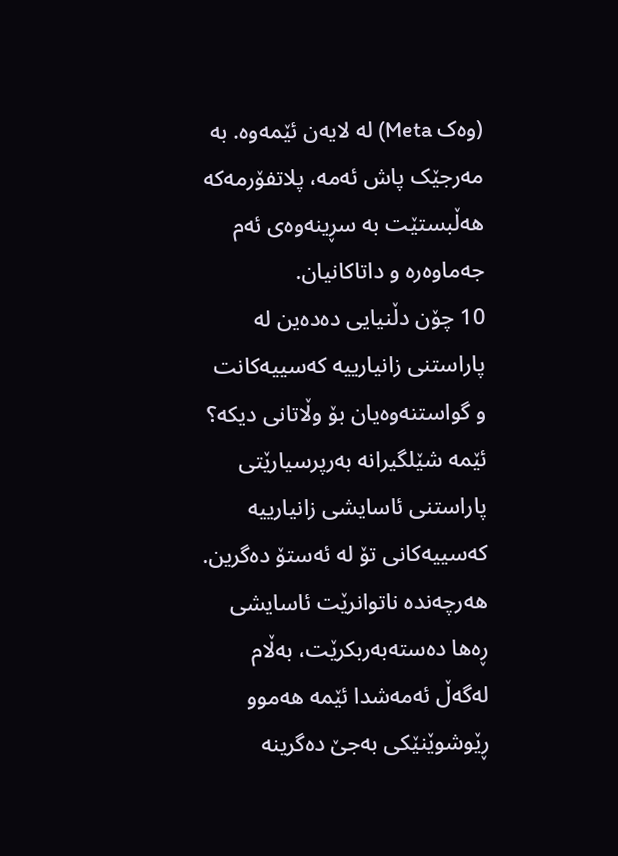(وەک Meta) لە لایەن ئێمەوە. بە مەرجێک پاش ئەمە، پلاتفۆرمەکە هەڵبستێت بە سڕینەوەی ئەم جەماوەرە و داتاکانیان.
10 چۆن دڵنیایی دەدەین لە پاراستنی زانیارییە کەسییەکانت و گواستنەوەیان بۆ وڵاتانی دیکە؟
ئێمە شێلگیرانە بەرپرسیارێتی پاراستنی ئاسایشی زانیارییە كەسییەكانی تۆ لە ئەستۆ دەگرین. هەرچەندە ناتوانرێت ئاسایشی ڕەها دەستەبەربکرێت، بەڵام لەگەڵ ئەمەشدا ئێمە هەموو ڕێوشوێنێكی بەجێ دەگرینە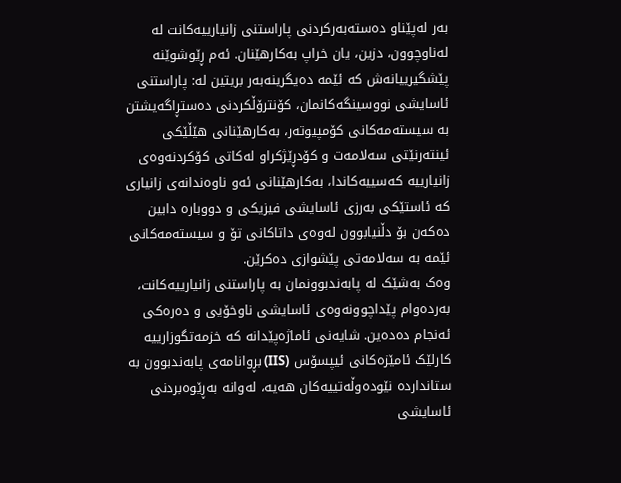بەر لەپێناو دەستەبەرکردنی پاراستنی زانیارییەكانت لە لەناوچوون، دزین، یان خراپ بەكارهێنان. ئەم ڕێوشوێنە پێشگیرییانەش کە ئێمە دەیگرینەبەر بریتین لە: پاراستنی ئاسایشی نووسینگەكانمان، کۆنترۆڵکردنی دەستڕاگەیشتن بە سیستەمەکانی کۆمپیوتەر، بەکارهێنانی هێڵێکی ئینتەرنێتی سەلامەت و کۆدڕێژکراو لەکاتی کۆکردنەوەی زانیارییە کەسییەکاندا، بەکارهێنانی ئەو ناوەندانەی زانیاری کە ئاستێکی بەرزی ئاسایشی فیزیکی و دووبارە دابین دەکەن بۆ دڵنیابوون لەوەی داتاکانی تۆ و سیستەمەکانی ئێمە بە سەلامەتی پێشوازی دەکرێن.
وەک بەشێک لە پابەندبوونمان بە پاراستنی زانیارییەکانت، بەردەوام پێداچوونەوەی ئاسایشی ناوخۆیی و دەرەکی ئەنجام دەدەین. شایەنی ئاماژەپێدانە کە خزمەتگوزارییە کارلێک ئامێزەکانی ئیپسۆس (IIS) بڕوانامەی پابەندبوون بە ستانداردە نێودەوڵەتییەکان هەیە، لەوانە بەڕێوەبردنی ئاسایشی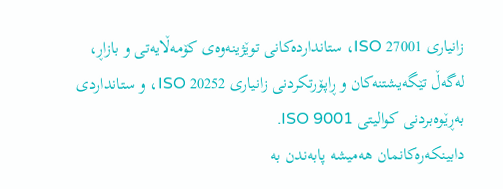زانیاری ISO 27001، ستانداردەکانی توێژینەوەی کۆمەڵایەتی و بازاڕ، لەگەڵ تێگەیشتنەکان و ڕاپۆرتکردنی زانیاری ISO 20252، و ستانداردی بەڕێوەبردنی کوالیتی ISO 9001.
دابینکەرەکانمان هەمیشە پابەندن بە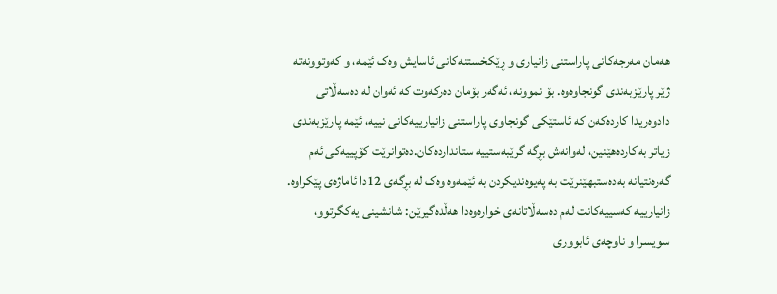هەمان مەرجەکانی پاراستنی زانیاری و ڕێکخستنەکانی ئاسایش وەک ئێمە، و کەوتوونەتە ژێر پارێزبەندی گونجاوەوە. بۆ نموونە، ئەگەر بۆمان دەرکەوت کە ئەوان لە دەسەڵاتی دادوەریدا کاردەکەن کە ئاستێکی گونجاوی پاراستنی زانیارییەکانی نییە، ئێمە پارێزبەندی زیاتر بەکاردەهێنین، لەوانەش بڕگە گرێبەستییە ستانداردەکان.دەتوانرێت کۆپییەکی ئەم گەرەنتیانە بەدەستبهێنرێت بە پەیوەندیکردن بە ئێمەوە وەک لە بڕگەی 12دا ئاماژەی پێکراوە. زانیارییە کەسییەکانت لەم دەسەڵاتانەی خوارەوەدا هەڵدەگیرێن: شانشینی یەکگرتوو، سویسرا و ناوچەی ئابووری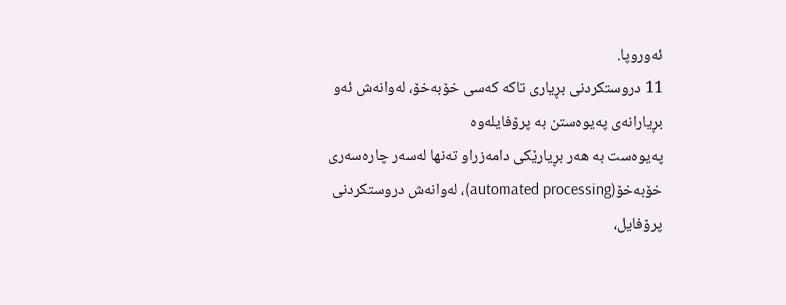ئەوروپا.
11 دروستکردنی بڕیاری تاکە کەسی خۆبەخۆ، لەوانەش ئەو بڕیارانەی پەیوەستن بە پرۆفایلەوە
پەیوەست بە هەر بڕیارێکی دامەزراو تەنها لەسەر چارەسەری خۆبەخۆ(automated processing)، لەوانەش دروستکردنی پرۆفایل،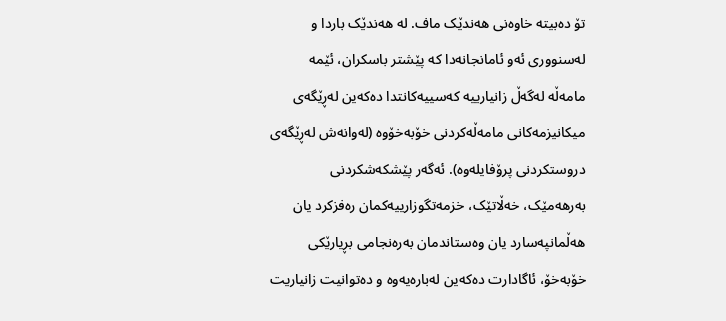تۆ دەبیتە خاوەنی هەندێک ماف. لە هەندێک باردا و لەسنووری ئەو ئامانجانەدا کە پێشتر باسکران، ئێمە مامەڵە لەگەڵ زانیارییە کەسییەکانتدا دەکەین لەڕێگەی میکانیزمەکانی مامەڵەکردنی خۆبەخۆوە (لەوانەش لەڕێگەی دروستکردنی پرۆفایلەوە). ئەگەر پێشکەشکردنی بەرهەمێک، خەڵاتێک، خزمەتگوزارییەکمان رەفزکرد یان هەڵمانپەسارد یان وەستاندمان بەرەنجامی بڕیارێکی خۆبەخۆ، ئاگادارت دەکەین لەبارەیەوە و دەتوانیت زانیاریت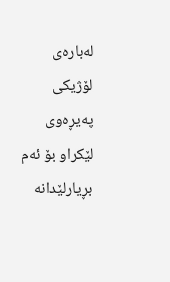لەبارەی لۆژیکی پەیڕەوی لێکراو بۆ ئەم بڕیارلێدانە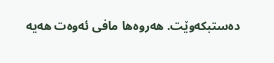دەستبکەوێت. هەروەها مافی ئەوەت هەیە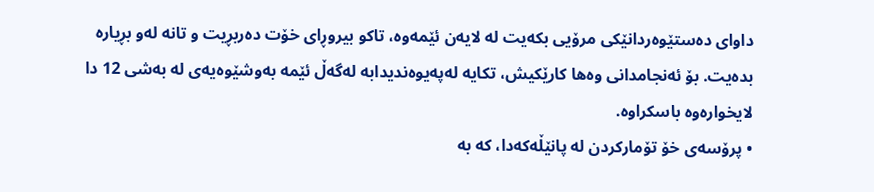داوای دەستێوەردانێکی مرۆیی بکەیت لە لایەن ئێمەوە، تاکو بیروڕای خۆت دەربڕیت و تانە لەو بڕیارە بدەیت. بۆ ئەنجامدانی وەها کارێکیش، تکایە لەپەیوەندیدابە لەگەڵ ئێمە بەوشێوەیەی لە بەشی 12 دا لایخوارەوە باسکراوە.
• پرۆسەی خۆ تۆمارکردن لە پانێڵەکەدا، کە بە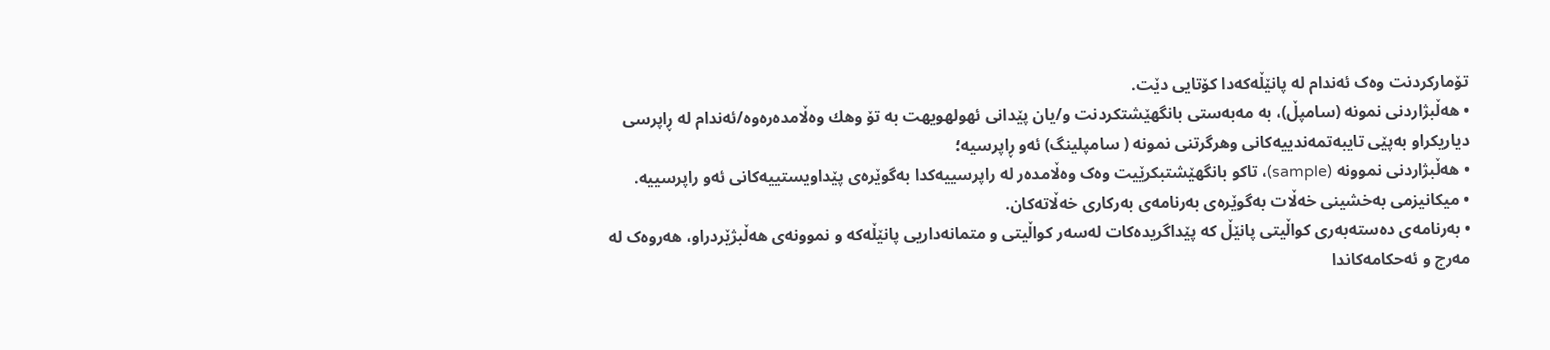تۆمارکردنت وەک ئەندام لە پانێڵەکەدا کۆتایی دێت.
• هەڵبژاردنی نمونە (سامپڵ)، بە مەبەستی بانگهێشتکردنت و/یان پێدانی ئهولهویهت به تۆ وهك وەڵامدەرەوە/ئەندام لە ڕاپرسی دیاریكراو بەپێی تایبەتمەندییەکانی وهرگرتنی نمونە ( سامپلینگ) ئەو ڕاپرسیه؛
• هەڵبژاردنی نموونە (sample)، تاکو بانگهێشتبکرێیت وەک وەڵامدەر لە راپرسییەکدا بەگوێرەی پێداویستییەکانی ئەو راپرسییە.
• میکانیزمی بەخشینی خەڵات بەگوێرەی بەرنامەی بەرکاری خەڵاتەکان.
• بەرنامەی دەستەبەری کواڵیتی پانێڵ کە پێداگریدەکات لەسەر کواڵیتی و متمانەداریی پانێڵەکە و نموونەی هەڵبژێردراو، هەروەک لە مەرج و ئەحکامەکاندا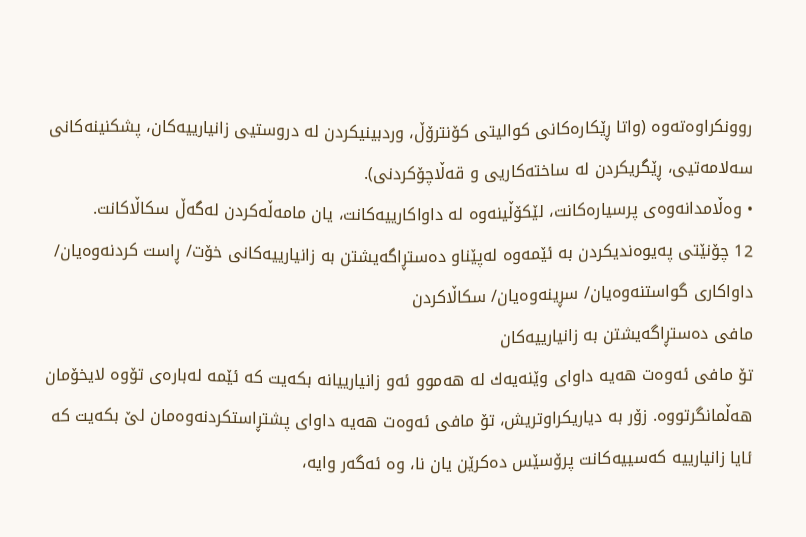روونکراوەتەوە (واتا ڕێکارەکانی کوالیتی کۆنترۆڵ، وردبینیکردن لە دروستیی زانیارییەکان، پشکنینەکانی سەلامەتیی، ڕێگریکردن لە ساختەکاریی و قەڵاچۆکردنی).
• وەڵامدانەوەی پرسیارەکانت، لێکۆڵینەوە لە داواکارییەکانت، یان مامەڵەکردن لەگەڵ سکاڵاکانت.
12 چۆنێتی پەیوەندیکردن بە ئێمەوە لەپێناو دەستڕاگەیشتن بە زانیارییەكانی خۆت/ ڕاست کردنەوەیان/ داواکاری گواستنەوەیان/ سڕینەوەیان/ سکاڵاکردن
مافی دەستڕاگەیشتن بە زانیارییەكان
تۆ مافی ئەوەت هەیە داوای وێنەیەك لە هەموو ئەو زانیارییانە بكەیت كە ئێمە لەبارەی تۆوە لایخۆمان هەڵمانگرتووە. زۆر بە دیاریکراوتریش، تۆ مافی ئەوەت هەیە داوای پشتڕاستکردنەوەمان لێ بکەیت کە ئایا زانیارییە کەسییەکانت پرۆسێس دەکرێن یان نا، وە ئەگەر وایە،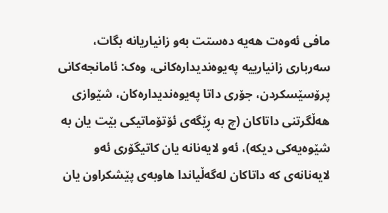مافی ئەوەت هەیە دەستت بەو زانیاریانە بگات، سەرباری زانیارییە پەیوەندیدارەکانی، وەک: ئامانجەکانی پرۆسێسکردن، جۆری داتا پەیوەندیدارەکان، شێوازی هەڵگرتنی داتاکان (چ بە ڕێگەی ئۆتۆماتیکی بێت یان بە شێوەیەکی دیکە)، ئەو لایەنانە یان کاتیگۆری ئەو لایەنانەی کە داتاکان لەگەڵیاندا هاوبەی پێشکراون یان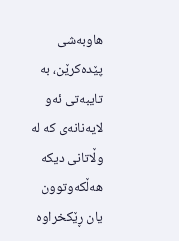هاوبەشی پێدەکرێن، بە تایبەتی ئەو لایەنانەی کە لە وڵاتانی دیکە هەڵکەوتوون یان ڕێکخراوە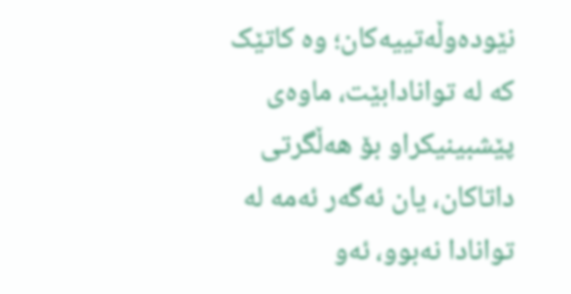نێودەوڵەتییەکان؛ وە کاتێک کە لە توانادابێت، ماوەی پێشبینیکراو بۆ هەڵگرتی داتاکان، یان ئەگەر ئەمە لە توانادا نەبوو، ئەو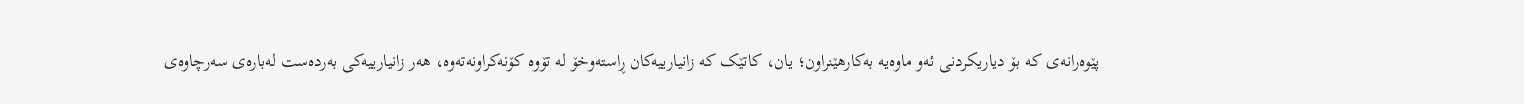پێوەرانەی کە بۆ دیاریکردنی ئەو ماوەیە بەکارهێنراون؛ یان، کاتێک کە زانیارییەکان ڕاستەوخۆ لە تۆوە کۆنەکراونەتەوە، هەر زانیارییەکی بەردەست لەبارەی سەرچاوەی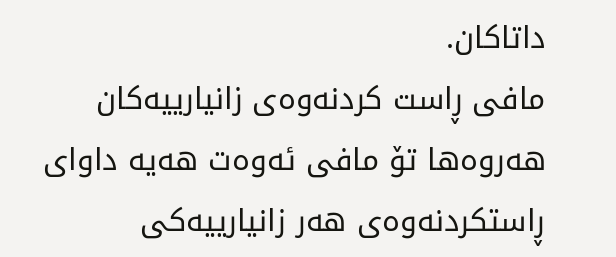داتاکان.
مافی ڕاست کردنەوەی زانیارییەکان
هەروەها تۆ مافی ئەوەت هەیە داوای ڕاستکردنەوەی هەر زانیارییەکی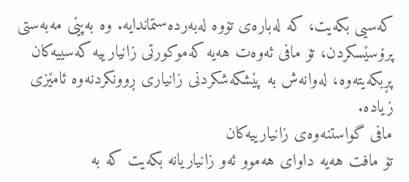کەسیی بکەیت، کە لەبارەی تۆوە لەبەردەستماندایە. وە بەپێی مەبەستی پرۆسێسکردن، تۆ مافی ئەوەت هەیە کەموکورتی زانیارییە کەسییەکان پڕبکەیتەوە، لەوانەش بە پێشکەشکردنی زانیاری ڕوونکردنەوە ئامێزی زیادە.
مافی گواستنەوەی زانیارییەکان
تۆ مافت هەیە داوای هەموو ئەو زانیاریانە بکەیت کە بە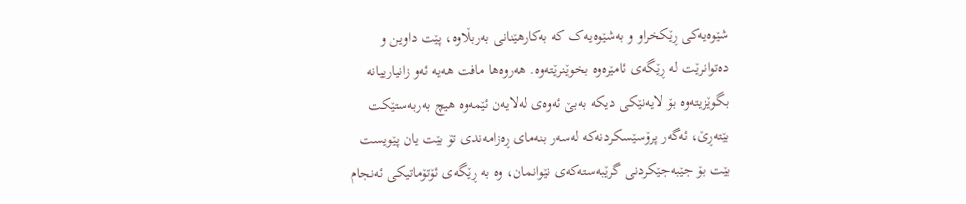شێوەیەکی ڕێکخراو و بەشێوەیەک کە بەکارهێنانی بەربڵاوە، پێت داوین و دەتوانرێت لە ڕێگەی ئامێرەوە بخوێنرێتەوە. هەروەها مافت هەیە ئەو زانیارییانە بگوێزیتەوە بۆ لایەنێکی دیکە بەبێ ئەوەی لەلایەن ئێمەوە هیچ بەربەستێکت بێتەڕێ، ئەگەر پرۆسێسکردنەکە لەسەر بنەمای ڕەزامەندی تۆ بێت یان پێویست بێت بۆ جێبەجێکردنی گرێبەستەکەی نێوانمان، وە بە ڕێگەی ئۆتۆماتیکی ئەنجام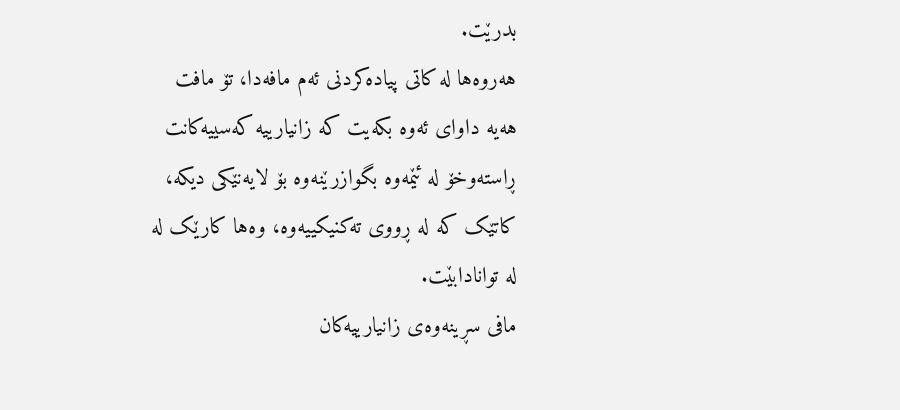بدرێت.
هەروەها لە کاتی پیادەکردنی ئەم مافەدا، تۆ مافت هەیە داوای ئەوە بکەیت کە زانیارییە کەسییەکانت ڕاستەوخۆ لە ئێمەوە بگوازرێنەوە بۆ لایەنێکی دیکە، کاتێک کە لە ڕووی تەکنیکییەوە، وەها کارێک لە لە توانادابێت.
مافی سڕینەوەی زانیارییەکان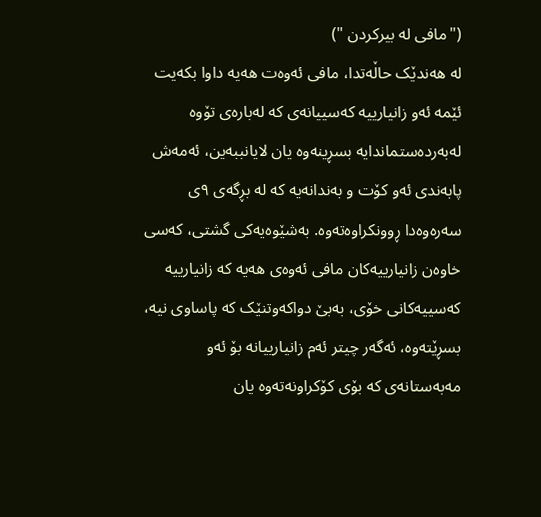("مافی لە بیرکردن ")
لە هەندێک حاڵەتدا، مافی ئەوەت هەیە داوا بکەیت ئێمە ئەو زانیارییە کەسییانەی کە لەبارەی تۆوە لەبەردەستماندایە بسڕینەوە یان لایانببەین، ئەمەش پابەندی ئەو کۆت و بەندانەیە کە لە بڕگەی ٩ی سەرەوەدا ڕوونکراوەتەوە. بەشێوەیەکی گشتی، کەسی خاوەن زانیارییەکان مافی ئەوەی هەیە کە زانیارییە کەسییەکانی خۆی، بەبێ دواکەوتنێک کە پاساوی نیە، بسڕێتەوە، ئەگەر چیتر ئەم زانیارییانە بۆ ئەو مەبەستانەی کە بۆی کۆکراونەتەوە یان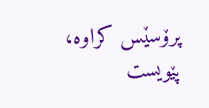پرۆسێس کراوە، پێویست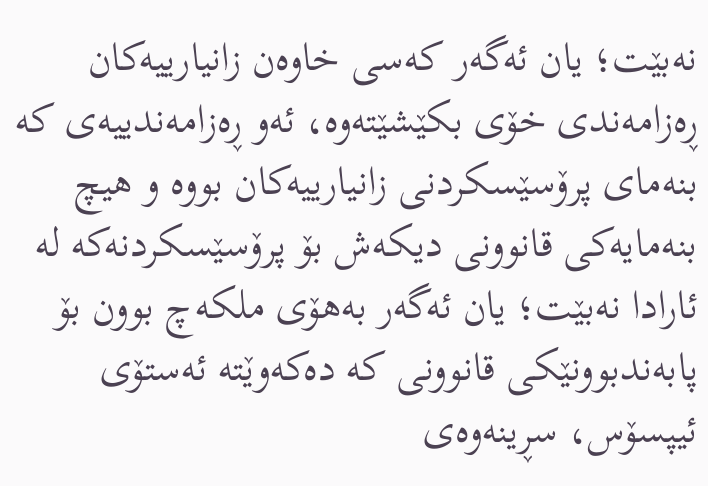نەبێت؛ یان ئەگەر کەسی خاوەن زانیارییەکان ڕەزامەندی خۆی بکێشێتەوە، ئەو ڕەزامەندییەی کە بنەمای پرۆسێسکردنی زانیارییەکان بووە و هیچ بنەمایەکی قانوونی دیکەش بۆ پرۆسێسکردنەکە لە ئارادا نەبێت؛ یان ئەگەر بەهۆی ملکەچ بوون بۆ پابەندبوونێکی قانوونی کە دەکەوێتە ئەستۆی ئیپسۆس، سڕینەوەی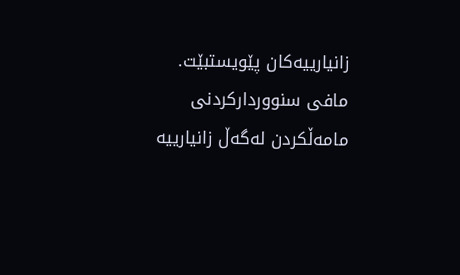زانیارییەکان پێویستبێت.
مافی سنووردارکردنی مامەڵکردن لەگەڵ زانیارییە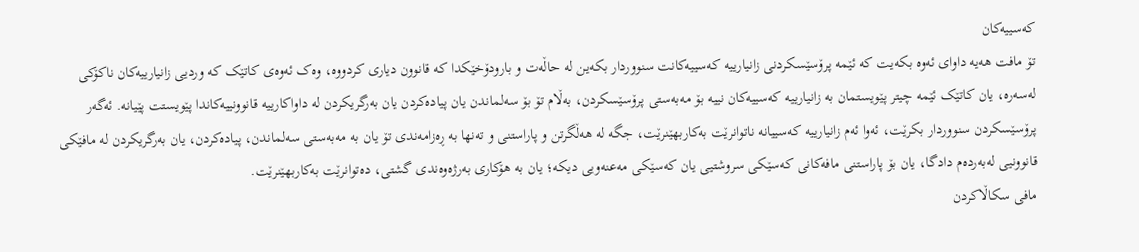کەسییەکان
تۆ مافت هەیە داوای ئەوە بکەیت کە ئێمە پرۆسێسکردنی زانیارییە کەسییەکانت سنووردار بکەین لە حاڵەت و بارودۆخێکدا کە قانوون دیاری کردووە، وەک ئەوەی کاتێک کە وردیی زانیارییەکان ناکۆکی لەسەرە، یان کاتێک ئێمە چیتر پێویستمان بە زانیارییە کەسییەکان نییە بۆ مەبەستی پرۆسێسکردن، بەڵام تۆ بۆ سەلماندن یان پیادەکردن یان بەرگریکردن لە داواکارییە قانوونییەکاندا پێویستت پێیانە. ئەگەر پرۆسێسکردن سنووردار بکرێت، ئەوا ئەم زانیارییە کەسییانە ناتوانرێت بەکاربهێنرێت، جگە لە هەڵگرتن و پاراستنی و تەنها بە ڕەزامەندی تۆ یان بە مەبەستی سەلماندن، پیادەکردن، یان بەرگریکردن لە مافێکی قانوونیی لەبەردەم دادگا، یان بۆ پاراستنی مافەکانی کەسێکی سروشتیی یان کەسێکی مەعنەویی دیکە؛ یان بە هۆکاری بەرژەوەندی گشتی، دەتوانرێت بەکاربهێنرێت.
مافی سکاڵاکردن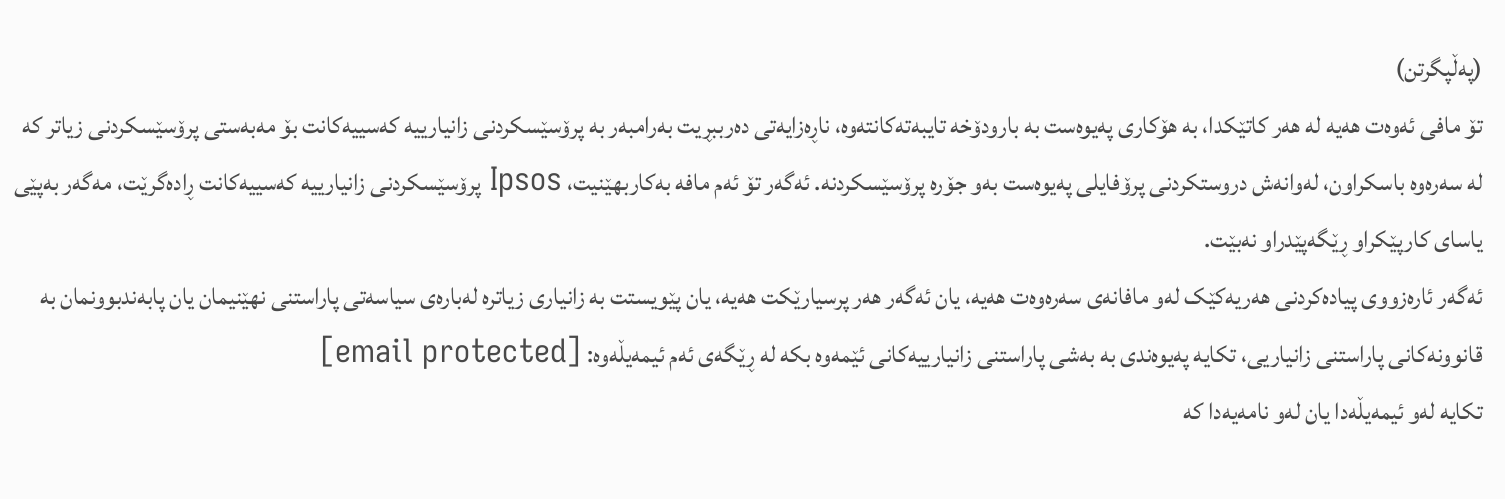(پەڵپگرتن)
تۆ مافی ئەوەت هەیە لە هەر کاتێکدا، بە هۆکاری پەیوەست بە بارودۆخە تایبەتەکانتەوە، ناڕەزایەتی دەرببڕیت بەرامبەر بە پرۆسێسکردنی زانیارییە کەسییەکانت بۆ مەبەستی پرۆسێسکردنی زیاتر کە لە سەرەوە باسکراون، لەوانەش دروستکردنی پرۆفایلی پەیوەست بەو جۆرە پرۆسێسکردنە. ئەگەر تۆ ئەم مافە بەکاربهێنیت، Ipsos پرۆسێسکردنی زانیارییە کەسییەکانت ڕادەگرێت، مەگەر بەپێی یاسای کارپێکراو ڕێگەپێدراو نەبێت.
ئەگەر ئارەزووی پیادەکردنی هەریەکێک لەو مافانەی سەرەوەت هەیە، یان ئەگەر هەر پرسیارێکت هەیە، یان پێویستت بە زانیاری زیاترە لەبارەی سیاسەتی پاراستنی نهێنیمان یان پابەندبوونمان بە قانوونەکانی پاراستنی زانیاریی، تکایە پەیوەندی بە بەشی پاراستنی زانیارییەکانی ئێمەوە بکە لە ڕێگەی ئەم ئیمەیڵەوە: [email protected]
تکایە لەو ئیمەیڵەدا یان لەو نامەیەدا کە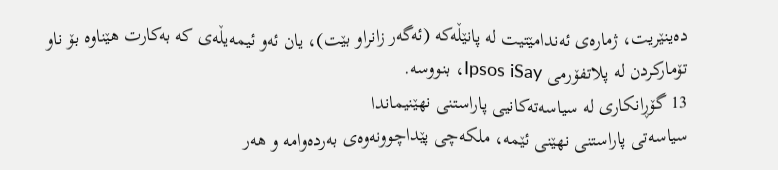دەینێریت، ژمارەی ئەندامێتیت لە پانێڵەکە (ئەگەر زانراو بێت)، یان ئەو ئیمەیڵەی کە بەکارت هێناوە بۆ ناو تۆمارکردن لە پلاتفۆرمی Ipsos iSay، بنووسە.
13 گۆڕانکاری لە سیاسەتەکانیی پاراستنی نهێنیماندا
سیاسەتی پاراستنی نهێنی ئێمە، ملکەچی پێداچوونەوەی بەردەوامە و هەر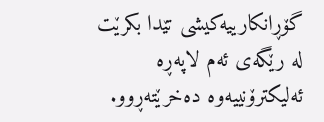گۆڕانکارییەکیشی تێدا بکرێت لە رێگەی ئەم لاپەڕە ئەلیکترۆنییەوە دەخرێتەڕوو.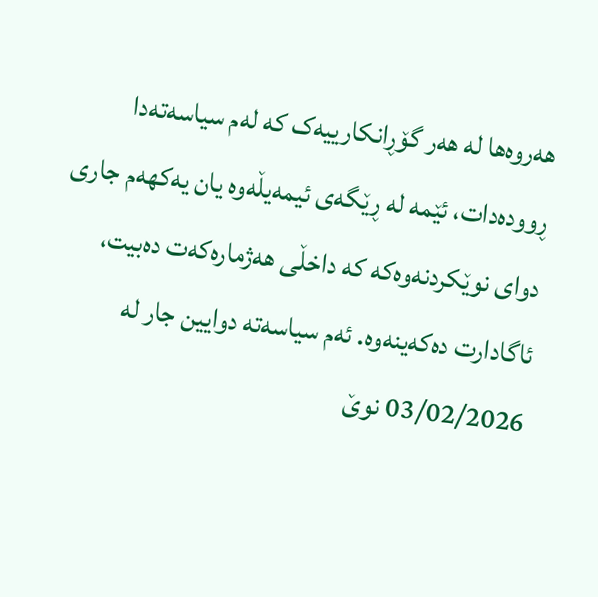هەروەها لە هەر گۆڕانکارییەک کە لەم سیاسەتەدا ڕوودەدات، ئێمە لە ڕێگەی ئیمەیڵەوە یان یەکهەم جاری دوای نوێکردنەوەکە کە داخڵی هەژمارەکەت دەبیت، ئاگادارت دەکەینەوە. ئەم سیاسەتە دوایین جار لە 03/02/2026 نوێ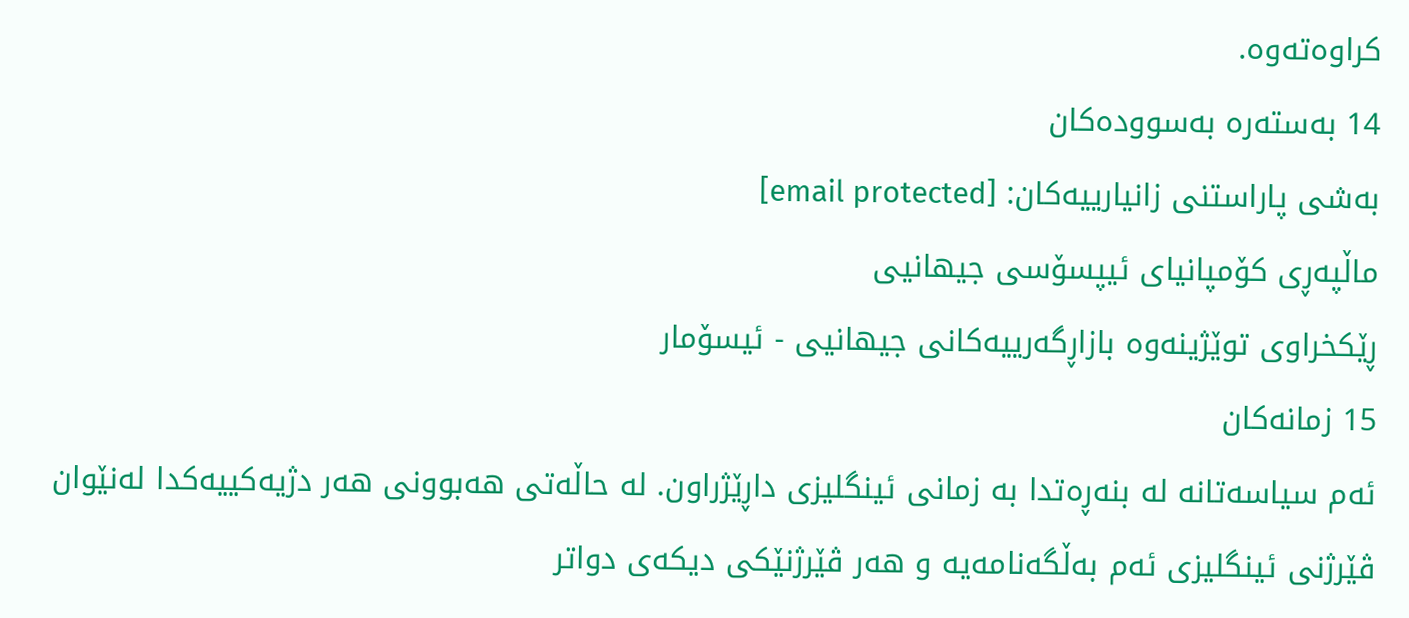کراوەتەوە.
14 بەستەرە بەسوودەکان
بەشی پاراستنی زانیارییەکان: [email protected]
ماڵپەڕی کۆمپانیای ئیپسۆسی جیهانیی
ڕێکخراوی توێژینەوە بازاڕگەرییەکانی جیهانیی - ئیسۆمار
15 زمانەکان
ئەم سیاسەتانە لە بنەڕەتدا بە زمانی ئینگلیزی داڕێژراون. لە حاڵەتی هەبوونی هەر دژیەکییەکدا لەنێوان ڤێرژنی ئینگلیزی ئەم بەڵگەنامەیە و هەر ڤێرژنێکی دیکەی دواتر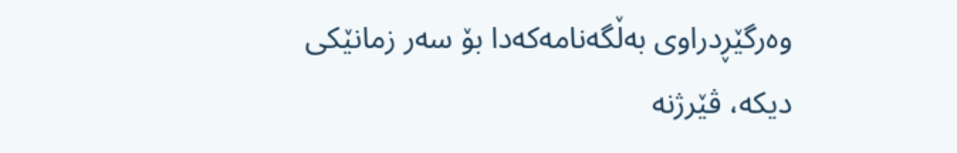وەرگێڕدراوی بەڵگەنامەکەدا بۆ سەر زمانێکی دیکە، ڤێرژنە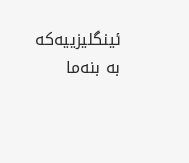ئینگلیزییەکە بە بنەما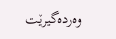وەردەگیرێت